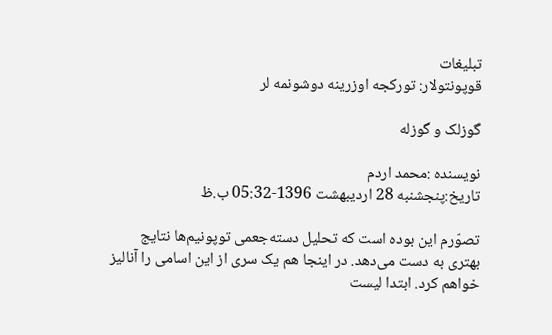تبلیغات
قوپونتولار: تورکجه اوزرینه دوشونمه لر

گوزلک و گوزله

نویسنده :محمد اردم
تاریخ:پنجشنبه 28 اردیبهشت 1396-05:32 ب.ظ

تصوّرم این بوده است که تحلیل دسته‌جعمی توپونیم‌ها نتایج بهتری به دست می‌دهد. در اینجا هم یک سری از این اسامی را آنالیز خواهم کرد. ابتدا لیست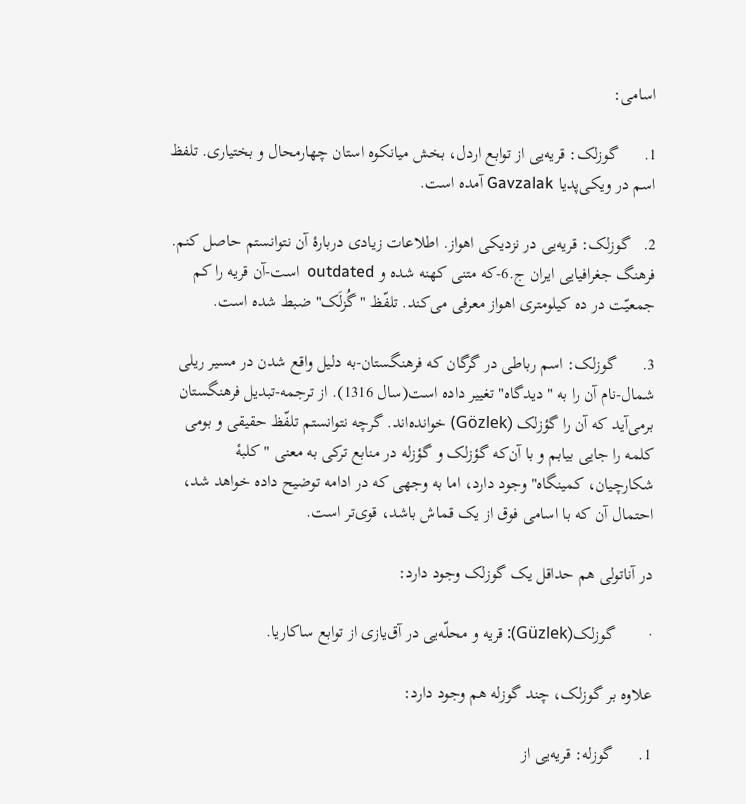اسامی:

1.      گوزلک: قریه‌یی از توابع اردل، بخش میانکوه استان چهارمحال و بختیاری. تلفظ اسم در ویکی‌پدیا Gavzalak آمده است.

2.   گوزلک: قریه‌یی در نزدیکی اهواز. اطلاعات زیادی دربارۀ آن نتوانستم حاصل کنم. فرهنگ جغرافیایی ایران ج.6-که متنی کهنه شده و outdated  است-آن قریه را کم جمعیّت در ده کیلومتری اهواز معرفی می‌کند. تلفّظ "گُزلَک" ضبط شده است.

3.      گوزلک: اسم رباطی در گرگان که فرهنگستان-به دلیل واقع شدن در مسیر ریلی شمال-نام آن را به "دیدگاه" تغییر داده است(سال 1316). از ترجمه-تبدیل فرهنگستان برمی‌آید که آن را گؤزلک (Gözlek) خوانده‌اند. گرچه نتوانستم تلفّظ حقیقی و بومی کلمه را جایی بیابم و با آن‌که گؤزلک و گؤزله در منابع ترکی به معنی "کلبۀ شکارچیان، کمینگاه" وجود دارد، اما به وجهی که در ادامه توضیح داده خواهد شد، احتمال آن که با اسامی فوق از یک قماش باشد، قوی‌تر است.

در آناتولی هم حداقل یک گوزلک وجود دارد:

·        گوزلک(Güzlek): قریه و محلّه‌یی در آق‌یازی از توابع ساکاریا.

علاوه بر گوزلک، چند گوزله هم وجود دارد:

1.      گوزله: قریه‌یی از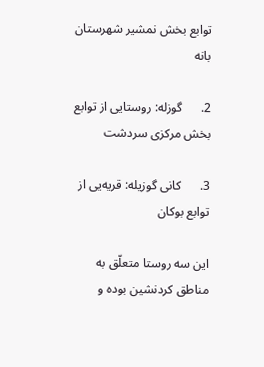توابع بخش نمشیر شهرستان بانه

2.      گوزله: روستایی از توابع بخش مرکزی سردشت

3.      کانی گوزیله: قریه‌یی از توابع بوکان

این سه روستا متعلّق به مناطق کردنشین بوده و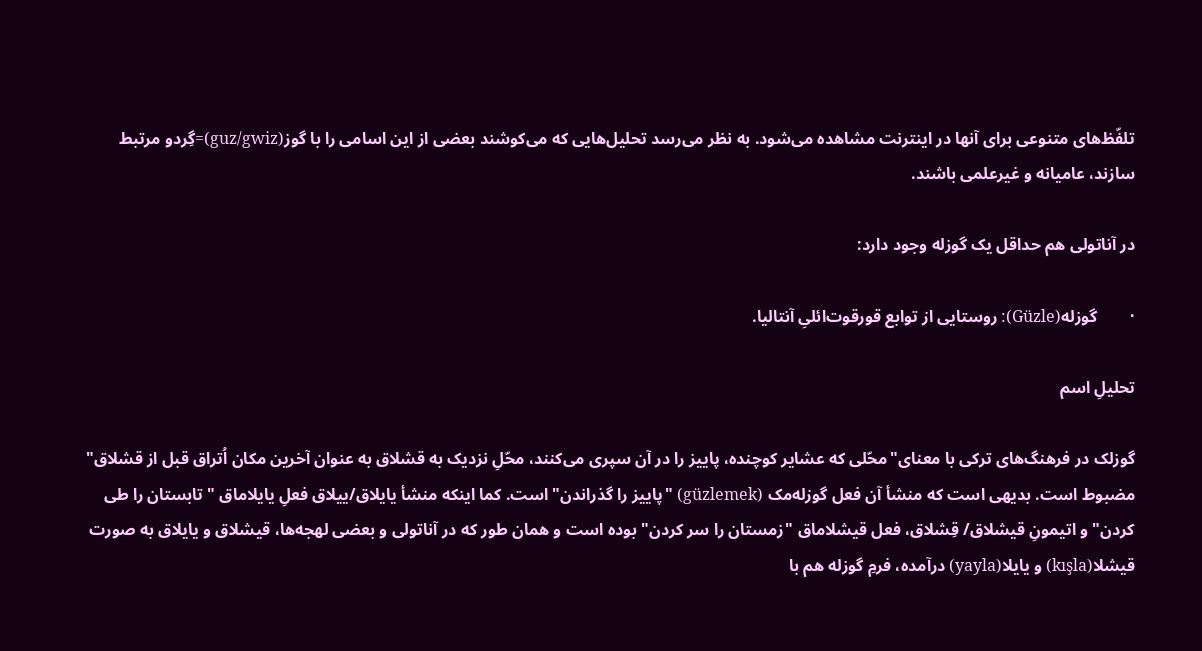تلفّظ‌های متنوعی برای آنها در اینترنت مشاهده می‌شود. به نظر می‌رسد تحلیل‌هایی که می‌کوشند بعضی از این اسامی را با گوز(guz/gwiz)=گِردو مرتبط سازند، عامیانه و غیرعلمی باشند.

در آناتولی هم حداقل یک گوزله وجود دارد:

·        گوزله(Güzle): روستایی از توابع قورقوت‌ائلیِ آنتالیا.

تحلیلِ اسم

گوزلک در فرهنگ‌های ترکی با معنای"محّلی که عشایر کوچنده، پاییز را در آن سپری می‌کنند، محّلِ نزدیک به قشلاق به عنوان آخرین مکان اُتراق قبل از قشلاق" مضبوط است. بدیهی است که منشأ آن فعل گوزله‌مک (güzlemek) "پاییز را گذراندن" است. کما اینکه منشأ یایلاق/ییلاق فعلِ یایلاماق "تابستان را طی کردن" و اتیمونِ قیشلاق/ قِشلاق، فعل قیشلاماق "زمستان را سر کردن" بوده است و همان طور که در آناتولی و بعضی لهجه‌ها، قیشلاق و یایلاق به صورت قیشلا(kışla) و یایلا(yayla) درآمده، فرمِ گوزله هم با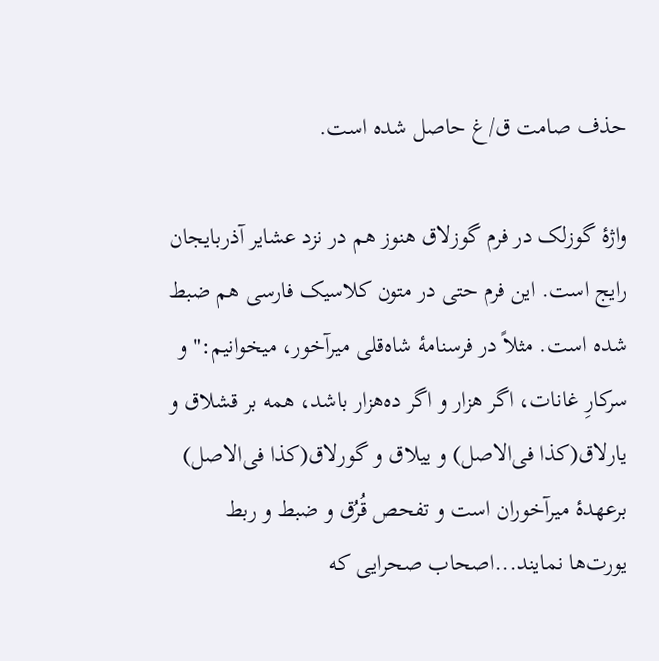حذف صامت ق/غ حاصل شده است.

واژۀ گوزلک در فرم گوزلاق هنوز هم در نزد عشایر آذربایجان رایج است. این فرم حتی در متون کلاسیک فارسی هم ضبط شده است. مثلاً در فرسنامۀ شاه‌قلی میرآخور، میخوانیم:" و سرکارِ غانات، اگر هزار و اگر ده‌هزار باشد، همه بر قشلاق و یارلاق(کذا فی‌الاصل) و ییلاق و گورلاق(کذا فی‌الاصل) برعهدۀ میرآخوران است و تفحص قُرُق و ضبط و ربط یورت‌ها نمایند...اصحاب صحرایی که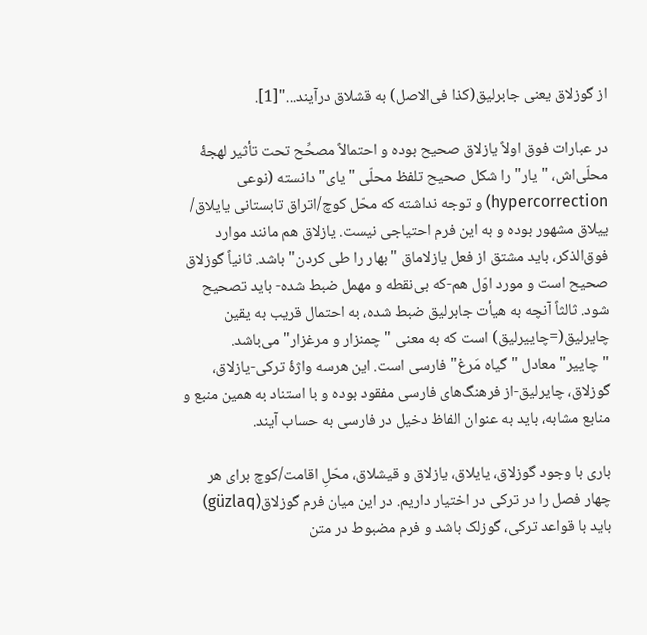از گوزلاق یعنی جابرلیق(کذا فی‌الاصل) به قشلاق درآیند..."[1].

در عبارات فوق اولاً یازلاق صحیح بوده و احتمالاً مصحِّح تحت تأثیر لهجۀ محلّی‌اش، "یار" را شکل صحیح تلفظ محلّی "یای" دانسته (نوعی hypercorrection) و توجه نداشته که محّل کوچ/اتراق تابستانی یایلاق/ ییلاق مشهور بوده و به این فرم احتیاجی نیست. یازلاق هم مانند موارد فوق‌الذکر، باید مشتق از فعل یازلاماق "بهار را طی کردن" باشد. ثانیاً گوزلاق صحیح است و مورد اوّل هم-که بی‌نقطه و مهمل ضبط شده- باید تصحیح شود. ثالثاً آنچه به هیأت جابرلیق ضبط شده، به احتمال قریب به یقین چایرلیق(=چاییرلیق) است که به معنی "چمنزار و مرغزار" می‌باشد. "چاییر" معادل "گیاه مَرغ" فارسی است. این هرسه واژۀ ترکی-یازلاق، گوزلاق، چایرلیق-از فرهنگ‌های فارسی مفقود بوده و با استناد به همین منبع و منابع مشابه، باید به عنوان الفاظ دخیل در فارسی به حساب آیند.

باری با وجود گوزلاق، یایلاق، یازلاق و قیشلاق، محّلِ اقامت/کوچ برای هر چهار فصل را در ترکی در اختیار داریم. در این میان فرم گوزلاق(güzlaq) باید با قواعد ترکی، گوزلک باشد و فرم مضبوط در متن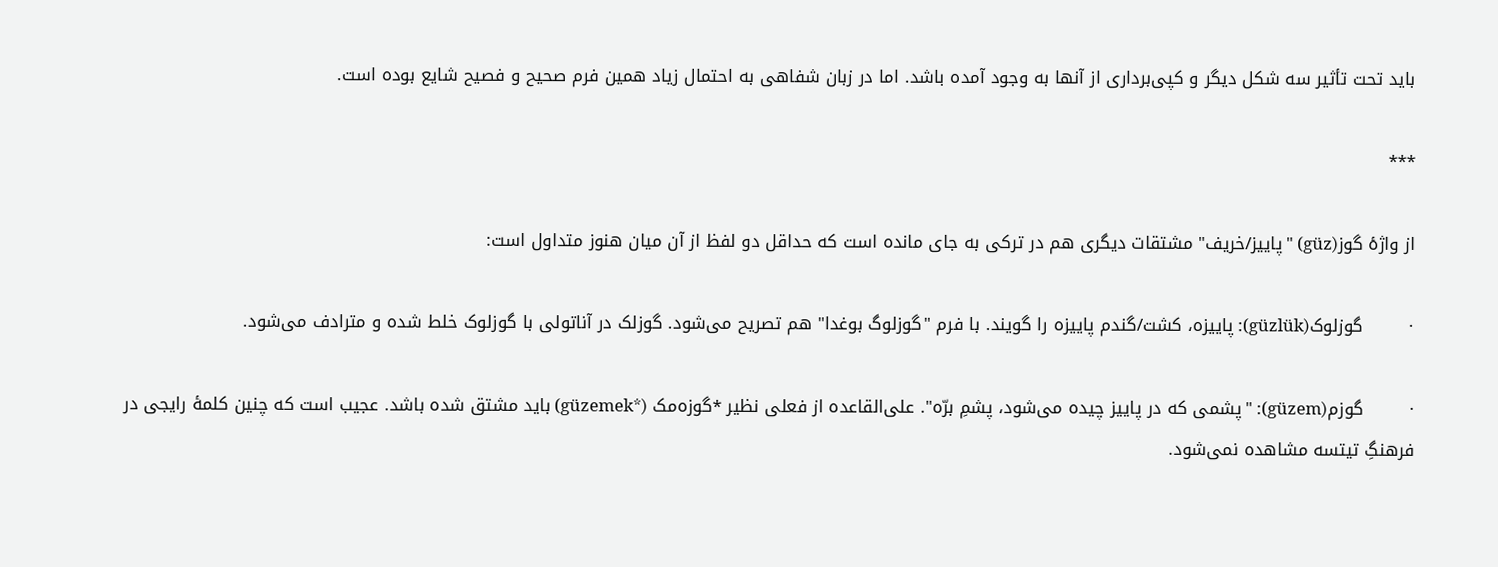باید تحت تأثیر سه شکل دیگر و کپی‌برداری از آنها به وجود آمده باشد. اما در زبان شفاهی به احتمال زیاد همین فرم صحیح و فصیح شایع بوده است.

***

از واژۀ گوز(güz) "پاییز/خریف" مشتقات دیگری هم در ترکی به جای مانده است که حداقل دو لفظ از آن میان هنوز متداول است:

·        گوزلوک(güzlük): پاییزه، کشت/گندم پاییزه را گویند. با فرم "گوزلوگ بوغدا" هم تصریح می‌شود. گوزلک در آناتولی با گوزلوک خلط شده و مترادف می‌شود.

·        گوزم(güzem): "پشمی که در پاییز چیده می‌شود، پشمِ برّه". علی‌القاعده از فعلی نظیر *گوزه‌مک (*güzemek) باید مشتق شده باشد. عجیب است که چنین کلمۀ رایجی در فرهنگِ تیتسه مشاهده نمی‌شود.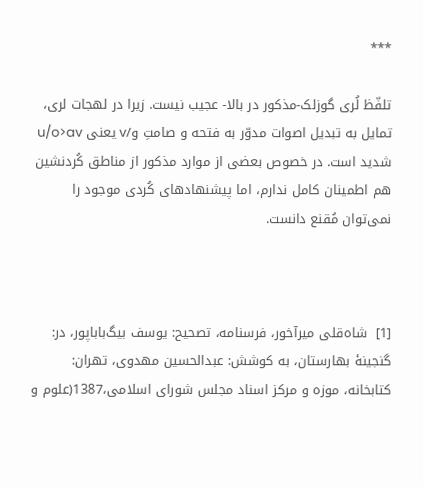***

تلفّظ لُری گوزلک-مذکور در بالا- عجیب نیست. زیرا در لهجات لری، تمایل به تبدیل اصوات مدوّر به فتحه و صامتِ و/v یعنی u/o>av شدید است. در خصوص بعضی از موارد مذکور از مناطق کُردنشین هم اطمینان کامل ندارم، اما پیشنهادهای کُردی موجود را نمی‌توان مُقنع دانست.



[1]  شاه‌قلی میرآخور، فرسنامه، تصحیح: یوسف بیگ‌باباپور، در: گنجینۀ بهارستان، به کوشش: عبدالحسین مهدوی، تهران: کتابخانه، موزه و مرکز اسناد مجلس شورای اسلامی،1387(علوم و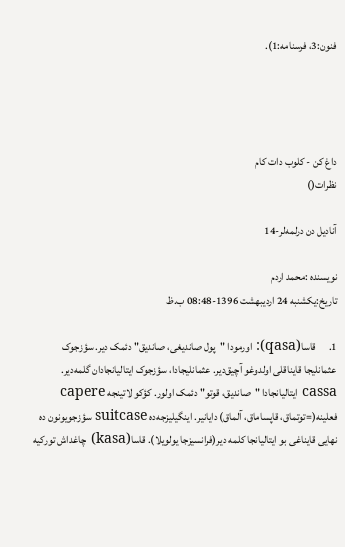فنون:3، فرسنامه:1).




داغ کن - کلوب دات کام
نظرات()

آنادیل دن درلمه‌لر-14

نویسنده :محمد اردم
تاریخ:یکشنبه 24 اردیبهشت 1396-08:48 ب.ظ

1.      قاسا(qasa): اورمودا "پول صاندیغی، صاندیق" دئمک دیر. سؤزجوک عثمانلیجا قایناقلی اولدوغو آچیق‌دیر. عثمانلیجادا، سؤزجوک ایتالیانجادان گلمه‌دیر. cassa ایتالیانجادا "صاندیق، قوتو" دئمک اولور. کؤکو لاتینجه capere فعلینه(=توتماق، قاپساماق، آلماق) دایانیر. اینگیلیزجه‌ده suitcase سؤزجویونون ده نهایی قایناغی بو ایتالیانجا کلمه دیر(فرانسیزجا یولویلا). قاسا(kasa) چاغداش تورکیه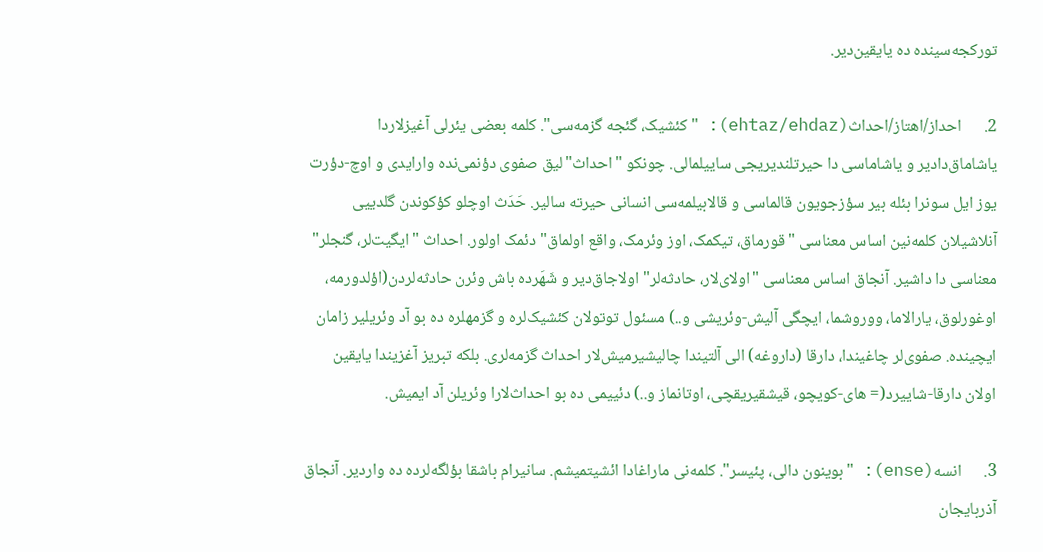تورکجه‌سینده ده یایقین‌دیر.

2.      احداز/اهتاز/احداث(ehtaz/ehdaz): "کئشیک، گئجه گزمه‌سی". کلمه بعضی یئرلی آغیزلاردا یاشاماق‌دادیر و یاشاماسی دا حیرتلندیریجی ساییلمالی. چونکو "احداث"لیق صفوی دؤنمی‌نده وارایدی و اوچ-دؤرت یوز ایل سونرا بئله بیر سؤزجویون قالماسی و قالابیلمه‌سی انسانی حیرته سالیر. حَدَث اوچلو کؤکوندن گلدییی آنلاشیلان کلمه‌نین اساس معناسی "قورماق، تیکمک، اوز وئرمک، واقع اولماق" دئمک اولور. احداث "ایگیت‌لر، گنجلر" معناسی دا داشیر. آنجاق اساس معناسی "اولای‌لار، حادثه‌لر" اولاجاق‌دیر و شَهَرده باش وئرن حادثه‌لردن(اؤلدورمه، اوغورلوق، یارالاما، ووروشما، ایچگی آلیش-وئریشی و..) مسئول توتولان کئشیک‌لره و گزمهلره ده بو آد وئریلیر زامان ایچینده. صفوی‌لر چاغیندا، دارقا (داروغه) الی آلتیندا چالیشیرمیش‌لار احداث گزمه‌لری. بلکه تبریز آغزیندا یایقین اولان دارقا-شاییرد(= های-کویچو، قیشقیریقچی، اوتانماز و..) دئییمی ده بو احداث‌لارا وئریلن آد ایمیش.

3.      انسه(ense): "بوینون دالی، پئیسر". کلمه‌نی ماراغادا ائشیتمیشم. سانیرام باشقا بؤلگه‌لرده ده واردیر. آنجاق آذربایجان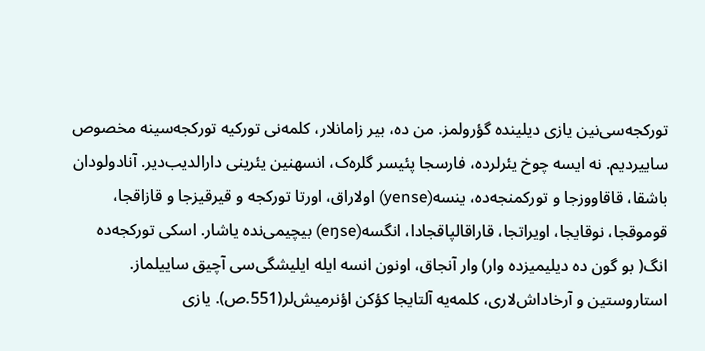تورکجه‌سی‌نین یازی دیلینده گؤرولمز. من ده، بیر زامانلار، کلمه‌نی تورکیه تورکجه‌سینه مخصوص ساییردیم. نه ایسه چوخ یئرلرده، فارسجا پئیسر گلره‌ک، انسهنین یئرینی دارالدیب‌دیر. آنادولودان باشقا، قاقاووزجا و تورکمنجه‌ده، ینسه(yense) اولاراق، اورتا تورکجه و قیرقیزجا و قازاقجا، قوموقجا، نوقایجا، اویراتجا، قاراقالپاقجادا، انگسه(eŋse) بیچیمی‌نده یاشار. اسکی تورکجه‌ده انگ( بو گون ده دیلیمیزده وار) وار آنجاق، اونون انسه ایله ایلیشگی‌سی آچیق ساییلماز. استاروستین و آرخاداش‌لاری، کلمه‌یه آلتایجا کؤکن اؤنرمیش‌لر(551.ص). یازی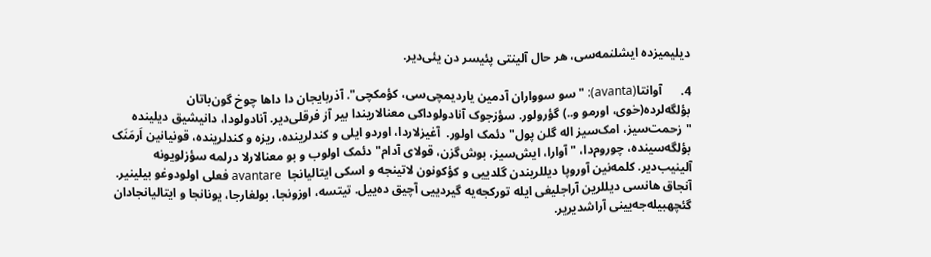دیلیمیزده ایشلنمه‌سی، هر حال آلینتی پئیسر دن یئی‌دیر.

4.      آوانتا(avanta): "سو سوواران آدمین یاردیمچی‌سی، کؤمکچی". آذربایجان دا داها چوخ گون‌باتان بؤلگه‌لرده(خوی، اورمو و..) گؤرولور. سؤزجوک آنادولوداکی معنالاریندا بیر آز فرقلی‌دیر. آنادولودا، دانیشیق دیلینده "زحمت‌سیز، امک‌سیز اله گلن پول" دئمک اولور.  آغیزلاردا، اوردو ایلی و کندلرینده، ریزه و کندلرینده، قونیانین اَرمَنَک بؤلگه‌سینده، چوروم‌دا، "آوارا، ایش‌سیز، بوش‌گزن، قولای آدام" دئمک اولوب و بو معنالارلا درلمه سؤزلویونه آلینیب‌دیر. کلمه‌نین آوروپا دیللریندن گلدییی و کؤکونون لاتینجه و اسکی ایتالیانجا  avantare فعلی اولودوغو بیلینیر. آنجاق هانسی دیللرین آراجلیغی ایله تورکجه‌یه گیردییی آچیق ده‌ییل. تیتسه، اوزونجا، بولغارجا، یونانجا و ایتالیانجادان گئچهبیله‌جه‌یینی آراشدیریر.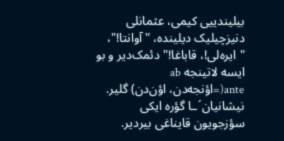بیلیندییی کیمی، عثمانلی دنیزچیلیک دیلینده، "آوانتا!"، "ایره‌لی!، قاباغا!" دئمک‌دیر و بو ایسه لاتینجه ab ante(=اؤنجه‌دن، اؤن‌دن) گلیر. نیشانیان´ـا گؤره ایکی سؤزجویون قایناغی بیردیر.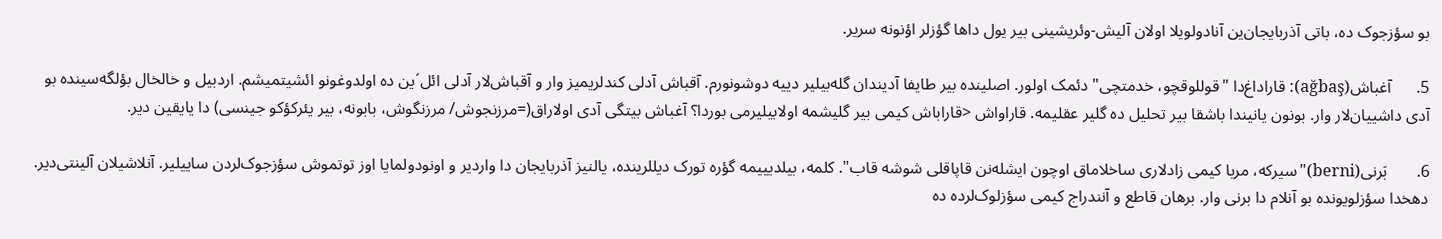بو سؤزجوک ده، باتی آذربایجان‌ین آنادولویلا اولان آلیش-وئریشینی بیر یول داها گؤزلر اؤنونه سریر.

5.      آغباش(ağbaş): قاراداغ‌دا "قوللوقچو، خدمتچی" دئمک اولور. اصلینده بیر طایفا آدیندان گله‌بیلیر دییه دوشونورم. آقباش آدلی کندلریمیز وار و آقباش‌لار آدلی ائل´ین ده اولدوغونو ائشیتمیشم. اردبیل و خالخال بؤلگه‌سینده بو آدی داشییان‌لار وار. بونون یانیندا باشقا بیر تحلیل ده گلیر عقلیمه. قاراواش <قاراباش کیمی بیر گلیشمه اولابیلیرمی بوردا؟ آغباش بیتگی آدی اولاراق(=مرزنجوش/ مرزنگوش، بابونه، بیر یئرکؤکو جینسی) دا یایقین دیر.

6.       بَرنی(berni)"سیرکه، مربا کیمی زادلاری ساخلاماق اوچون ایشله‌نن قاپاقلی شوشه قاب". کلمه، بیلدیییمه گؤره تورک دیللرینده، یالنیز آذربایجان دا واردیر و اونودولمایا اوز توتموش سؤزجوک‌لردن ساییلیر. آنلاشیلان آلینتی‌دیر. دهخدا سؤزلویونده بو آنلام دا برنی وار. برهان قاطع و آنندراج کیمی سؤزلوک‌لرده ده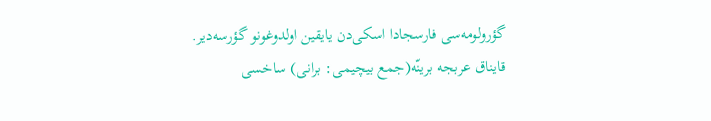گؤرولومه‌سی فارسجادا اسکی‌دن یایقین اولدوغونو گؤرسه‌دیر. قایناق عربجه برینّه(جمع بیچیمی: برانی) ساخسی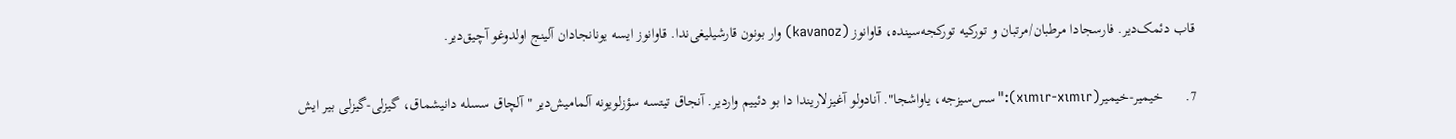قاب دئمک‌دیر. فارسجادا مرطبان/مرتبان و تورکیه تورکجه‌سینده، قاوانوز (kavanoz) وار بونون قارشیلیغی‌ندا. قاوانوز ایسه یونانجادان آلینج اولدوغو آچیق‌دیر.

7.      خیمیر-خیمیر(xımır-xımır):"سس‌سیزجه، یاواشجا". آنادولو آغیزلاریندا دا بو دئییم واردیر. آنجاق تیتسه سؤزلویونه آلمامیش‌دیر "آلچاق سسله دانیشماق، گیزلی-گیزلی بیر ایش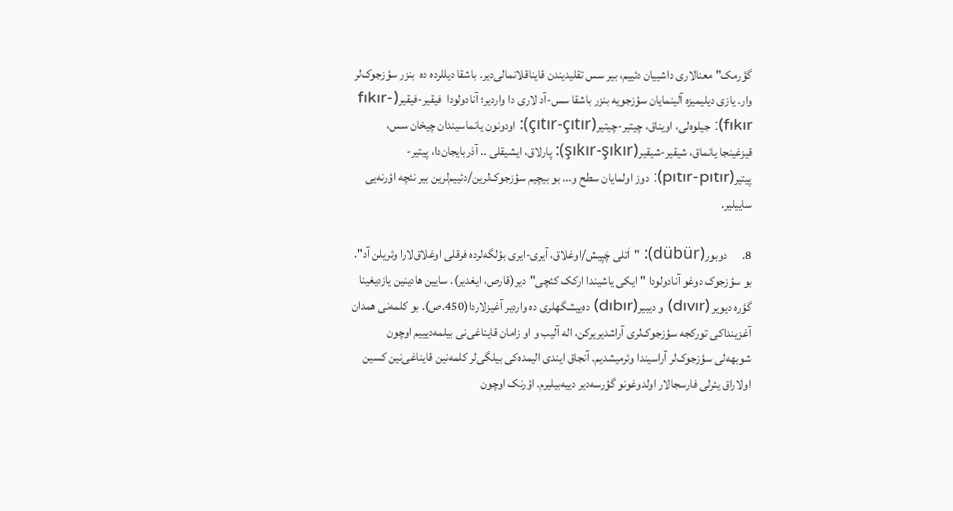گؤرمک" معنالاری داشییان دئییم، بیر سس تقلیدیندن قایناقلانمالی‌دیر. باشقا دیللرده ده  بنزر سؤزجوک‌لر وار. یازی دیلیمیزه آلینمایان سؤزجویه بنزر باشقا سس-آد لاری دا واردیر؛ آنادولودا  فیقیر-فیقیر(fıkır-fıkır): جیلوه‌لی، اویناق، چیتیر-چیتیر(çıtır-çıtır): اودونون یانماسیندان چیخان سس، قیزغینجا یانماق، شیقیر-شیقیر(şıkır-şıkır): پارلاق، ایشیقلی .. آذربایجان‌دا، پیتیر-پیتیر(pıtır-pıtır): دوز اولمایان سطح و... بو بیچیم سؤزجوک‌لرین/دئییم‌لرین بیر نئچه اؤرنه‌یی ساییلیر.

8.      دوبور(dübür): "اَتلی چَپیش/اوغلاق، آیری-ایری بؤلگه‌لرده فرقلی اوغلاق‌لارا وئریلن آد". بو سؤزجوک دوغو آنادولودا "ایکی یاشیندا ارکک کئچی"دیر(قارص، ایغدیر). سایین هادینین یازدیغینا گؤره دیویر (dıvır) و دیبیر(dıbır) ده‌ییشگهلری ده واردیر آغیزلاردا(450.ص). بو کلمه‌نی همدان آغزینداکی تورکجه سؤزجوک‌لری آراشدیریرکن، اله آلیب و او زامان قایناغی‌نی بیلمه‌دیییم اوچون شوبهه‌لی سؤزجوک‌لر آراسیندا وئرمیشدیم. آنجاق ایندی الیمده‌کی بیلگی‌لر کلمه‌نین قایناغی‌نین کسین اولاراق یئرلی فارسجالار اولدوغونو گؤرسه‌دیر دییه‌بیلیرم. اؤرنک اوچون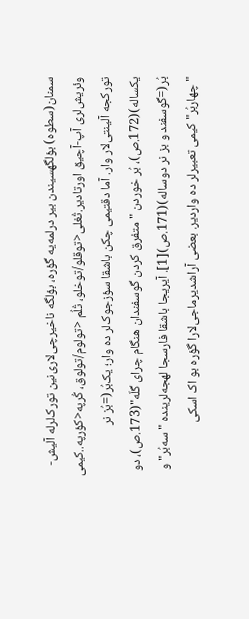سمنان(سطوه) بؤلگهسیندن بیر درلمه‌یه گؤره، بؤلگه ناخیرچی‌لاری‌نین تورک‌لرله آلیش-وئریش‌لری آپ-آچیق اورتادیر.تُغلی<توقلو/توخلو، تُلُم <تولوم/تولوق، کُرپه<کؤرپه..کیمی تورکجه آلینتی‌لار وار. آما دقتیمی چکن باشقا سؤزجوک‌لر ده وار؛ یک‌بُر(=بُز نر یکساله)(172.ص)، بُر خوردن "متفرق کردن گوسفندان هنگام چرای گلّه"(173.ص)، دو بُر(=گوسفند و بز نر دوساله)(171.ص)[1]. آیریجا باشقا فارسجا لهجه‌لرینده "سه‌بُر" و "چهاربُر" کیمی تعبیرلر ده واردیر. بعضی آراشدیرماجی‌لارا گؤره بو اک اسکی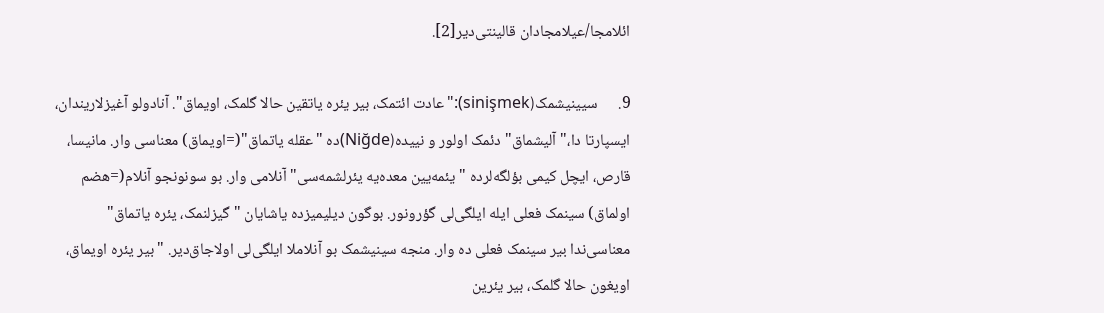ائلامجا/عیلامجادان قالینتی‌دیر[2].

9.      سیینیشمک(sinişmek):"عادت ائتمک، بیر یئره یاتقین حالا گلمک، اویماق". آنادولو آغیزلاریندان، ایسپارتا دا،"آلیشماق" دئمک اولور و نییده‌(Niğde)ده "عقله یاتماق"(=اویماق) معناسی وار. مانیسا، قارص، ایچل کیمی بؤلگه‌لرده "یئمه‌یین معده‌یه یئرلشمه‌سی" آنلامی وار. بو سونونجو آنلام(=هضم اولماق) سینمک فعلی ایله ایلگی‌لی گؤرونور. بوگون دیلیمیزده یاشایان "گیزلنمک، یئره یاتماق" معناسی‌ندا بیر سینمک فعلی ده وار. منجه سینیشمک بو آنلاملا ایلگی‌لی اولاجاق‌دیر. "بیر یئره اویماق، اویغون حالا گلمک، بیر یئرین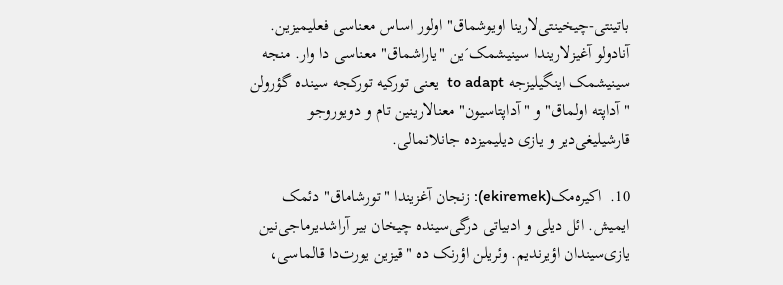باتینتی-چیخینتی‌لارینا اویوشماق" اولور اساس معناسی فعلیمیزین. آنادولو آغیزلاریندا سینیشمک´ین "یاراشماق" معناسی دا وار. منجه سینیشمک اینگیلیزجه to adapt  یعنی تورکیه تورکجه سینده گؤرولن "آداپته اولماق" و "آداپتاسیون" معنالارینین تام و دویوروجو قارشیلیغی‌دیر و یازی دیلیمیزده جانلانمالی.

10.  اکیره‌مک(ekiremek): زنجان آغزیندا "تورشاماق" دئمک ایمیش. ائل دیلی و ادبیاتی درگی‌سینده چیخان بیر آراشدیرماجی‌نین یازی‌سیندان اؤیرندیم. وئریلن اؤرنک ده "قیزین یورت‌دا قالماسی،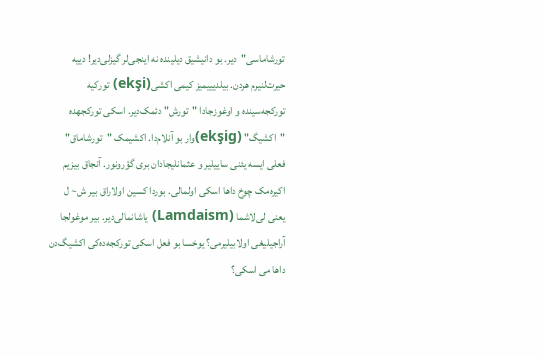تورشاماسی"دیر. بو دانیشیق دیلینده نه اینجی‌لر گیزلی‌دیر! دییه حیرت‌لنیرم هردن. بیلدیییمیز کیمی اکشی(ekşi) تورکیه تورکجه‌سینده و اوغوزجادا "تورش" دئمک‌دیر. اسکی تورکجهده "اکشیگ" (ekşig)وار بو آنلام‌دا. اکشیمک "تورشاماق" فعلی ایسه یئنی ساییلیر و عثمانلیجادان بری گؤرونور. آنجاق بیزیم اکیره‌مک چوخ داها اسکی اولمالی. بوردا کسین اولاراق بیر ش~ ل یعنی لی‌لاشما (Lamdaism) یاشانمالی‌دیر. بیر موغولجا آراجیلیغی اولابیلیرمی؟ یوخسا بو فعل اسکی تورکجه‌ده‌کی اکشیگ‌دن داها می اسکی؟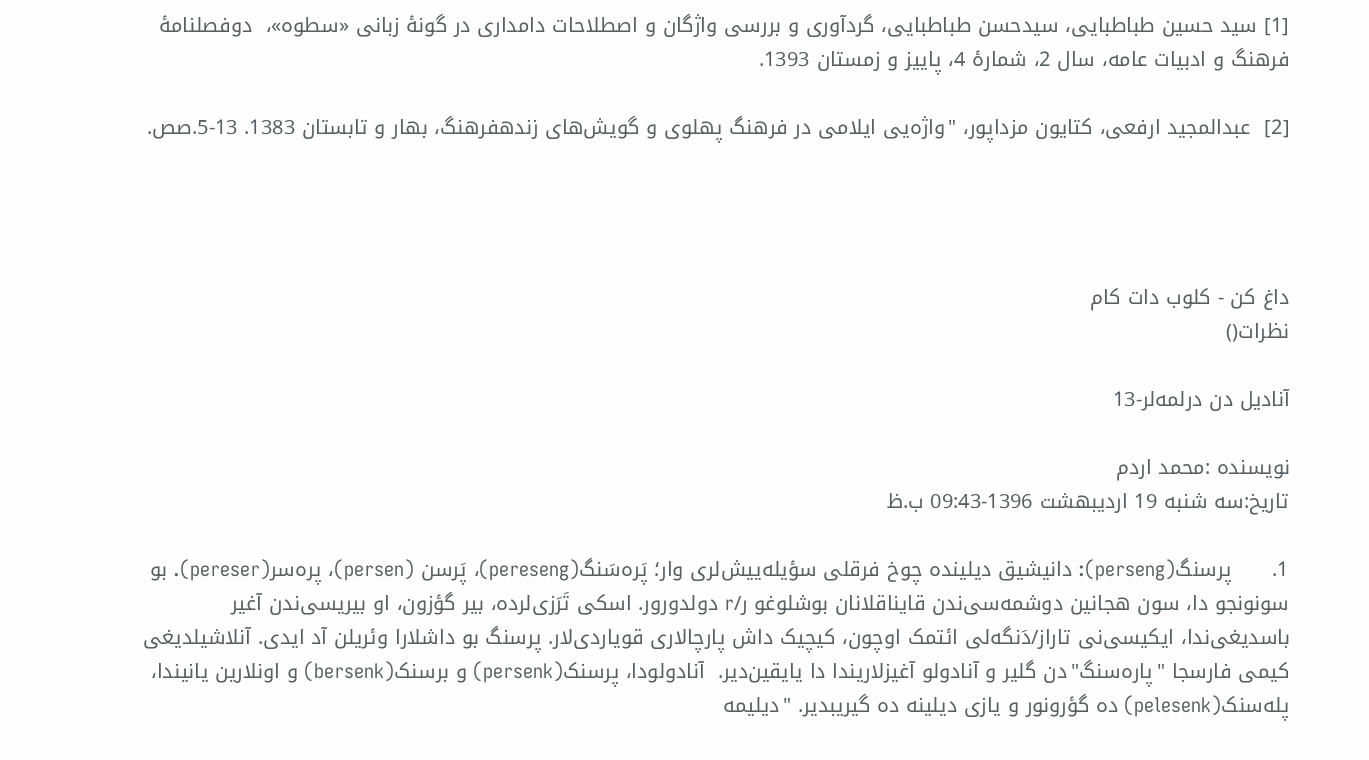[1] سید حسین طباطبایی، سیدحسن طباطبایی، گردآوری و بررسی واژگان و اصطلاحات دامداری در گونۀ زبانی «سطوه»،  دوفصلنامۀ فرهنگ و ادبیات عامه، سال 2، شمارۀ 4، پاییز و زمستان 1393.

[2]  عبدالمجید ارفعی، کتایون مزداپور، "واژه‌یی ایلامی در فرهنگ پهلوی و گویش‌های زندهفرهنگ، بهار و تابستان 1383. 13-5.صص.




داغ کن - کلوب دات کام
نظرات()

آنادیل دن درلمه‌لر-13

نویسنده :محمد اردم
تاریخ:سه شنبه 19 اردیبهشت 1396-09:43 ب.ظ

1.      پرسنگ(perseng): دانیشیق دیلینده چوخ فرقلی سؤیله‌ییش‌لری وار؛ پَره‌سَنگ(pereseng)، پَرسن (persen)، پره‌سر(pereser). بو سونونجو دا، سون هجانین دوشمه‌سی‌ندن قایناقلانان بوشلوغو ر/r دولدورور. اسکی تَرَزی‌لرده، بیر گؤزون، او بیریسی‌ندن آغیر باسدیغی‌ندا، ایکیسی‌نی تاراز/دَنگه‌لی ائتمک اوچون، کیچیک داش پارچالاری قویاردی‌لار. پرسنگ بو داشلارا وئریلن آد ایدی. آنلاشیلدیغی کیمی فارسجا "پاره‌سنگ"دن گلیر و آنادولو آغیزلاریندا دا یایقین‌دیر.  آنادولودا، پرسنک(persenk) و برسنک(bersenk) و اونلارین یانیندا، پله‌سنک(pelesenk) ده گؤرونور و یازی دیلینه ده گیریبدیر. "دیلیمه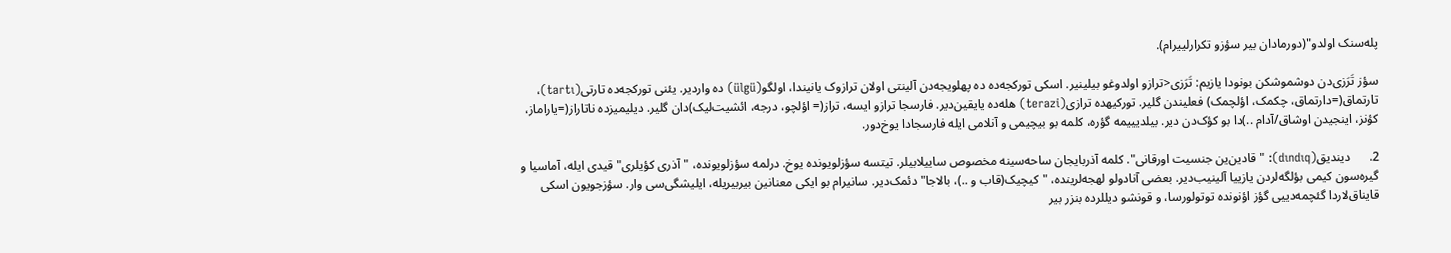پله‌سنک اولدو"(دورمادان بیر سؤزو تکرارلییرام).

سؤز تَرَزی‌دن دوشموشکن بونودا یازیم: تَرَزی<ترازو اولدوغو بیلینیر. اسکی تورکجه‌ده ده پهلویجه‌دن آلینتی اولان ترازوک یانیندا، اولگو(ülgü) ده واردیر. یئنی تورکجه‌ده تارتی(tartı)، تارتماق(=دارتماق، چکمک، اؤلچمک) فعلیندن گلیر. تورکیهده ترازی(terazi) هله‌ده یایقین‌دیر. فارسجا ترازو ایسه، تراز(= اؤلچو، درجه، ائشیت‌لیک)دان گلیر. دیلیمیزده ناتاراز(=یاراماز، کؤنز، اینجیدن اوشاق/آدام ..)دا بو کؤک‌دن دیر. بیلدیییمه گؤره، کلمه بو بیچیمی و آنلامی ایله فارسجادا یوخ‌دور.

2.      دیندیق(dındıq): "قادین‌ین جنسیت اورقانی". کلمه آذربایجان ساحه‌سینه مخصوص ساییلابیلر. تیتسه سؤزلویونده یوخ. درلمه سؤزلویونده، "آذری کؤیلری" قیدی ایله، آماسیا و گیره‌سون کیمی بؤلگه‌لردن یازییا آلینیب‌دیر. بعضی آنادولو لهجه‌لرینده، "کیچیک(قاب و ..)، بالاجا" دئمک‌دیر. سانیرام بو ایکی معنانین بیربیریله، ایلیشگی‌سی وار. سؤزجویون اسکی قایناق‌لاردا گئچمه‌دییی گؤز اؤنونده توتولورسا، و قونشو دیللرده بنزر بیر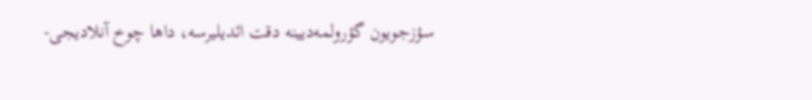سؤزجویون گؤرولمه‌دیینه دقت ائدیلیرسه، داها چوخ آنلادیجی-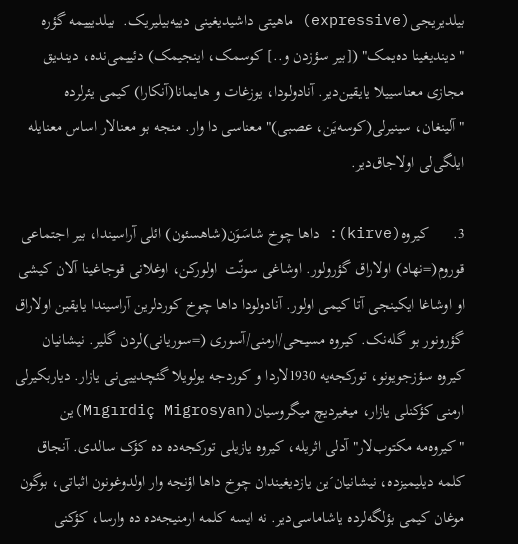بیلدیریجی(expressive) ماهیتی داشیدیغینی دییه‌بیلیریک.  بیلدیییمه گؤره "دیندیغینا ده‌یمک" ([بیر سؤزدن و..] کوسمک، اینجیمک) دئییمی‌نده، دیندیق مجازی معناسییلا یایقین‌دیر. آنادولودا، یوزغات و هایمانا(آنکارا) کیمی یئرلرده "آلینغان، سینیرلی(کوسه‌یَن، عصبی)" معناسی دا وار. منجه بو معنالار اساس معنایله ایلگی‌لی اولاجاق‌دیر.

3.      کیروه(kirve): داها چوخ شاسَوَن(شاهسئون) ائلی آراسیندا، بیر اجتماعی قوروم(=نهاد) اولاراق گؤرولور. اوشاغی سونّت  اولورکن، اوغلانی قوجاغینا آلان کیشی او اوشاغا ایکینجی آتا کیمی اولور. آنادولودا داها چوخ کوردلرین آراسیندا یایقین اولاراق گؤرونور بو گله‌نک. کیروه مسیحی/ارمنی/آسوری (=سوریانی)لردن گلیر. نیشانیان کیروه سؤزجویونو، تورکجه‌یه 1930لاردا و کوردجه یولویلا گئچدییی‌نی یازار. دیاربکیرلی ارمنی کؤکنلی یازار، میغیردیچ میگروسیان(Mıgırdiç Migrosyan)ین "کیروه‌مه مکتوب‌لار" آدلی اثریله، کیروه یازیلی تورکجه‌ده ده کؤک سالدی. آنجاق کلمه دیلیمیزده، نیشانیان´ین یازدیغیندان چوخ داها اؤنجه وار اولدوغونون اثباتی، بوگون موغان کیمی بؤلگه‌لرده یاشاماسی‌دیر. نه ایسه کلمه ارمنیجه‌ده ده وارسا، کؤکنی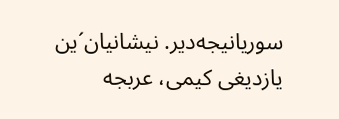سوریانیجه‌دیر. نیشانیان´ین یازدیغی کیمی، عربجه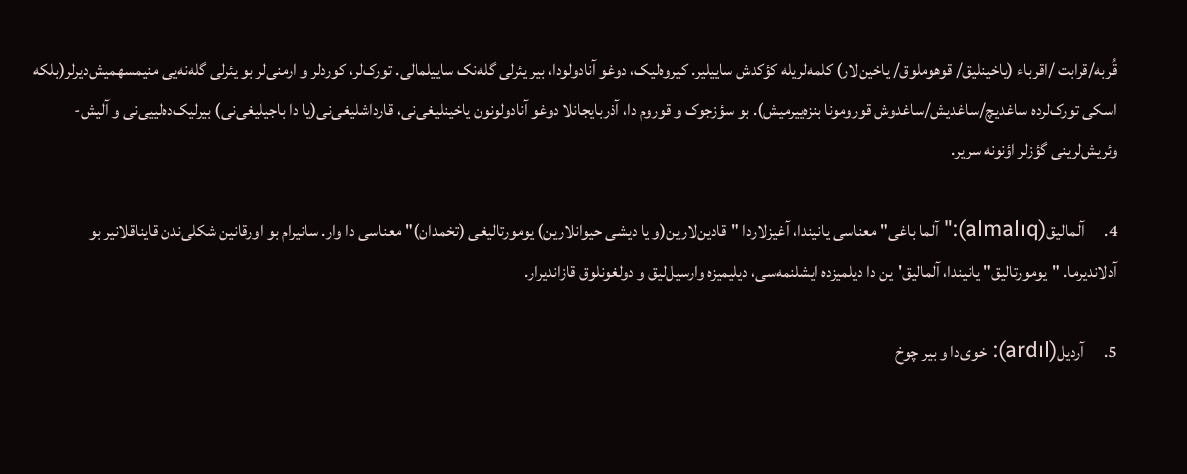قُربه/قرابت /اقرباء (یاخینلیق/ قوهوملوق/ یاخین‌لار) کلمه‌لریله کؤکدش ساییلیر. کیروه‌لیک، دوغو آنادولودا، بیر یئرلی گله‌نک ساییلمالی. تورک‌لر، کوردلر و ارمنی‌لر بو یئرلی گله‌نه‌یی منیمسهمیش‌دیرلر(بلکه اسکی تورک‌لرده ساغدیچ/ساغدیش/ساغدوش قورومونا بنزه‌ییرمیش). بو سؤزجوک و قوروم‌ دا، آذربایجانلا دوغو آنادولونون یاخینلیغی‌نی، قارداشلیغی‌نی(یا دا باجیلیغی‌نی) بیرلیک‌ده‌لییی‌نی و آلیش-وئریش‌لرینی گؤزلر اؤنونه سریر.

4.      آلمالیق(almalıq):"آلما باغی" معناسی یانیندا، آغیزلاردا "قادین‌لارین(و یا دیشی حیوانلارین) یومورتالیغی (تخمدان)" معناسی دا وار. سانیرام بو اورقانین شکلی‌ندن قایناقلانیر بو آدلاندیرما. "یومورتالیق" یانیندا، آلمالیق'ین دا دیلمیزده ایشلنمه‌سی، دیلیمیزه وارسیل‌لیق و دولغونلوق قازاندیرار.

5.      آردیل(ardıl): خوی‌دا و بیر چوخ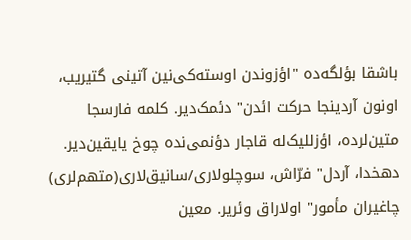باشقا بؤلگه‌ده "اؤزوندن اوسته‌کی‌نین آتینی گتیریب، اونون آردینجا حرکت ائدن" دئمک‌دیر. کلمه فارسجا متین‌لرده، اؤزللیک‌له قاجار دؤنمی‌نده چوخ یایقین‌دیر. دهخدا، آردل" فرّاش، سوچلولاری/سانیق‌لاری(متهم‌لری) چاغیران مأمور" اولاراق وئریر. معین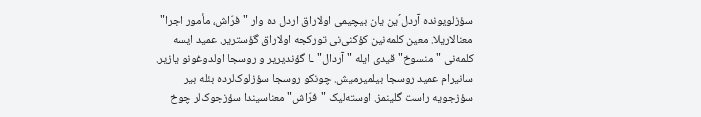سؤزلویونده آردل´ین یان بیچیمی اولاراق اردل ده وار "فرّاش، مأمور اجرا" معنالاریلا. معین کلمه‌نین کؤکنی‌نی تورکجه اولاراق گؤستریر. عمید ایسه کلمه‌نی "منسوخ" قیدی ایله "آردال"ـا گؤندیریر و روسجا اولدوغونو یازیر. سانیرام عمید روسجا بیلمیرمیش. چونکو روسجا سؤزلوک‌لرده بئله بیر سؤزجویه راست گلینمز. اوسته‌لیک "فرّاش" معناسیندا سؤزجوک‌لر چوخ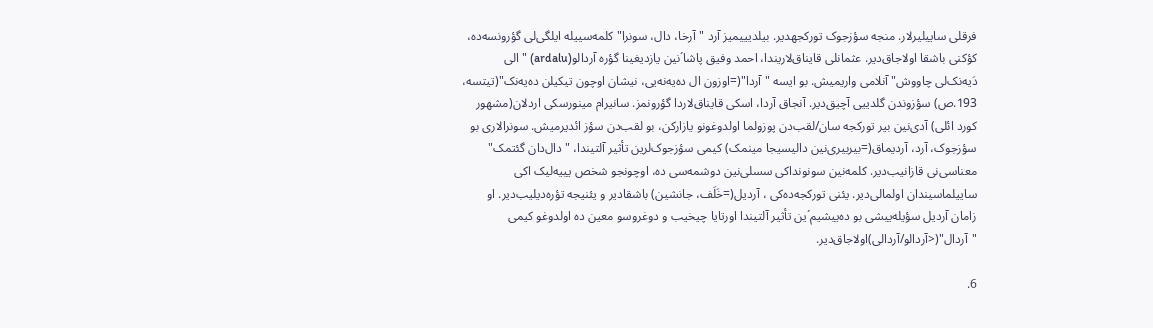فرقلی ساییلیرلار. منجه سؤزجوک تورکجهدیر. بیلدیییمیز آرد "آرخا، دال، سونرا" کلمه‌سییله ایلگی‌لی گؤرونسه‌ده، کؤکنی باشقا اولاجاق‌دیر. عثمانلی قایناق‌لاریندا، احمد وفیق پاشا´نین یازدیغینا گؤره آردالو(ardalu) "الی دَیه‌نک‌لی چاووش" آنلامی واریمیش. بو ایسه "آردا"(=اوزون ال ده‌یه‌نه‌یی، نیشان اوچون تیکیلن ده‌یه‌نک"(تیتسه، 193.ص) سؤزوندن گلدییی آچیق‌دیر. آنجاق آردا، اسکی قایناق‌لاردا گؤرونمز. سانیرام مینورسکی اردلان(مشهور کورد ائلی) آدی‌نین بیر تورکجه سان/لقب‌دن پوزولما اولدوغونو یازارکن، بو لقب‌دن سؤز ائدیرمیش. سونرالاری بو سؤزجوک، آرد، آردیماق(=بیربیری‌نین دالیسیجا مینمک) کیمی سؤزجوک‌لرین تأثیر آلتیندا، "دال‌دان گئتمک" معناسی‌نی قازانیب‌دیر. کلمه‌نین سونونداکی سسلی‌نین دوشمه‌سی ده، اوچونجو شخص یییه‌لیک اکی ساییلماسیندان اولمالی‌دیر. یئنی تورکجه‌ده‌کی ، آردیل(=خَلَف، جانشین) باشقادیر و یئنیجه تؤره‌دیلیب‌دیر. او زامان آردیل سؤیله‌ییشی بو ده‌ییشیم´ین تأثیر آلتیندا اورتایا چیخیب و دوغروسو معین ده اولدوغو کیمی "آردال"(<آردالو/آردالی)اولاجاق‌دیر.

6.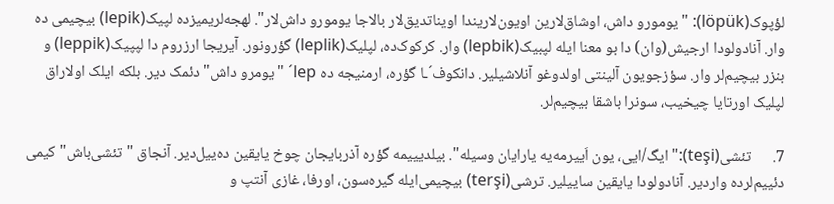لؤپوک(löpük): "یومورو داش، اوشاق‌لارین اویون‌لاریندا اویناتدیق‌لار بالاجا یومورو داش‌لار". لهجه‌لریمیزده لپیک(lepik) بیچیمی ده وار. آنادولودا ارجیش(وان) دا بو معنا ایله لپبیک(lepbik) وار. کرکوک‌ده، لپلیک(leplik) گؤرونور. آیریجا ارزروم دا لپپیک(leppik) و بنزر بیچیم‌لر وار. سؤزجویون آلینتی اولدوغو آنلاشیلیر. دانکوف´ـا گؤره، ارمنیجه ده lep´ "یومرو داش" دئمک دیر. بلکه ایلک اولاراق لپلیک اورتایا چیخیب، سونرا باشقا بیچیم‌لر.

7.      تئشی(teşi):"ایگ/ایی، یون اَییرمه‌یه یارایان وسیله". بیلدیییمه گؤره آذربایجان چوخ یایقین ده‌ییل‌دیر. آنجاق "تئشی‌باش" کیمی دئییم‌لرده واردیر. آنادولودا یایقین ساییلیر. ترشی(terşi) بیچیمی‌ایله گیره‌سون، اورفا، غازی آنتپ و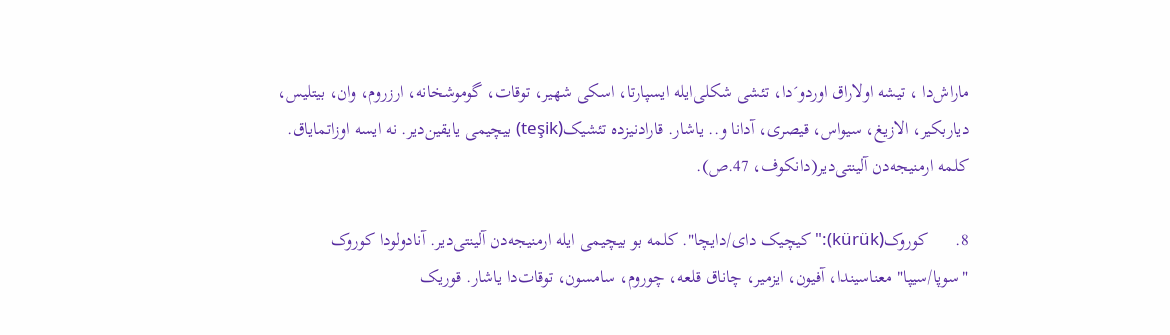ماراش‌دا ، تیشه اولاراق اوردو‌´دا، تئشی شکلی‌ایله ایسپارتا، اسکی شهیر، توقات، گوموشخانه، ارزروم، وان، بیتلیس، دیاربکیر، الازیغ، سیواس، قیصری، آدانا و.. یاشار. قارادنیزده تئشیک(teşik) بیچیمی یایقین‌دیر. نه ایسه اوزاتمایاق. کلمه ارمنیجه‌دن آلینتی‌دیر(دانکوف، 47.ص).

8.      کوروک(kürük):"کیچیک دای/دایچا". کلمه بو بیچیمی ایله ارمنیجه‌دن آلینتی‌دیر. آنادولودا کوروک "سوپا/سیپا" معناسیندا، آفیون، ایزمیر، چاناق قلعه، چوروم، سامسون، توقات‌دا یاشار. قوریک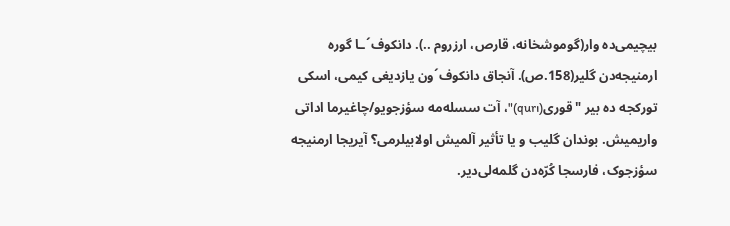بیچیمی‌ده وار(گوموشخانه، قارص، ارزروم ..). دانکوف´ـا گوره ارمنیجه‌دن گلیر(158.ص). آنجاق دانکوف´ون یازدیغی کیمی، اسکی تورکجه ده بیر "قوری(qurı)"، آت سسله‌مه سؤزجویو/چاغیرما اداتی واریمیش. بوندان گلیب و یا تأثیر آلمیش اولابیلرمی؟ آیریجا ارمنیجه سؤزجوک، فارسجا کُرّه‌دن گلمه‌لی‌دیر.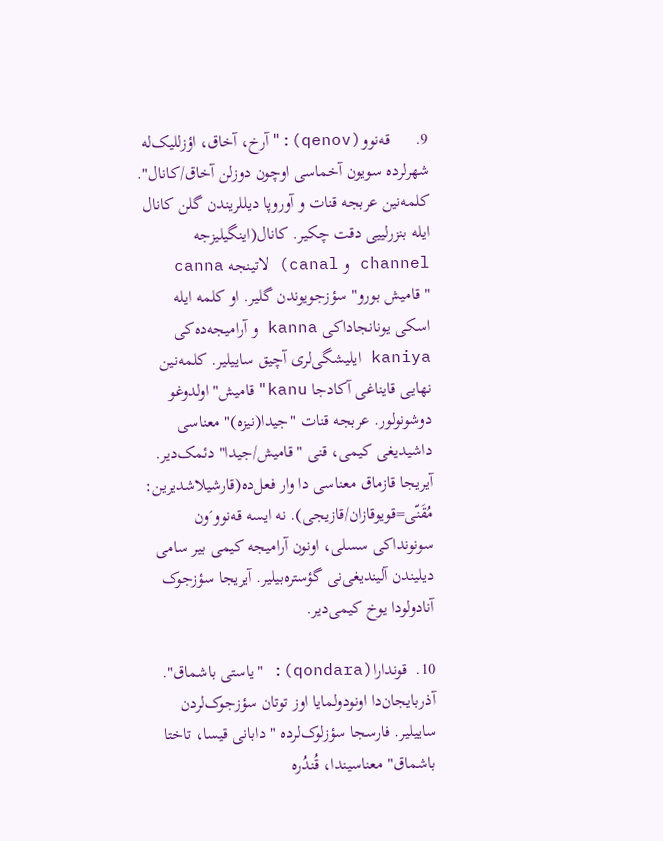9.      قه‌نوو(qenov):"آرخ، آخاق، اؤزللیک‌له شهرلرده سویون آخماسی اوچون دوزلن آخاق/کانال". کلمه‌نین عربجه قنات و آوروپا دیللریندن گلن کانال ایله بنزرلییی دقت چکیر. کانال(اینگیلیزجه channel و canal) لاتینجه canna "قامیش بورو" سؤزجویوندن گلیر. او کلمه ایله اسکی یونانجاداکی kanna و آرامیجه‌ده‌کی  kaniya ایلیشگی‌لری آچیق ساییلیر. کلمه‌نین نهایی قایناغی آکادجا kanu"قامیش" اولدوغو دوشونولور. عربجه قنات "جیدا(نیزه)" معناسی داشیدیغی کیمی، قنی "قامیش/جیدا" دئمک‌دیر. آیریجا قازماق معناسی دا وار فعل‌ده(قارشیلاشدیرین: مُقَنّی=قویوقازان/قازیجی). نه ایسه قه‌نوو´ون سونونداکی سسلی، اونون آرامیجه کیمی بیر سامی دیلیندن آلیندیغی‌نی گؤستره‌بیلیر. آیریجا سؤزجوک آنادولودا یوخ کیمی‌دیر.

10.  قوندارا(qondara): "یاستی باشماق". آذربایجان‌دا اونودولمایا اوز توتان سؤزجوک‌لردن ساییلیر. فارسجا سؤزلوک‌لرده "دابانی قیسا، تاختا باشماق" معناسیندا، قُندُره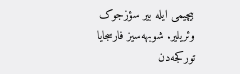بیچیمی ایله بیر سؤزجوک وئریلیر. شوبهه‌سیز فارسجایا تورکجه‌دن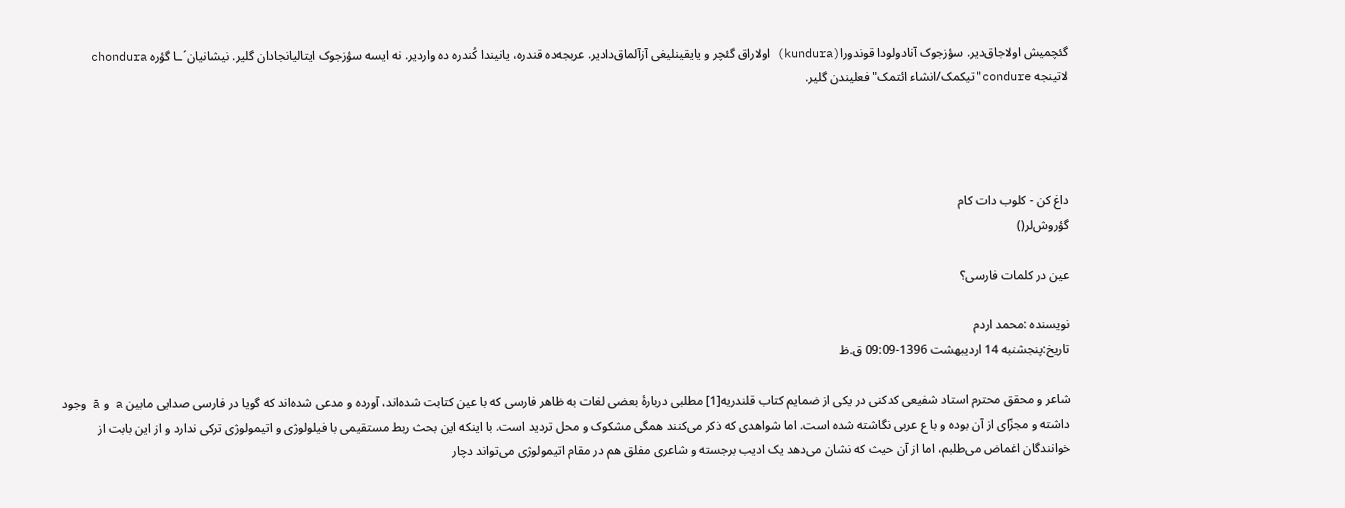گئچمیش اولاجاق‌دیر. سؤزجوک آنادولودا قوندورا(kundura) اولاراق گئچر و یایقینلیغی آزآلماق‌دادیر. عربجه‌ده قندره، یانیندا کُندره ده واردیر. نه ایسه سؤزجوک ایتالیانجادان گلیر. نیشانیان´ـا گؤره chondura لاتینجه condure"تیکمک/انشاء ائتمک" فعلیندن گلیر.




داغ کن - کلوب دات کام
گؤروش‌لر()

عین در کلمات فارسی؟

نویسنده :محمد اردم
تاریخ:پنجشنبه 14 اردیبهشت 1396-09:09 ق.ظ

شاعر و محقق محترم استاد شفیعی کدکنی در یکی از ضمایم کتاب قلندریه[1] مطلبی دربارۀ بعضی لغات به ظاهر فارسی که با عین کتابت شده‌اند، آورده و مدعی شده‌اند که گویا در فارسی صدایی مابین a و ā وجود داشته و مجزّای از آن بوده و با ع عربی نگاشته شده است. اما شواهدی که ذکر می‌کنند همگی مشکوک و محل تردید است. با اینکه این بحث ربط مستقیمی با فیلولوژی و اتیمولوژی ترکی ندارد و از این بابت از خوانندگان اغماض می‌طلبم، اما از آن حیث که نشان می‌دهد یک ادیب برجسته و شاعری مفلق هم در مقام اتیمولوژی می‌تواند دچار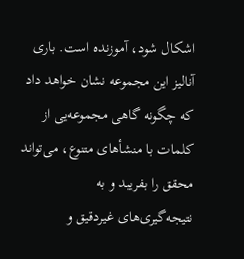اشکال شود، آموزنده است. باری آنالیز این مجموعه نشان خواهد داد که چگونه گاهی مجموعه‌یی از کلمات با منشأهای متنوع، می‌تواند محقق را بفریبد و به نتیجه‌گیری‌های غیردقیق و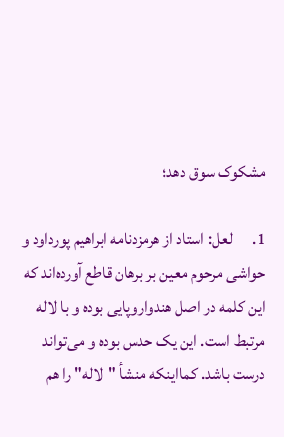مشکوک سوق دهد؛

1.      لعل: استاد از هرمزدنامه ابراهیم پورداود و حواشی مرحوم معین بر برهان قاطع آورده‌اند که این کلمه در اصل هندواروپایی بوده و با لاله مرتبط است. این یک حدس بوده و می‌تواند درست باشد. کمااینکه منشأ "لاله" را هم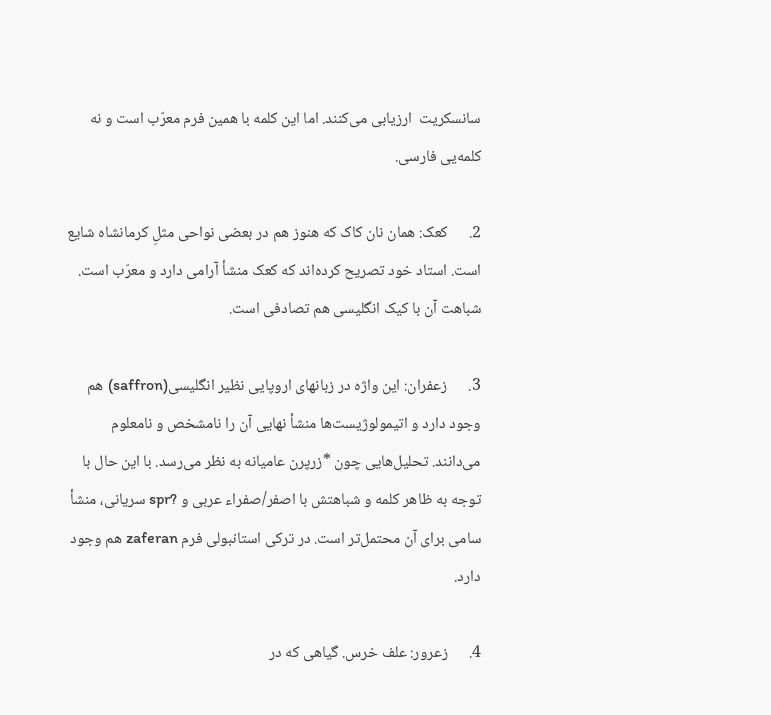سانسکریت  ارزیابی می‌کنند. اما این کلمه با همین فرم معرّب است و نه کلمه‌یی فارسی.

2.      کعک: همان نان کاک که هنوز هم در بعضی نواحی مثلِ کرمانشاه شایع است. استاد خود تصریح کرده‌اند که کعک منشأ آرامی دارد و معرّب است. شباهت آن با کیک انگلیسی هم تصادفی است.

3.      زعفران: این واژه در زبانهای اروپایی نظیر انگلیسی(saffron) هم وجود دارد و اتیمولوژیست‌ها منشأ نهایی آن را نامشخص و نامعلوم می‌دانند. تحلیل‌هایی چون *زرپرن عامیانه به نظر می‌رسد. با این حال با توجه به ظاهر کلمه و شباهتش با اصفر/صفراء عربی و ?spr سریانی، منشأ سامی برای آن محتمل‌تر است. در ترکی استانبولی فرم zaferan هم وجود دارد.

4.      زعرور: علف خرس. گیاهی که در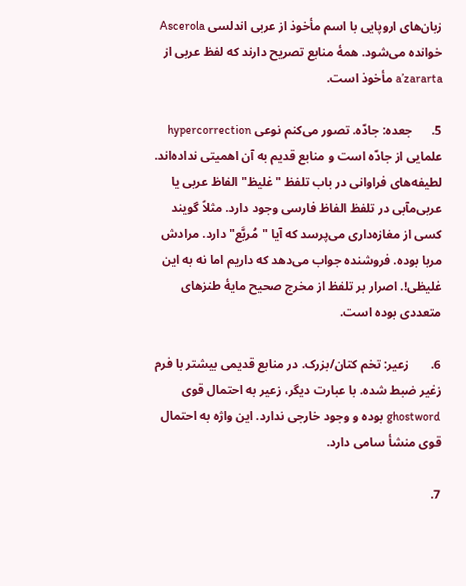زبان‌های اروپایی با اسم مأخوذ از عربی اندلسی Ascerola خوانده می‌شود. همۀ منابع تصریح دارند که لفظ عربی از  a’zararta مأخوذ است.

5.      جعده: جادّه. تصور می‌کنم نوعی hypercorrection علمایی از جادّه است و منابع قدیم به آن اهمیتی نداده‌اند. لطیفه‌های فراوانی در باب تلفظ "غلیظ" الفاظ عربی یا عربی‌مآبی در تلفظ الفاظ فارسی وجود دارد. مثلاً گویند کسی از مغازه‌داری می‌پرسد که آیا "مُربَّع" دارد. مرادش مربا بوده. فروشنده جواب می‌دهد که داریم اما نه به این غلیظی!. اصرار بر تلفظ از مخرج صحیح مایۀ طنزهای متعددی بوده است.

6.       زعیر: تخم کتان/بزرک. در منابع قدیمی بیشتر با فرم زغیر ضبط شده. با عبارت دیگر، زعیر به احتمال قوی ghostword بوده و وجود خارجی ندارد. این واژه به احتمال قوی منشأ سامی دارد.

7.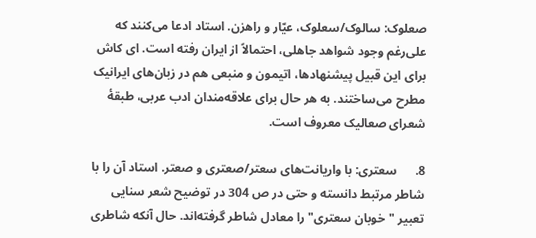صعلوک: سالوک/سعلوک، عیّار و راهزن. استاد ادعا می‌کنند که علی‌رغم وجود شواهد جاهلی، احتمالاً از ایران رفته است. ای کاش برای این قبیل پیشنهادها، اتیمون و منبعی هم در زبان‌های ایرانیک مطرح می‌ساختند. به هر حال برای علاقه‌مندان ادب عربی، طبقۀ شعرای صعالیک معروف است.

8.      سعتری: با واریانت‌های سعتر/صعتری و صعتر. استاد آن را با شاطر مرتبط دانسته و حتی در ص 304 در توضیح شعر سنایی تعبیر "خوبان سعتری" را معادل شاطر گرفته‌اند. حال آنکه شاطری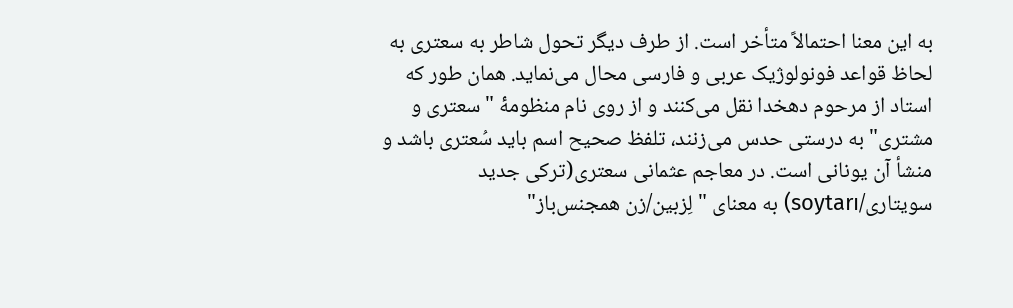به این معنا احتمالاً متأخر است. از طرف دیگر تحول شاطر به سعتری به لحاظ قواعد فونولوژیک عربی و فارسی محال می‌نماید. همان طور که استاد از مرحوم دهخدا نقل می‌کنند و از روی نام منظومۀ "سعتری و مشتری" به درستی حدس می‌زنند، تلفظ صحیح اسم باید سُعتری باشد و منشأ آن یونانی است. در معاجم عثمانی سعتری(ترکی جدید سویتاری/soytarı) به معنای "لِزبین/زن همجنس‌باز"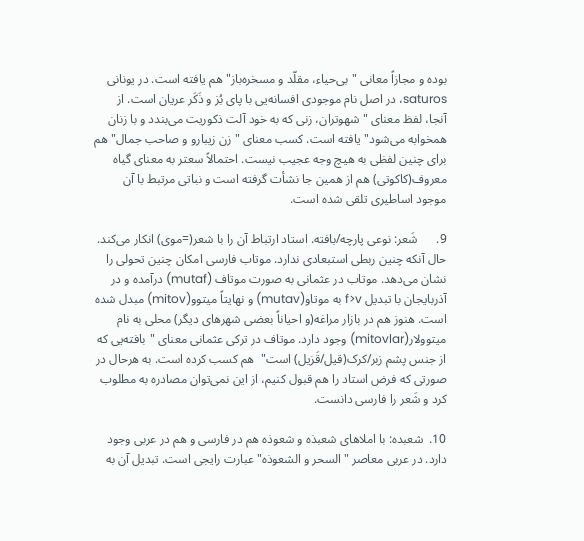بوده و مجازاً معانی "بی‌حیاء، مقلّد و مسخره‌باز" هم یافته است. در یونانی saturos، در اصل نام موجودی افسانه‌یی با پای بُز و ذَکَر عریان است. از آنجا، لفظ معنای "شهوتران، زنی که به خود آلت ذکوریت می‌بندد و با زنان همخوابه می‌شود" یافته است. کسب معنای "زن زیبارو و صاحب جمال" هم برای چنین لفظی به هیچ وجه عجیب نیست. احتمالاً سعتر به معنای گیاه معروف(کاکوتی) هم از همین جا نشأت گرفته است و نباتی مرتبط با آن موجود اساطیری تلقی شده است.

9.      شَعر: نوعی پارچه/بافته. استاد ارتباط آن را با شعر(=موی) انکار می‌کند. حال آنکه چنین ربطی استبعادی ندارد. موتاب فارسی امکان چنین تحولی را نشان می‌دهد. موتاب در عثمانی به صورت موتاف (mutaf) درآمده و در آذربایجان با تبدیل f>v به موتاو(mutav) و نهایتاً میتوو(mitov) مبدل شده است. هنوز هم در بازار مراغه(و احیاناً بعضی شهرهای دیگر) محلی به نام میتوولار(mitovlar) وجود دارد. موتاف در ترکی عثمانی معنای "بافته‌یی که از جنس پشم زبر/کرک(قیل/قَزیل) است"  هم کسب کرده است. به هرحال در صورتی که فرض استاد را هم قبول کنیم، از این نمی‌توان مصادره به مطلوب کرد و شَعر را فارسی دانست.

10.  شعبده: با املاهای شعبذه و شعوذه هم در فارسی و هم در عربی وجود دارد. در عربی معاصر "السحر و الشعوذه" عبارت رایجی است. تبدیل آن به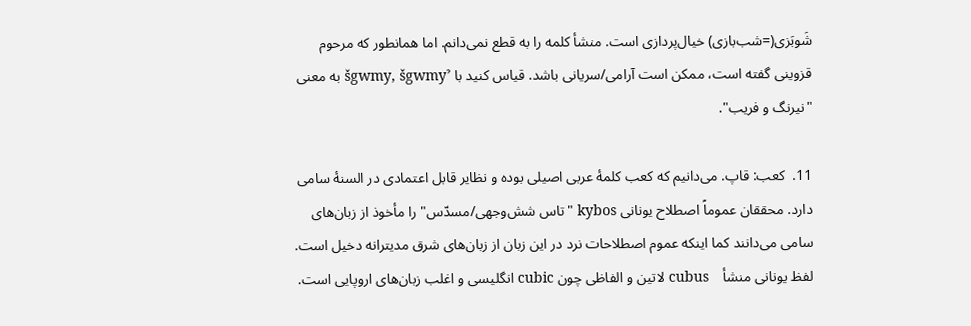شَوبَزی(=شب‌بازی) خیال‌پردازی است. منشأ کلمه را به قطع نمی‌دانم. اما همانطور که مرحوم قزوینی گفته است، ممکن است آرامی/سریانی باشد. قیاس کنید با šgwmy, šgwmyˀ به معنی "نیرنگ و فریب".

11.  کعب: قاپ. می‌دانیم که کعب کلمۀ عربی اصیلی بوده و نظایر قابل اعتمادی در السنۀ سامی دارد. محققان عموماً اصطلاح یونانی kybos "تاس شش‌وجهی/مسدّس" را مأخوذ از زبان‌های سامی می‌دانند کما اینکه عموم اصطلاحات نرد در این زبان از زبان‌های شرق مدیترانه دخیل است. لفظ یونانی منشأ    cubus لاتین و الفاظی چون cubic انگلیسی و اغلب زبان‌های اروپایی است.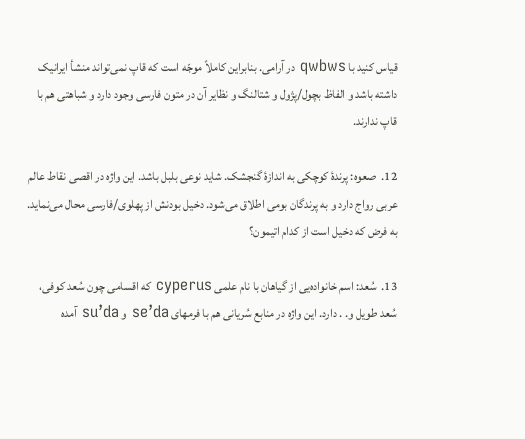قیاس کنید با qwbws در آرامی. بنابراین کاملاً موجّه است که قاپ نمی‌تواند منشأ ایرانیک داشته باشد و الفاظ بچول/پژول و شتالنگ و نظایر آن در متون فارسی وجود دارد و شباهتی هم با قاپ ندارند.

12.  صعوه: پرندۀ کوچکی به اندازۀ گنجشک. شاید نوعی بلبل باشد. این واژه در اقصی نقاط عالم عربی رواج دارد و به پرندگان بومی اطلاق می‌شود. دخیل بودنش از پهلوی/فارسی محال می‌نماید. به فرض که دخیل است از کدام اتیمون؟

13.  سُعد: اسم خانواده‌یی از گیاهان با نام علمی cyperus که اقسامی چون سُعد کوفی، سُعد طویل و. . دارد. این واژه در منابع سُریانی هم با فرمهای se’da و su’da آمده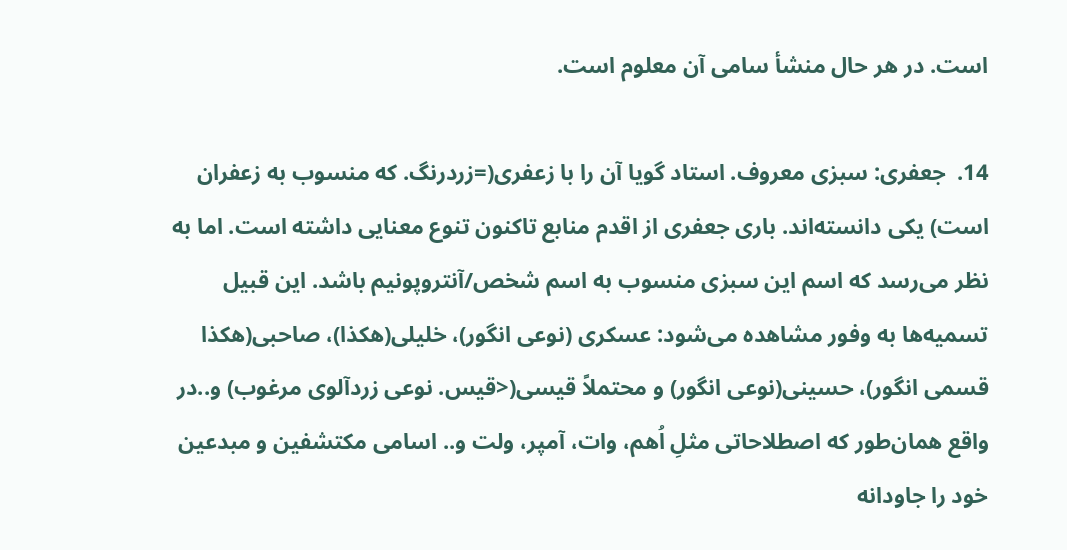است. در هر حال منشأ سامی آن معلوم است.

14.  جعفری: سبزی معروف. استاد گویا آن را با زعفری(=زردرنگ. که منسوب به زعفران است) یکی دانسته‌اند. باری جعفری از اقدم منابع تاکنون تنوع معنایی داشته است. اما به نظر می‌رسد که اسم این سبزی منسوب به اسم شخص/آنتروپونیم باشد. این قبیل تسمیه‌ها به وفور مشاهده می‌شود: عسکری (نوعی انگور)، خلیلی(هکذا)، صاحبی(هکذا قسمی انگور)، حسینی(نوعی انگور) و محتملاً قیسی(<قیس. نوعی زردآلوی مرغوب) و..در واقع همان‌طور که اصطلاحاتی مثلِ اُهم، وات، آمپر، ولت و.. اسامی مکتشفین و مبدعین خود را جاودانه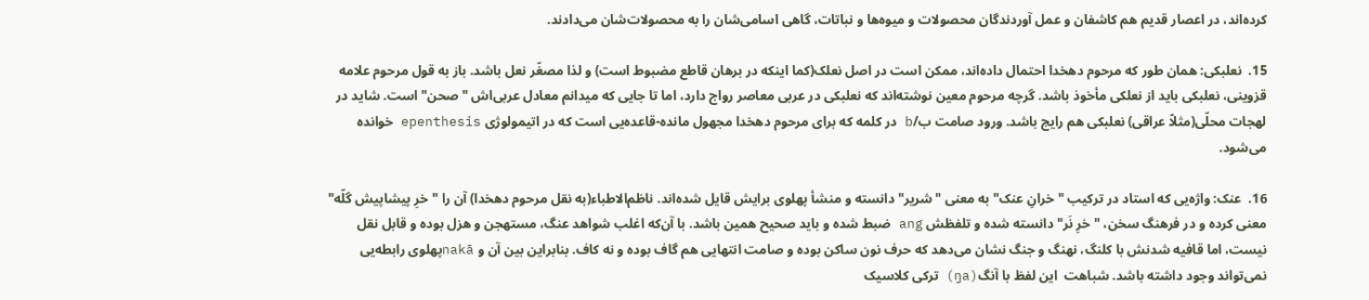کرده‌اند، در اعصار قدیم هم کاشفان و عمل آوردندگان محصولات و میوه‌ها و نباتات، گاهی اسامی‌شان را به محصولات‌شان می‌دادند.

15.  نعلبکی: همان طور که مرحوم دهخدا احتمال داده‌اند، ممکن است در اصل نعلک(کما اینکه در برهان قاطع مضبوط است) و لذا مصغّر نعل باشد. باز به قول مرحوم علامه قزوینی، نعلبکی باید از نعلکی مأخوذ باشد. گرچه مرحوم معین نوشته‌اند که نعلبکی در عربی معاصر رواج دارد، اما تا جایی که میدانم معادل عربی‌اش "صحن" است. شاید در لهجات محلّی(مثلاً عراقی) نعلبکی هم رایج باشد. ورود صامت ب/b در کلمه که برای مرحوم دهخدا مجهول مانده-قاعده‌یی است که در اتیمولوژی epenthesis خوانده می‌شود.

16.  عنک: واژه‌یی که استاد در ترکیب "خرانِ عنک" به معنی "شریر" دانسته و منشأ پهلوی برایش قایل شده‌اند. ناظم‌الاطباء(به نقل مرحوم دهخدا) آن را "خرِ پیشاپیش گلّه" معنی کرده و در فرهنگ سخن، "خرِ نَر" دانسته شده و تلفظش ang ضبط شده و باید صحیح همین باشد. با آن‌که اغلب شواهد عنگ، مستهجن و هزل بوده و قابل نقل نیست، اما قافیه شدنش با کلنگ، نهنگ و جنگ نشان می‌دهد که حرف نون ساکن بوده و صامت انتهایی هم گاف بوده و نه کاف. بنابراین بین آن و nakāپهلوی رابطه‌یی نمی‌تواند وجود داشته باشد. شباهت  این لفظ با آنگ(ŋa) ترکی کلاسیک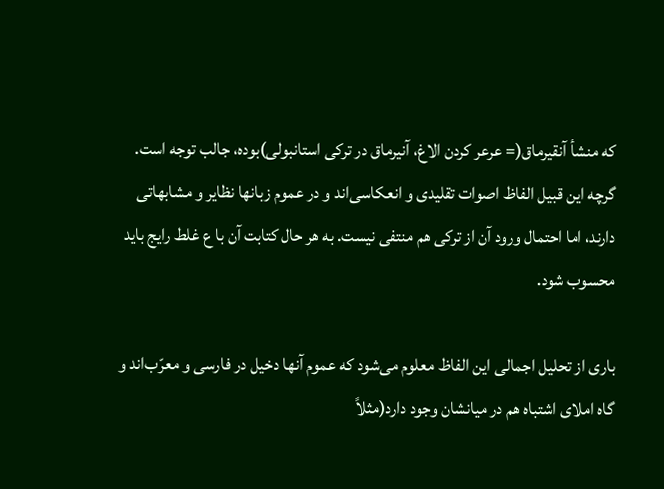که منشأ آنقیرماق(= عرعر کردن الاغ، آنیرماق در ترکی استانبولی)بوده، جالب توجه است. گرچه این قبیل الفاظ اصوات تقلیدی و انعکاسی‌اند و در عموم زبانها نظایر و مشابهاتی دارند، اما احتمال ورود آن از ترکی هم منتفی نیست. به هر حال کتابت آن با ع غلط رایج باید محسوب شود.

باری از تحلیل اجمالی این الفاظ معلوم می‌شود که عموم آنها دخیل در فارسی و معرّب‌اند و گاه املای اشتباه هم در میانشان وجود دارد(مثلاً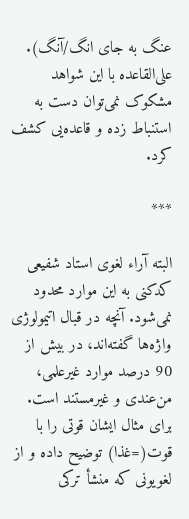عنگ به جای انگ/آنگ). علی‌القاعده با این شواهد مشکوک نمی‌توان دست به استنباط زده و قاعده‌یی کشف کرد.

***

البته آراء لغوی استاد شفیعی کدکنی به این موارد محدود نمی‌شود. آنچه در قبال اتیمولوژی واژه‌ها گفته‌اند، در بیش از 90 درصد موارد غیرعلمی، من‌عندی و غیرمستند است. برای مثال ایشان قوتی را با قوت(=غذا) توضیح داده و از لغویونی که منشأ ترکی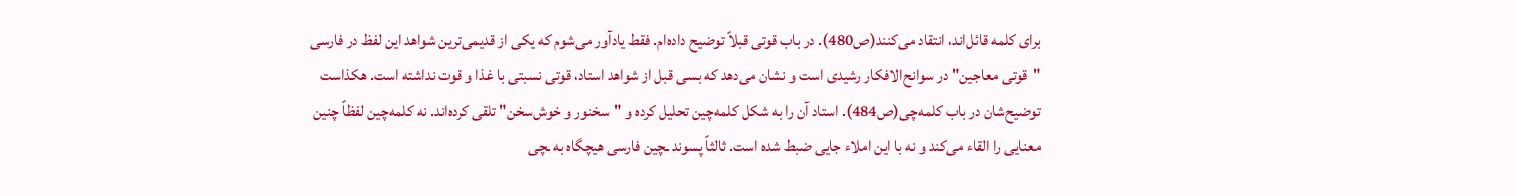برای کلمه قائل‌اند، انتقاد می‌کنند(ص480). در باب قوتی قبلاً توضیح داده‌ام. فقط یادآور می‌شوم که یکی از قدیمی‌ترین شواهد این لفظ در فارسی "قوتی معاجین" در سوانح‌الافکار رشیدی است و نشان می‌دهد که بسی قبل از شواهد استاد، قوتی نسبتی با غذا و قوت نداشته است. هکذاست توضیح‌شان در باب کلمه‌چی(ص484). استاد آن را به شکل کلمه‌چین تحلیل کرده و "سخنور و خوش‌سخن" تلقی کرده‌اند. نه کلمه‌چین لفظاً چنین معنایی را القاء می‌کند و نه با این املاء جایی ضبط شده است. ثالثاً پسوند ـچین فارسی هیچگاه به ـچی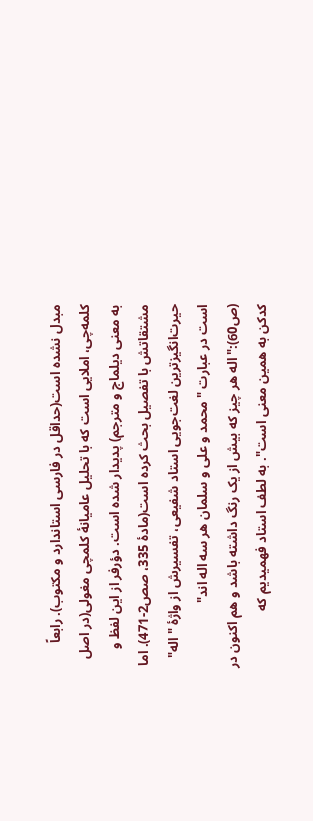مبدل نشده است(حداقل در فارسی استاندارد و مکتوب). رابعاً کلمه‌چی، املایی است که با تحلیل عامیانۀ کلمچی مغولی(در اصل به معنی دیلماج و مترجم) پدیدار شده است. دؤرفر از این لفظ و مشتقاتش با تفصیل بحث کرده است(مادۀ 335، صص2-471). اما حیرت‌انگیزترین لغت‌جویی استاد شفیعی، تفسیرش از واژۀ "اله" است در عبارت "محمد و علی و سلمان هر سه اله اند" (ص60):"اله هر چیز که بیش از یک رنگ داشته باشد و هم اکنون در کدکن به همین معنی است". به لطف استاد فهمیدیم که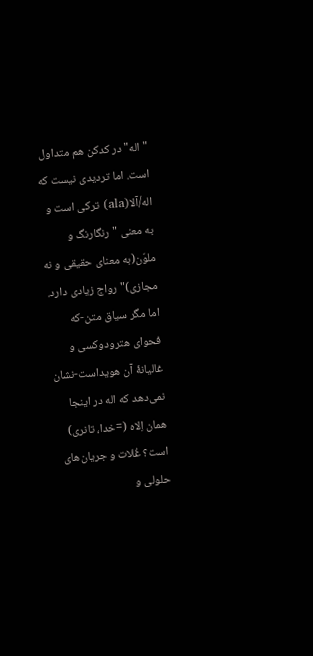"اله" در کدکن هم متداول است. اما تردیدی نیست که اله/آلا(ala) ترکی است و به معنی "رنگارنگ و ملوّن(به معنای حقیقی و نه مجازی)" رواج زیادی دارد. اما مگر سیاق متن-که فحوای هترودوکسی و غالیانۀ آن هویداست-نشان نمی‌دهد که اله در اینجا همان اِلاه (=خدا، تانری) است؟ غُلات و جریان‌های حلولی و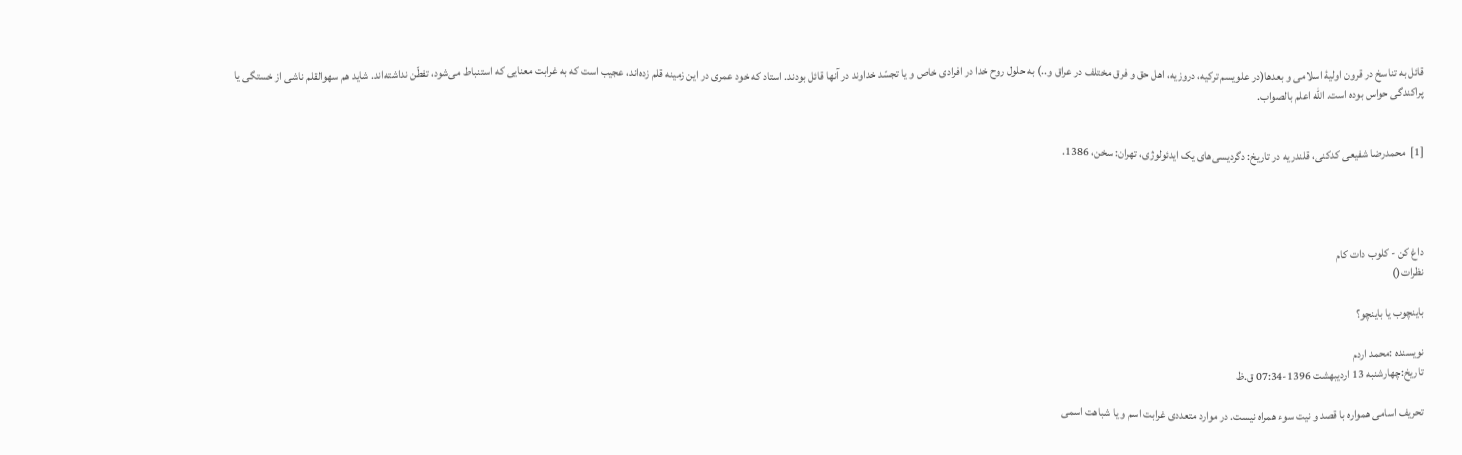قائل به تناسخ در قرون اولیۀ اسلامی و بعدها(در علویسم ترکیه، دروزیه، اهل حق و فرق مختلف در عراق و..) به حلول روح خدا در افرادی خاص و یا تجسّد خداوند در آنها قائل بودند. استاد که خود عمری در این زمینه قلم زده‌اند، عجیب است که به غرابت معنایی که استنباط می‌شود، تفطّن نداشته‌اند. شاید هم سهوالقلم ناشی از خستگی یا پراکندگی حواس بوده است. الله اعلم بالصواب.


[1]  محمدرضا شفیعی کدکنی، قلندریه در تاریخ: دگردیسی‌های یک ایدئولوژی، تهران: سخن، 1386.




داغ کن - کلوب دات کام
نظرات()

باینچوب یا باینچو؟

نویسنده :محمد اردم
تاریخ:چهارشنبه 13 اردیبهشت 1396-07:34 ق.ظ

تحریف اسامی همواره با قصد و نیت سوء همراه نیست. در موارد متعددی غرابت اسم و یا شباهت اسمی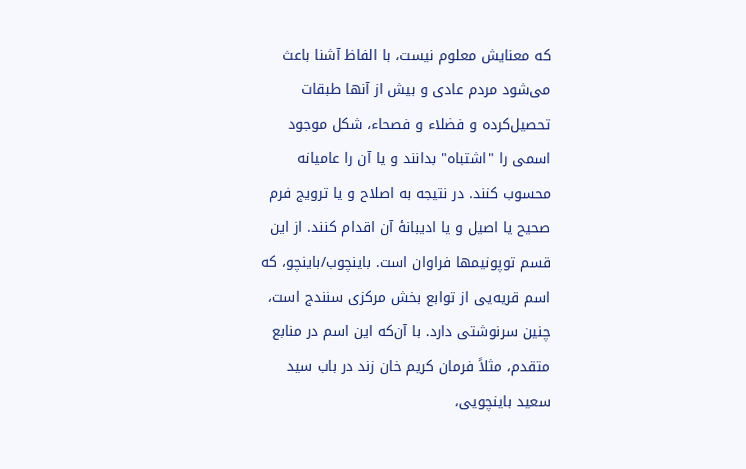که معنایش معلوم نیست، با الفاظ آشنا باعث می‌شود مردم عادی و بیش از آنها طبقات تحصیل‌کرده و فضلاء و فصحاء، شکل موجود اسمی را "اشتباه" بدانند و یا آن را عامیانه محسوب کنند. در نتیجه به اصلاح و یا ترویج فرم صحیح یا اصیل و یا ادیبانۀ آن اقدام کنند. از این قسم توپونیمها فراوان است. باینچوب/باینچو، که اسم قریه‌یی از توابع بخش مرکزی سنندج است، چنین سرنوشتی دارد. با آن‌که این اسم در منابع متقدم، مثلاً فرمان کریم خان زند در باب سید سعید باینچویی،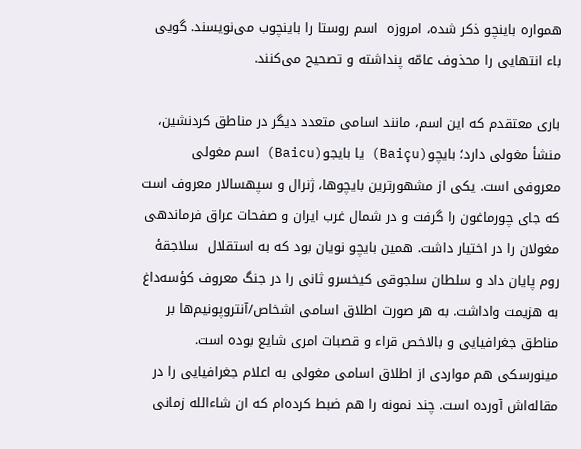همواره باینچو ذکر شده، امروزه  اسم روستا را باینچوب می‌نویسند. گویی باء انتهایی را محذوف عامّه پنداشته و تصحیح می‌کنند.

باری معتقدم که این اسم، مانند اسامی متعدد دیگر در مناطق کردنشین، منشأ مغولی دارد؛ بایچو(Baiçu) یا بایجو(Baicu) اسم مغولی معروفی است. یکی از مشهورترین بایچوها، ژنرال و سپهسالار معروف است که جای چورماغون را گرفت و در شمال غرب ایران و صفحات عراق فرماندهی مغولان را در اختیار داشت. همین بایچو نویان بود که به استقلال  سلاجقۀ روم پایان داد و سلطان سلجوقی کیخسرو ثانی را در جنگ معروف کؤسه‌داغ به هزیمت واداشت. به هر صورت اطلاق اسامی اشخاص/آنتروپونیم‌ها بر مناطق جغرافیایی و بالاخص قراء و قصبات امری شایع بوده است. مینورسکی هم مواردی از اطلاق اسامی مغولی به اعلام جغرافیایی را در مقاله‌اش آورده است. چند نمونه را هم ضبط کرده‌ام که ان شاءالله زمانی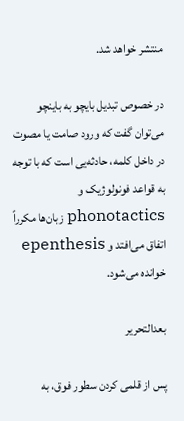منتشر خواهد شد.

در خصوص تبدیل بایچو به باینچو می‌توان گفت که ورود صامت یا مصوت در داخل کلمه، حادثه‌یی است که با توجه به قواعد فونولوژیک و phonotactics زبان‌ها مکرراً اتفاق می‌افتد و epenthesis خوانده می‌شود.

بعدالتحریر

پس از قلمی کردن سطور فوق، به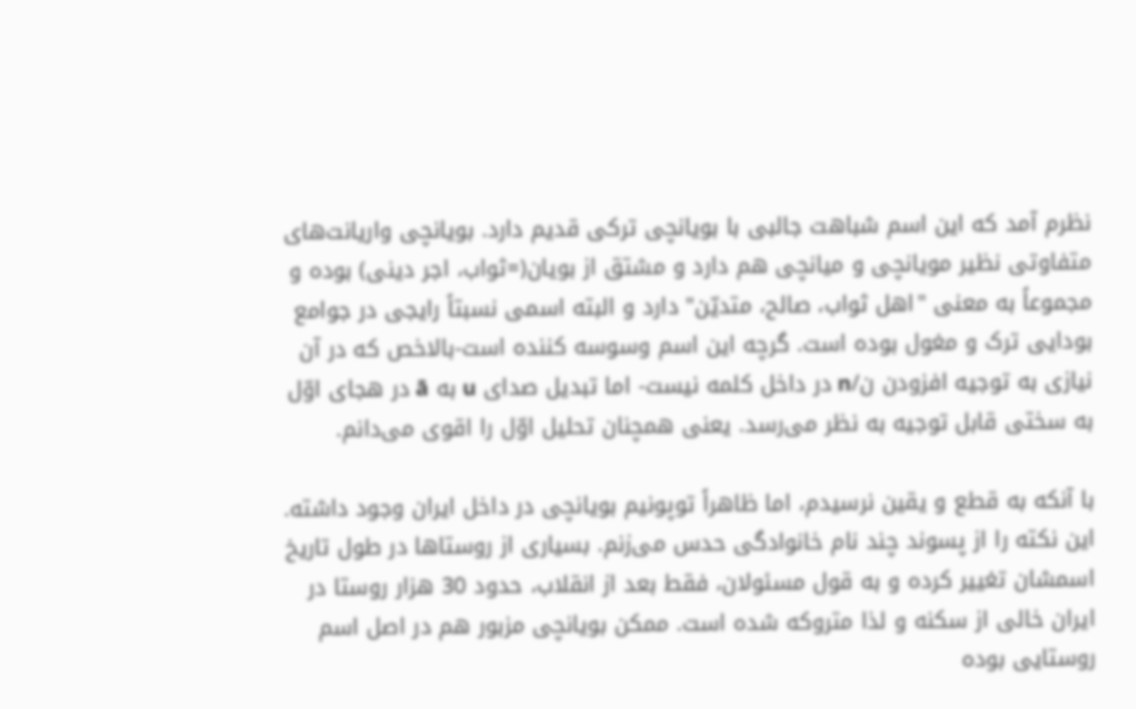نظرم آمد که این اسم شباهت جالبی با بویانچی ترکی قدیم دارد. بویانچی واریانت‌های متفاوتی نظیر مویانچی و میانچی هم دارد و مشتق از بویان(=ثواب، اجر دینی) بوده و مجموعاً به معنی "اهل ثواب، صالح، متدیّن" دارد و البته اسمی نسبتاً رایجی در جوامع بودایی ترک و مغول بوده است. گرچه این اسم وسوسه کننده است-بالاخص که در آن نیازی به توجیه افزودن ن/n در داخل کلمه نیست- اما تبدیل صدای u به ā در هجای اوّل به سختی قابل توجیه به نظر می‌رسد. یعنی همچنان تحلیل اوّل را اقوی می‌دانم.

با آنکه به قطع و یقین نرسیدم، اما ظاهراً توپونیم بویانچی در داخل ایران وجود داشته. این نکته را از پسوند چند نام خانوادگی حدس می‌زنم. بسیاری از روستاها در طول تاریخ اسمشان تغییر کرده و به قول مسئولان، فقط بعد از انقلاب، حدود 30 هزار روستا در ایران خالی از سکنه و لذا متروکه شده است. ممکن بویانچی مزبور هم در اصل اسم روستایی بوده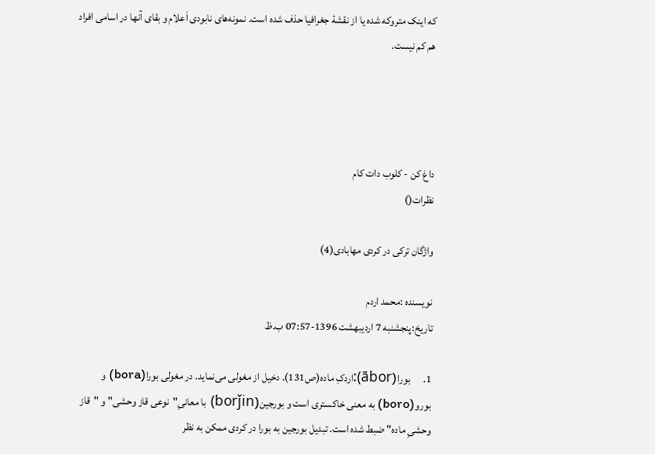که اینک متروکه شده یا از نقشۀ جغرافیا حذف شده است. نمونه‌های نابودی اَعلام و بقای آنها در اسامی افراد هم کم نیست.




داغ کن - کلوب دات کام
نظرات()

واژگان ترکی در کردی مهابادی(4)

نویسنده :محمد اردم
تاریخ:پنجشنبه 7 اردیبهشت 1396-07:57 ب.ظ

1.      بورا(ābor):اردکِ ماده(ص131). دخیل از مغولی می‌نماید. در مغولی بورا(bora) و بورو(boro) به معنی خاکستری است و بورجین(borǰin) با معانیِ"نوعی قاز وحشی" و "قاز وحشیِ ماده" ضبط شده است. تبدیل بورجین به بورا در کردی ممکن به نظر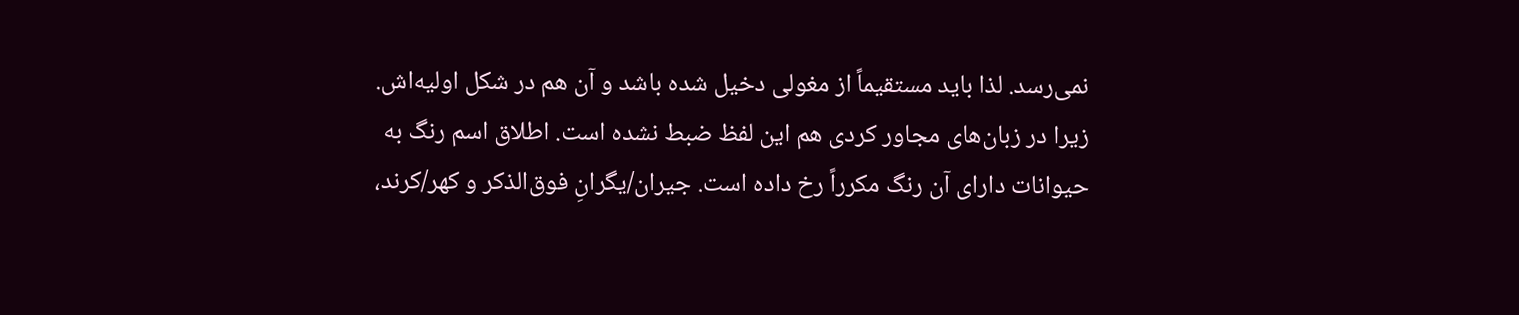نمی‌رسد. لذا باید مستقیماً از مغولی دخیل شده باشد و آن هم در شکل اولیه‌اش. زیرا در زبان‌های مجاور کردی هم این لفظ ضبط نشده است. اطلاق اسم رنگ به حیوانات دارای آن رنگ مکرراً رخ داده است. جیران/یگرانِ فوق‌الذکر و کهر/کرند،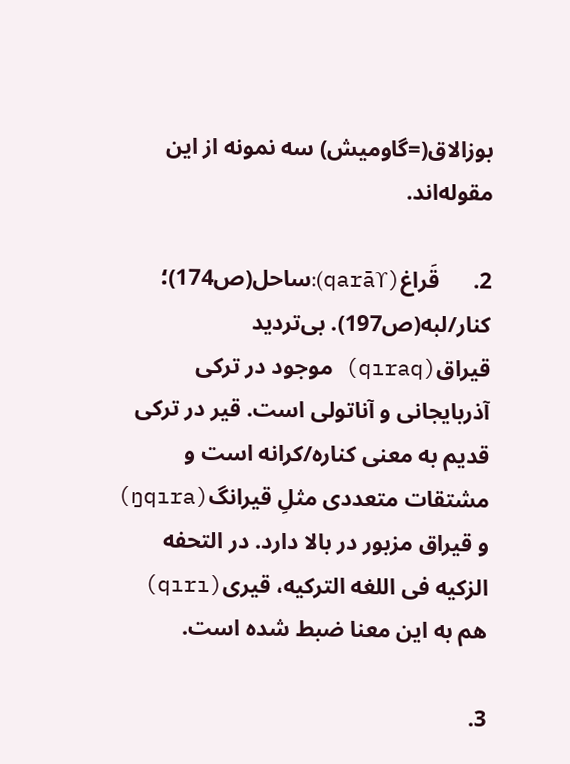بوزالاق(=گاومیش) سه نمونه از این مقوله‌اند.

2.      قَراغ(qarāϒ):ساحل(ص174)؛ کنار/لبه(ص197). بی‌تردید قیراق(qıraq) موجود در ترکی آذربایجانی و آناتولی است. قیر در ترکی قدیم به معنی کناره/کرانه است و مشتقات متعددی مثلِ قیرانگ(ŋqıra) و قیراق مزبور در بالا دارد. در التحفه الزکیه فی اللغه الترکیه، قیری(qırı) هم به این معنا ضبط شده است.

3.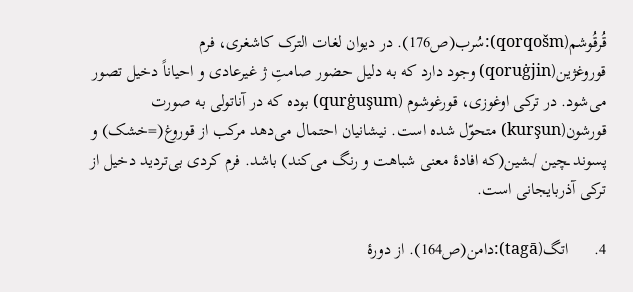قُرقُوشم(qorqošm):سُرب(ص176). در دیوان لغات الترک کاشغری، فرم قوروغژین(qoruġjin) وجود دارد که به دلیل حضور صامتِ ژ غیرعادی و احیاناً دخیل تصور می‌شود. در ترکی اوغوزی، قورغوشوم (qurġuşum) بوده که در آناتولی به صورت قورشون(kurşun) متحوّل شده است. نیشانیان احتمال می‌دهد مرکب از قوروغ(=خشک) و پسوند ـچین /ـشین(که افادۀ معنی شباهت و رنگ می‌کند) باشد. فرم کردی بی‌تردید دخیل از ترکی آذربایجانی است.

4.      اتگ(tagā):دامن(ص164). از دورۀ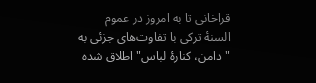قراخانی تا به امروز در عموم السنۀ ترکی با تفاوت‌های جزئی به "دامن، کنارۀ لباس" اطلاق شده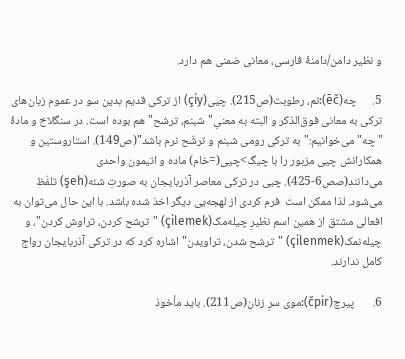و نظیر دامن/دامنۀ فارسی، معانی ضمنی هم دارد.

5.      چه(ēč):نم، رطوبت(ص215). چیی(çiy) از ترکی قدیم بدین سو در عموم زبان‌های ترکی به معانی فوق‌الذکر و البته به معنیِ"شبنم، ترشح" هم بوده است. در سنگلاخ و مادۀ "چه" می‌خوانیم:"به ترکی رومی شبنم و ترشّح نرم باشد"(ص149). استاروستین و همکارانش چیی مزبور را با چیگ>چیی(=خام) ماده و اتیمون واحدی می‌دانند(صص6-425). چیی در ترکی معاصر آذربایجان به صورتِ شئه(şeh) تلفّظ می‌شود. لذا ممکن است  فرم کردی از لهجه‌یی دیگر اخذ شده باشد. با این حال می‌توان به افعالی مشتق از همین اسم نظیرِ چیله‌مک(çilemek) "ترشح کردن، تراوش کردن"، و چیله‌نمک(çilenmek) "ترشح شدن، تراویدن" اشاره کرد که در ترکی آذربایجان رواج کامل ندارند.

6.       پیرچ(čpir):موی سرِ زنان(ص211). باید مأخوذ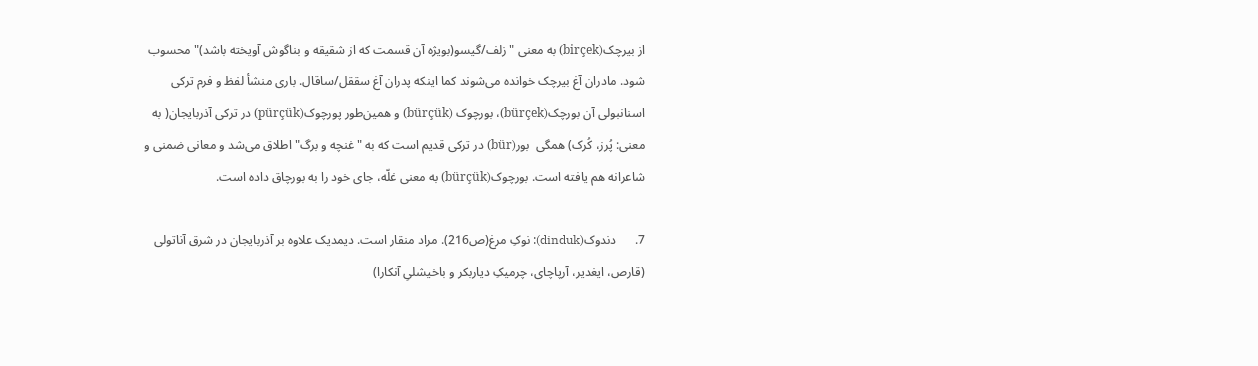از بیرچک(birçek) به معنی "زلف/گیسو(بویژه آن قسمت که از شقیقه و بناگوش آویخته باشد)" محسوب شود. مادران آغ بیرچک خوانده می‌شوند کما اینکه پدران آغ سققل/ساقال. باری منشأ لفظ و فرم ترکی اسنانبولی آن بورچک(bürçek)، بورچوک (bürçük) و همین‌طور پورچوک(pürçük) در ترکی آذربایجان( به معنی: پُرز، کُرک) همگی  بور(bür) در ترکی قدیم است که به "غنچه و برگ" اطلاق می‌شد و معانی ضمنی و شاعرانه هم یافته است. بورچوک(bürçük) به معنی غلّه، جای خود را به بورچاق داده است.

7.      دندوک(dinduk): نوکِ مرغ(ص216). مراد منقار است. دیمدیک علاوه بر آذربایجان در شرق آناتولی (قارص، ایغدیر، آرپاچای، چرمیکِ دیاربکر و باخیشلیِ آنکارا)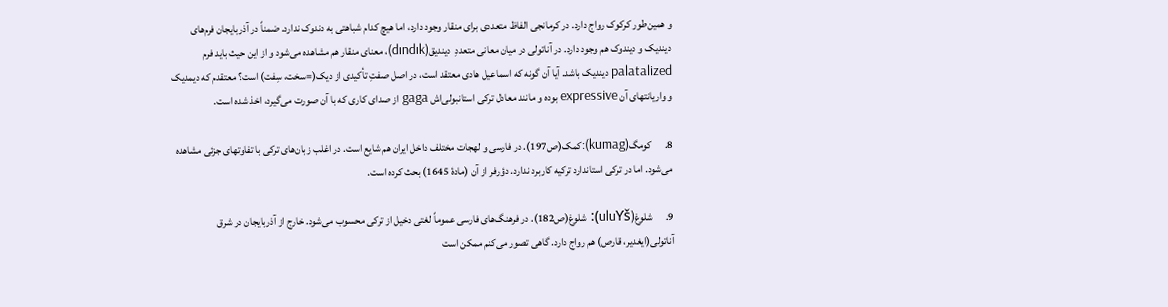و همین‌طور کرکوک رواج دارد. در کرمانجی الفاظ متعددی برای منقار وجود دارد، اما هیچ کدام شباهتی به دندوک ندارد. ضمناً در آذربایجان فرم‌های دیندیک و دیندوک هم وجود دارد. در آناتولی در میان معانی متعددِ  دیندیق(dındık)، معنای منقار هم مشاهده می‌شود و از این حیث باید فرم palatalized دیندیک باشد. آیا آن گونه که اسماعیل هادی معتقد است، در اصل صفتِ تأکیدی از دیک(=سخت، سِفت) است؟ معتقدم که دیمدیک و واریانتهای آن expressive بوده و مانند معادل ترکی استانبولی‌اش gaga از صدای کاری که با آن صورت می‌گیرد، اخذ شده است.

8.      کومگ(kumag):کمک(ص197). در فارسی و لهجات مختلف داخل ایران هم شایع است. در اغلب زبان‌های ترکی با تفاوتهای جزئی مشاهده می‌شود. اما در ترکی استاندارد ترکیه کاربرد ندارد. دؤرفر از آن (مادۀ 1645) بحث کرده است.

9.      شلوغ(uluϒš): شلوغ(ص182). در فرهنگ‌های فارسی عموماً لغتی دخیل از ترکی محسوب می‌شود. خارج از آذربایجان در شرق آناتولی(ایغدیر، قارص) هم رواج دارد. گاهی تصور می‌کنم ممکن است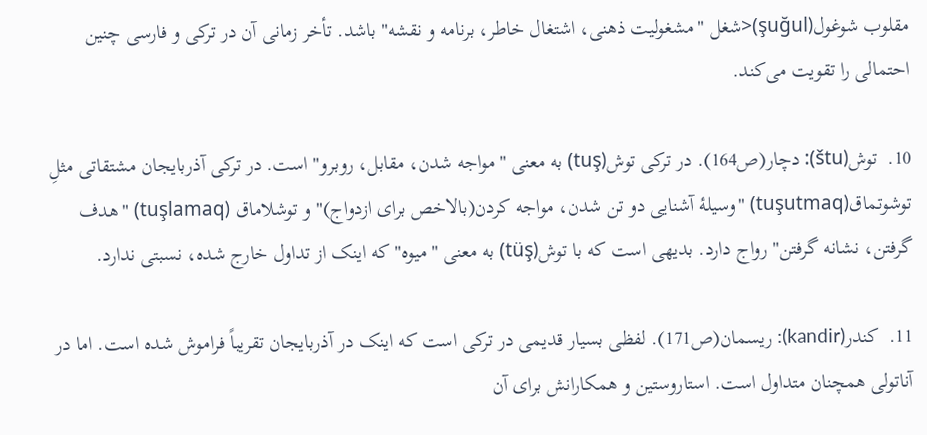مقلوب شوغول(şuğul)<شغل "مشغولیت ذهنی، اشتغال خاطر، برنامه و نقشه" باشد. تأخر زمانی آن در ترکی و فارسی چنین احتمالی را تقویت می‌کند.

10.  توش(štu): دچار(ص164). در ترکی توش(tuş) به معنی "مواجه شدن، مقابل، روبرو" است. در ترکی آذربایجان مشتقاتی مثلِ توشوتماق(tuşutmaq) "وسیلۀ آشنایی دو تن شدن، مواجه کردن(بالاخص برای ازدواج)" و توشلاماق (tuşlamaq) "هدف گرفتن، نشانه گرفتن" رواج دارد. بدیهی است که با توش(tüş) به معنی "میوه" که اینک از تداول خارج شده، نسبتی ندارد.

11.  کندر(kandir): ریسمان(ص171). لفظی بسیار قدیمی در ترکی است که اینک در آذربایجان تقریباً فراموش شده است. اما در آناتولی همچنان متداول است. استاروستین و همکارانش برای آن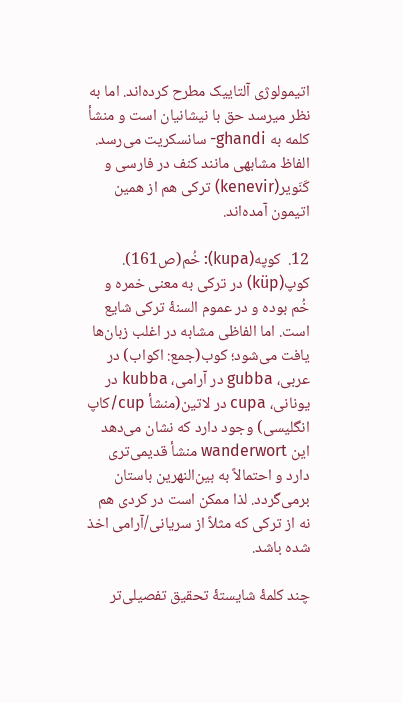اتیمولوژی آلتاییک مطرح کرده‌اند. اما به نظر میرسد حق با نیشانیان است و منشأ کلمه به ghandi- سانسکریت می‌رسد. الفاظ مشابهی مانند کنف در فارسی و کَنَویر(kenevir) ترکی هم از همین اتیمون آمده‌اند.

12.  کوپه(kupa): خُم(ص161). کوپ(küp) در ترکی به معنی خمره و خُم بوده و در عموم السنۀ ترکی شایع است. اما الفاظی مشابه در اغلب زبان‌ها یافت می‌شود؛ کوب(جمع: اکواب) در عربی، gubba در آرامی، kubba در یونانی، cupa در لاتین(منشأ cup/کاپ انگلیسی) وجود دارد که نشان می‌دهد این wanderwort منشأ قدیمی‌تری دارد و احتمالاً به بین‌النهرین باستان برمی‌گردد. لذا ممکن است در کردی هم نه از ترکی که مثلاً از سریانی/آرامی اخذ شده باشد.

چند کلمۀ شایستۀ تحقیق تفصیلی‌تر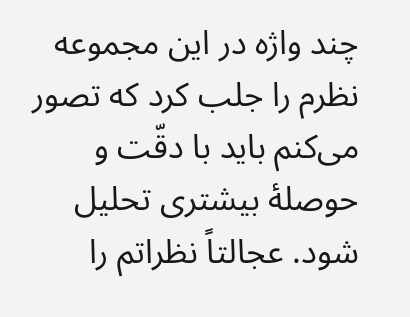چند واژه در این مجموعه نظرم را جلب کرد که تصور می‌کنم باید با دقّت و حوصلۀ بیشتری تحلیل شود. عجالتاً نظراتم را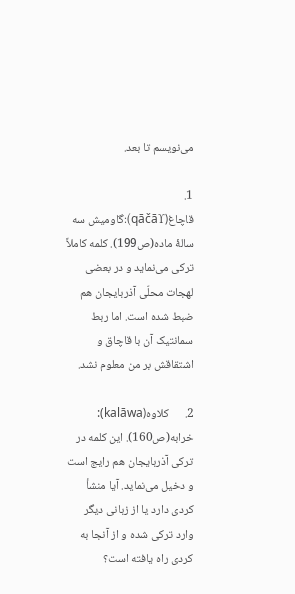می‌نویسم تا بعد.

1.       قاچاغ(qāčāϒ):گاومیش سه سالۀ ماده(ص199). کلمه کاملاً ترکی می‌نماید و در بعضی لهجات محلّی آذربایجان هم ضبط شده است. اما ربط سمانتیک آن با قاچاق و اشتقاقش بر من معلوم نشد.

2.      کلاوه(kalāwa): خرابه(ص160). این کلمه در ترکی آذربایجان هم رایج است و دخیل می‌نماید. آیا منشأ کردی دارد یا از زبانی دیگر وارد ترکی شده و از آنجا به کردی راه یافته است؟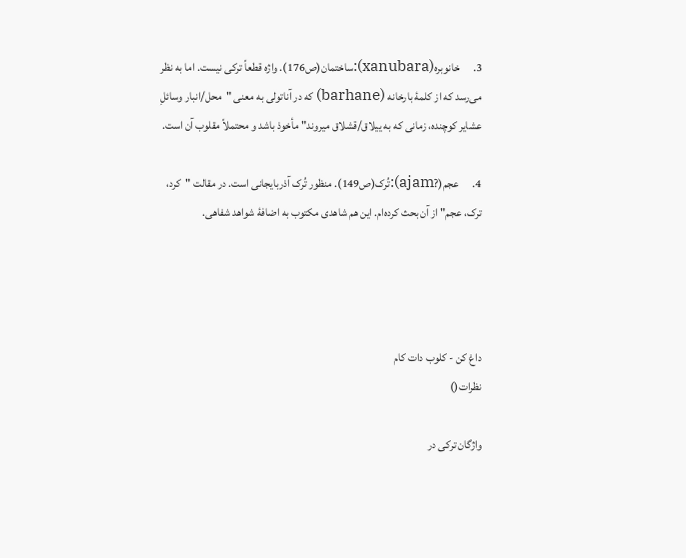3.      خانوبره(xanubara):ساختمان(ص176). واژه قطعاً ترکی نیست. اما به نظر می‌رسد که از کلمۀ بارخانه (barhane) که در آناتولی به معنی "محل/انبار وسائلِ عشایر کوچنده، زمانی که به ییلاق/قشلاق میروند" مأخوذ باشد و محتملاً مقلوب آن است.

4.      عجم(?ajam):تُرک(ص149). منظور تُرک آذربایجانی است. در مقالت "کرد، ترک، عجم" از آن بحث کرده‌ام. این هم شاهدی مکتوب به اضافۀ شواهد شفاهی.




داغ کن - کلوب دات کام
نظرات()

واژگان ترکی در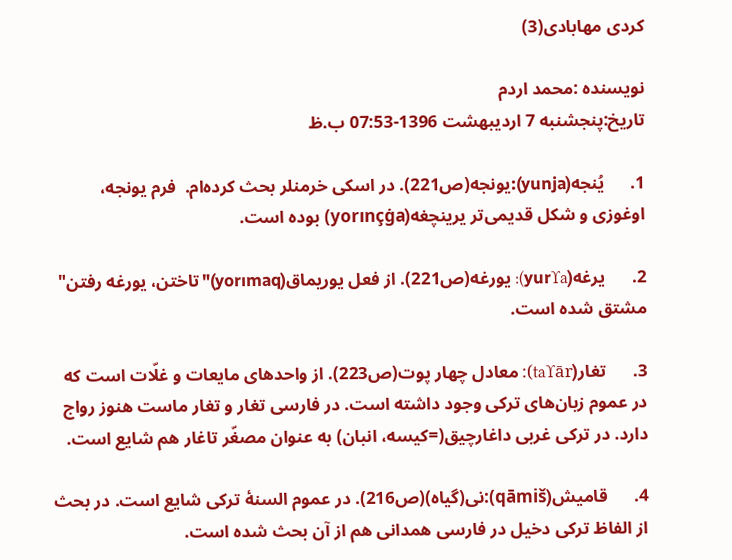کردی مهابادی(3)

نویسنده :محمد اردم
تاریخ:پنجشنبه 7 اردیبهشت 1396-07:53 ب.ظ

1.      یُنجه(yunja):یونجه(ص221). در اسکی خرمنلر بحث کرده‌ام.  فرم یونجه، اوغوزی و شکل قدیمی‌تر یرینچغه(yorınçġa) بوده است.

2.      یرغه(yurϒa): یورغه(ص221). از فعل یوریماق(yorımaq)"تاختن، یورغه رفتن" مشتق شده است.

3.      تغار(taϒār): معادل چهار پوت(ص223). از واحدهای مایعات و غلّات است که در عموم زبان‌های ترکی وجود داشته است. در فارسی تغار و تغار ماست هنوز رواج دارد. در ترکی غربی داغارچیق(=کیسه، انبان) به عنوان مصغّر تاغار هم شایع است.

4.      قامیش(qāmiš):نی(گیاه)(ص216). در عموم السنۀ ترکی شایع است. در بحث از الفاظ ترکی دخیل در فارسی همدانی هم از آن بحث شده است.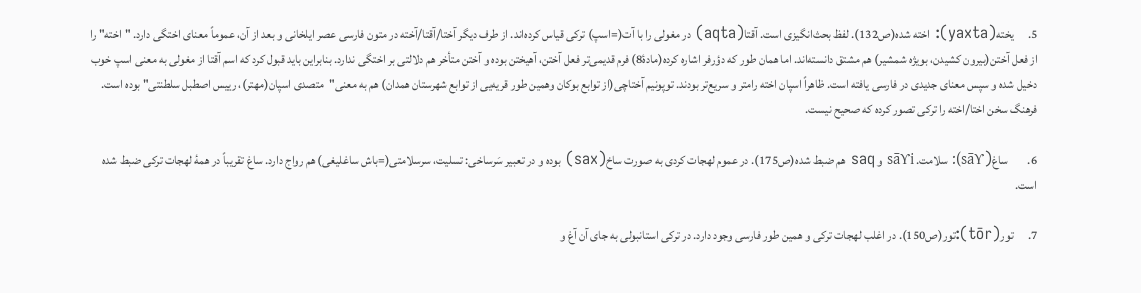5.      یخته(yaxta): اخته شده(ص132). لفظ بحث‌انگیزی است. آقتا(aqta) در مغولی را با آت(=اسپ) ترکی قیاس کرده‌اند. از طرف دیگر آختا/آقتا/آخته در متون فارسی عصر ایلخانی و بعد از آن، عموماً معنای اختگی دارد. "اخته" را از فعل آختن(بیرون کشیدن، بویژه شمشیر) هم مشتق دانسته‌اند. اما همان طور که دؤرفر اشاره کرده(مادۀ8) فرم قدیمی‌تر فعل آختن، آهیختن بوده و آختن متأخر هم دلالتی بر اختگی ندارد. بنابراین باید قبول کرد که اسم آقتا از مغولی به معنی اسپ خوب دخیل شده و سپس معنای جدیدی در فارسی یافته است. ظاهراً اسپان اخته رامتر و سریع‌تر بودند. توپونیم آختاچی(از توابع بوکان وهمین طور قریه‌یی از توابع شهرستان همدان) هم به معنی"متصدی اسپان(مهتر)، رییس اصطبل سلطنتی" بوده است. فرهنگ سخن اختا/اخته را ترکی تصور کرده که صحیح نیست.

6.        ساغ(sāϒ): سلامت. sāϒi و saq هم ضبط شده(ص175). در عموم لهجات کردی به صورت ساخ(sax) بوده و در تعبیر سَرساخی: تسلیت، سرسلامتی(=باش ساغلیغی) هم رواج دارد. ساغ تقریباً در همۀ لهجات ترکی ضبط شده است.

7.      تور(tōr):تور(ص150). در اغلب لهجات ترکی و همین طور فارسی وجود دارد. در ترکی استانبولی به جای آن آغ و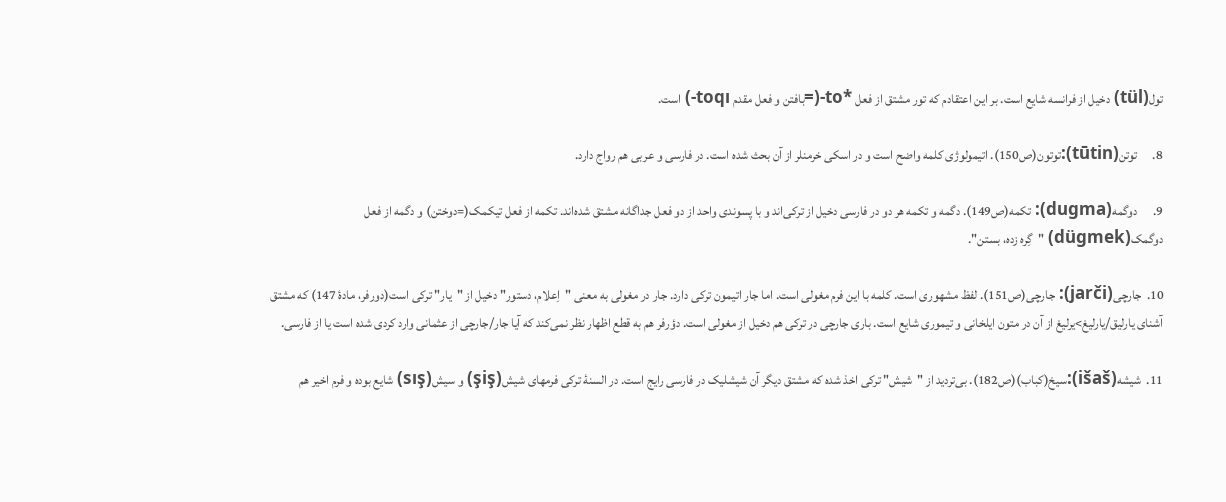تول(tül) دخیل از فرانسه شایع است. بر این اعتقادم که تور مشتق از فعل *to-(=بافتن و فعل مقدم toqı-) است.

8.      توتن(tūtin):توتون(ص150). اتیمولوژی کلمه واضح است و در اسکی خرمنلر از آن بحث شده است. در فارسی و عربی هم رواج دارد.

9.      دوگمه(dugma): تکمه(ص149). دگمه و تکمه هر دو در فارسی دخیل از ترکی‌اند و با پسوندی واحد از دو فعل جداگانه مشتق شده‌اند. تکمه از فعل تیکمک(=دوختن) و دگمه از فعل دوگمک(dügmek) "گِره زده، بستن".

10.  جارچی(jarči): جارچی(ص151). لفظ مشهوری است. کلمه با این فرم مغولی است. اما جار اتیمون ترکی دارد. جار در مغولی به معنی "اِعلام، دستور" دخیل از "یار" ترکی است(دورفر، مادۀ 147) که مشتق آشنای یارلیق/یارلیغ>یرلیغ از آن در متون ایلخانی و تیموری شایع است. باری جارچی در ترکی هم دخیل از مغولی است. دؤرفر هم به قطع اظهار نظر نمی‌کند که آیا جار/جارچی از عثمانی وارد کردی شده است یا از فارسی.

11.  شیشه(išaš):سیخ(کباب)(ص182). بی‌تردید از "شیش" ترکی اخذ شده که مشتق دیگر آن شیشلیک در فارسی رایج است. در السنۀ ترکی فرمهای شیش(şiş) و سیش(sış) شایع بوده و فرم اخیر هم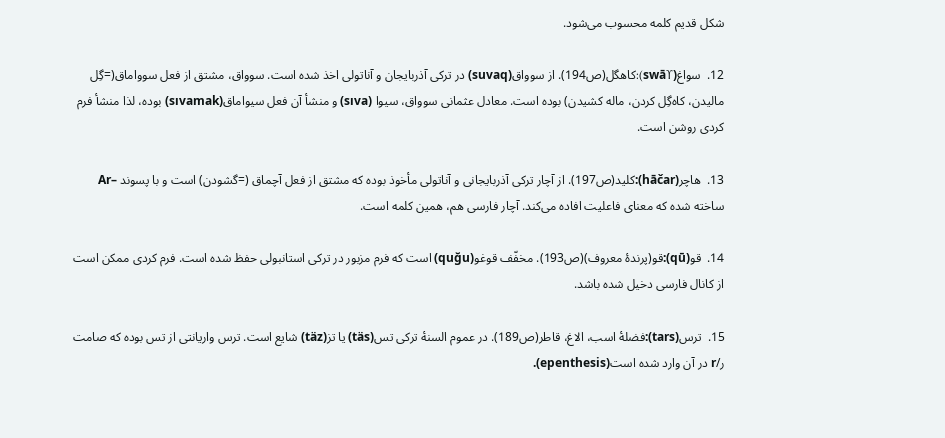شکل قدیم کلمه محسوب می‌شود.

12.  سواغ(swāϒ):کاهگل(ص194). از سوواق(suvaq) در ترکی آذربایجان و آناتولی اخذ شده است. سوواق، مشتق از فعل سوواماق(=گِل مالیدن، کاه‌گِل کردن، ماله کشیدن) بوده است. معادل عثمانی سوواق، سیوا (sıva) و منشأ آن فعل سیواماق(sıvamak) بوده، لذا منشأ فرم کردی روشن است.

13.  هاچر(hāčar):کلید(ص197). از آچار ترکی آذربایجانی و آناتولی مأخوذ بوده که مشتق از فعل آچماق (=گشودن) است و با پسوند –Ar ساخته شده که معنای فاعلیت افاده می‌کند. آچار فارسی هم، همین کلمه است.

14.  قو(qū):قو(پرندۀ معروف)(ص193). مخفّف قوغو(quğu) است که فرم مزبور در ترکی استانبولی حفظ شده است. فرم کردی ممکن است از کانال فارسی دخیل شده باشد.

15.  ترس(tars):فضلۀ اسب، الاغ، قاطر(ص189). در عموم السنۀ ترکی تس(täs) یا تز(täz) شایع است. ترس واریانتی از تس بوده که صامت ر/r در آن وارد شده است(epenthesis).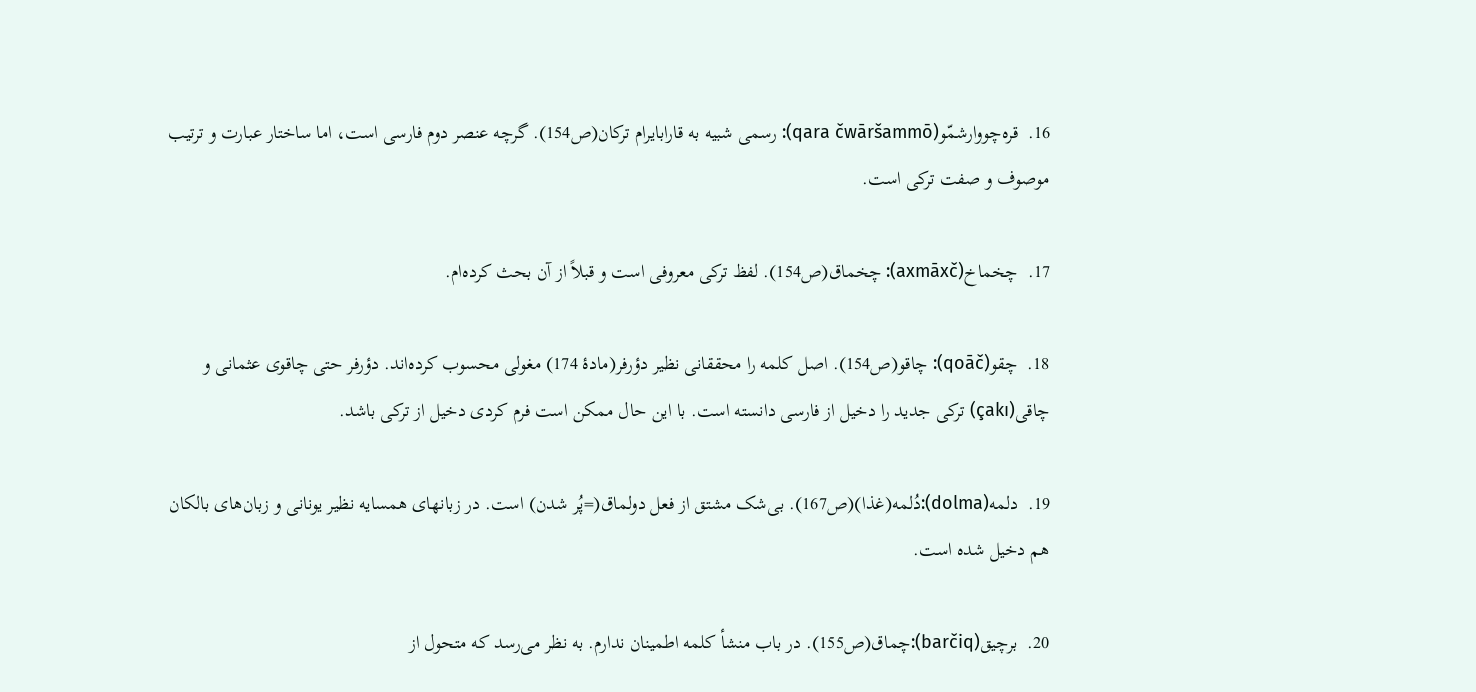16.  قره‌چووارشمّو(qara čwāršammō): رسمی شبیه به قارابایرام ترکان(ص154). گرچه عنصر دوم فارسی است، اما ساختار عبارت و ترتیب موصوف و صفت ترکی است.

17.  چخماخ(axmāxč): چخماق(ص154). لفظ ترکی معروفی است و قبلاً از آن بحث کرده‌ام.

18.  چقو(qoāč): چاقو(ص154). اصل کلمه را محققانی نظیر دؤرفر(مادۀ 174) مغولی محسوب کرده‌اند. دؤرفر حتی چاقوی عثمانی و چاقی(çakı) ترکی جدید را دخیل از فارسی دانسته است. با این حال ممکن است فرم کردی دخیل از ترکی باشد.

19.  دلمه(dolma):دُلمه(غذا)(ص167). بی‌شک مشتق از فعل دولماق(=پُر شدن) است. در زبانهای همسایه نظیر یونانی و زبان‌های بالکان هم دخیل شده است.

20.  برچیق(barčiq):چماق(ص155). در باب منشأ کلمه اطمینان ندارم. به نظر می‌رسد که متحول از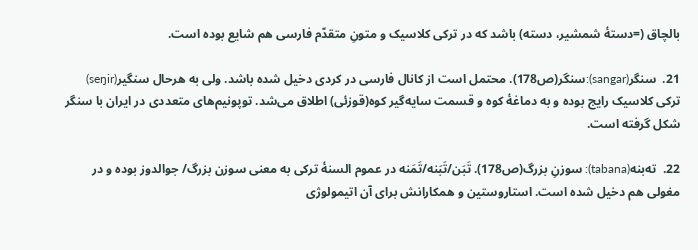بالچاق (=دستۀ شمشیر، دسته) باشد که در ترکی کلاسیک و متونِ متقدّم فارسی هم شایع بوده است.

21.  سنگر(sangar):سنگر(ص178). محتمل است از کانال فارسی در کردی دخیل شده باشد. ولی به هرحال سنگیر(seŋir) ترکی کلاسیک رایج بوده و به دماغۀ کوه و قسمت سایه‌گیر کوه(قوزئی) اطلاق می‌شد. توپونیم‌های متعددی در ایران با سنگر شکل گرفته است.

22.  ته‌بنه(tabana): سوزنِ بزرگ(ص178). تَبَن/تَبَنه/تَمَنه در عموم السنۀ ترکی به معنی سوزن بزرگ/ جوالدوز بوده و در مغولی هم دخیل شده است. استاروستین و همکارانش برای آن اتیمولوژی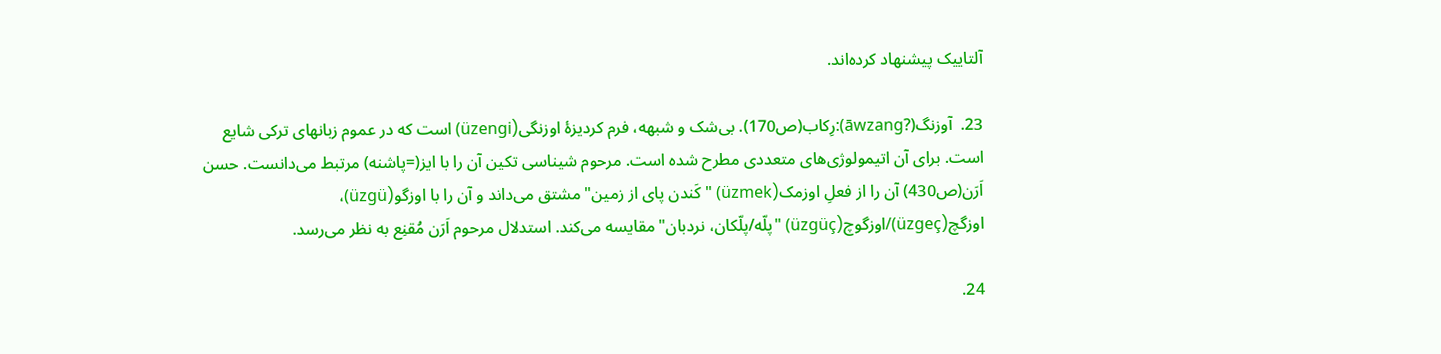آلتاییک پیشنهاد کرده‌اند.

23.  آوزنگ(?āwzang):رِکاب(ص170). بی‌شک و شبهه، فرم کردیزۀ اوزنگی(üzengi) است که در عموم زبانهای ترکی شایع است. برای آن اتیمولوژی‌های متعددی مطرح شده است. مرحوم شیناسی تکین آن را با ایز(=پاشنه) مرتبط می‌دانست. حسن اَرَن(ص430) آن را از فعلِ اوزمک(üzmek) "کَندن پای از زمین" مشتق می‌داند و آن را با اوزگو(üzgü)، اوزگچ(üzgeç)/اوزگوچ(üzgüç) "پلّه/پلّکان، نردبان" مقایسه می‌کند. استدلال مرحوم اَرَن مُقنِع به نظر می‌رسد.

24.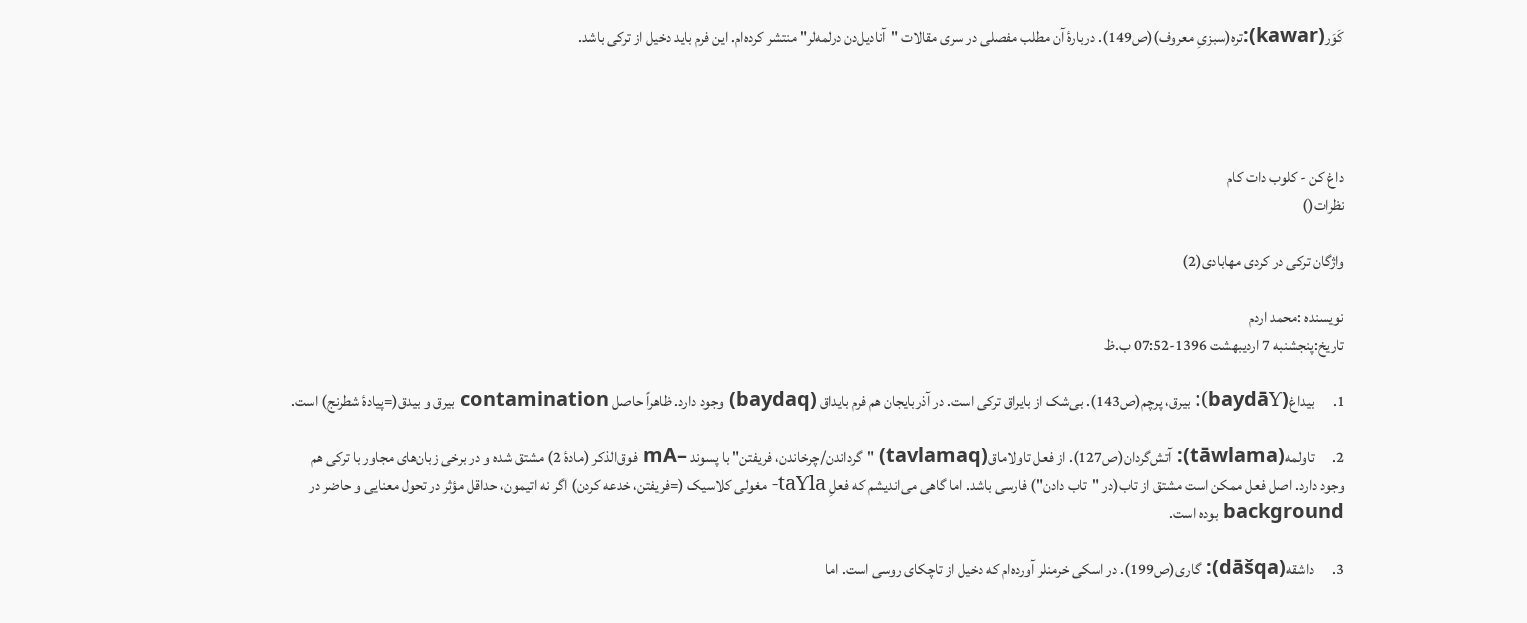کَوَر(kawar):تره(سبزیِ معروف)(ص149). دربارۀ آن مطلب مفصلی در سری مقالات "آنادیل‌دن درلمه‌لر" منتشر کرده‌ام. این فرم باید دخیل از ترکی باشد.




داغ کن - کلوب دات کام
نظرات()

واژگان ترکی در کردی مهابادی(2)

نویسنده :محمد اردم
تاریخ:پنجشنبه 7 اردیبهشت 1396-07:52 ب.ظ

1.      بیداغ(baydāϒ): بیرق، پرچم(ص143). بی‌شک از بایراق ترکی است. در آذربایجان هم فرم بایداق (baydaq) وجود دارد. ظاهراً حاصل contamination بیرق و بیدق(=پیادۀ شطرنج) است.

2.      تاولمه(tāwlama): آتش‌گردان(ص127). از فعل تاولاماق(tavlamaq) "گرداندن/چرخاندن، فریفتن" با پسوند –mA فوق‌الذکر (مادۀ 2) مشتق شده و در برخی زبان‌های مجاور با ترکی هم وجود دارد. اصل فعل ممکن است مشتق از تاب(در "تاب دادن") فارسی باشد. اما گاهی می‌اندیشم که فعلِ taϒla- مغولی کلاسیک (=فریفتن، خدعه کردن) اگر نه اتیمون، حداقل مؤثر در تحول معنایی و حاضر در background بوده است.

3.      داشقه(dāšqa): گاری(ص199). در اسکی خرمنلر آورده‌ام که دخیل از تاچکای روسی است. اما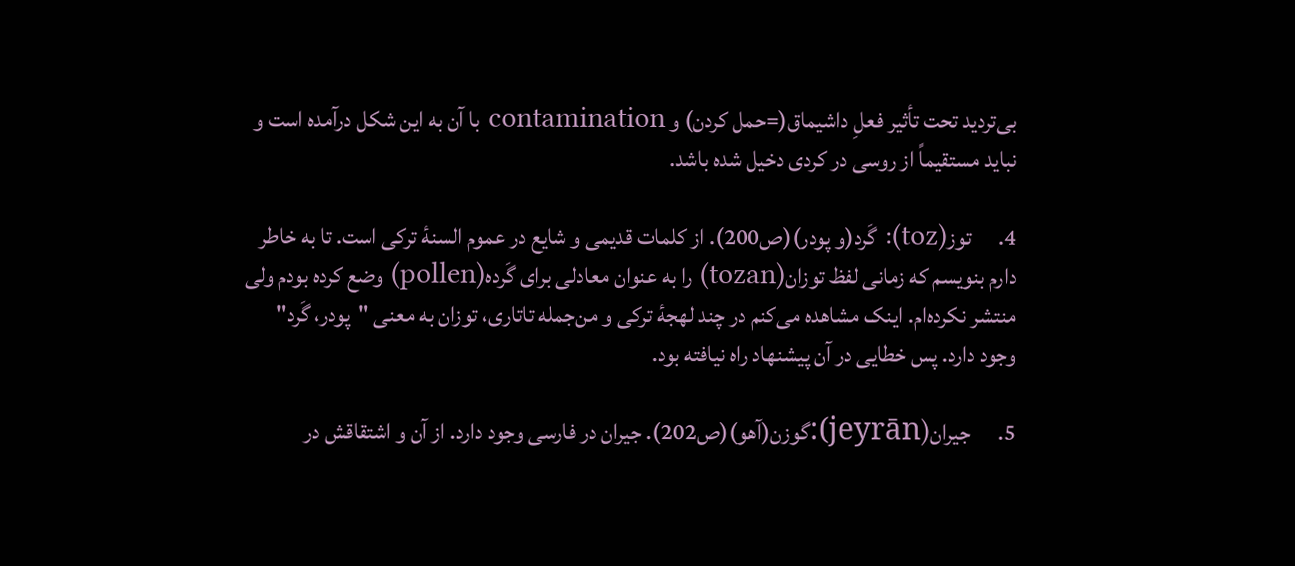بی‌تردید تحت تأثیر فعلِ داشیماق(=حمل کردن) و contamination با آن به این شکل درآمده است و نباید مستقیماً از روسی در کردی دخیل شده باشد.

4.      توز(toz): گَرد(و پودر)(ص200). از کلمات قدیمی و شایع در عموم السنۀ ترکی است. تا به خاطر دارم بنویسم که زمانی لفظ توزان(tozan) را به عنوان معادلی برای گَرده(pollen) وضع کرده بودم ولی منتشر نکرده‌ام. اینک مشاهده می‌کنم در چند لهجۀ ترکی و من‌جمله تاتاری، توزان به معنی "پودر، گَرد" وجود دارد. پس خطایی در آن پیشنهاد راه نیافته بود.

5.      جیران(jeyrān):گوزن(آهو)(ص202). جیران در فارسی وجود دارد. از آن و اشتقاقش در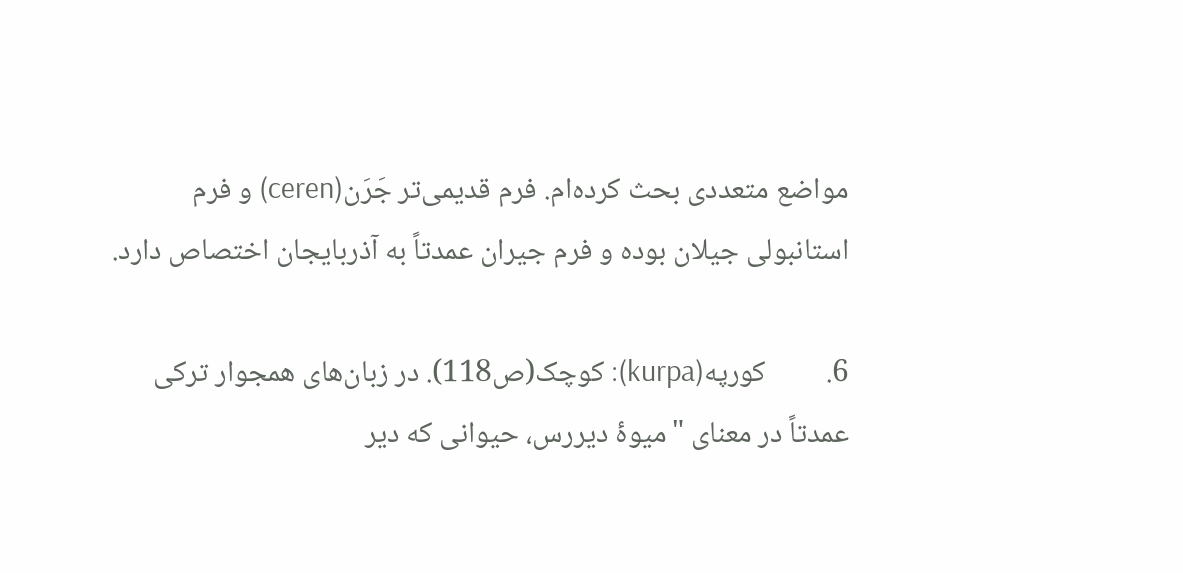مواضع متعددی بحث کرده‌ام. فرم قدیمی‌تر جَرَن(ceren) و فرم استانبولی جیلان بوده و فرم جیران عمدتاً به آذربایجان اختصاص دارد.

6.         کورپه(kurpa): کوچک(ص118). در زبان‌های همجوار ترکی عمدتاً در معنای "میوۀ دیررس، حیوانی که دیر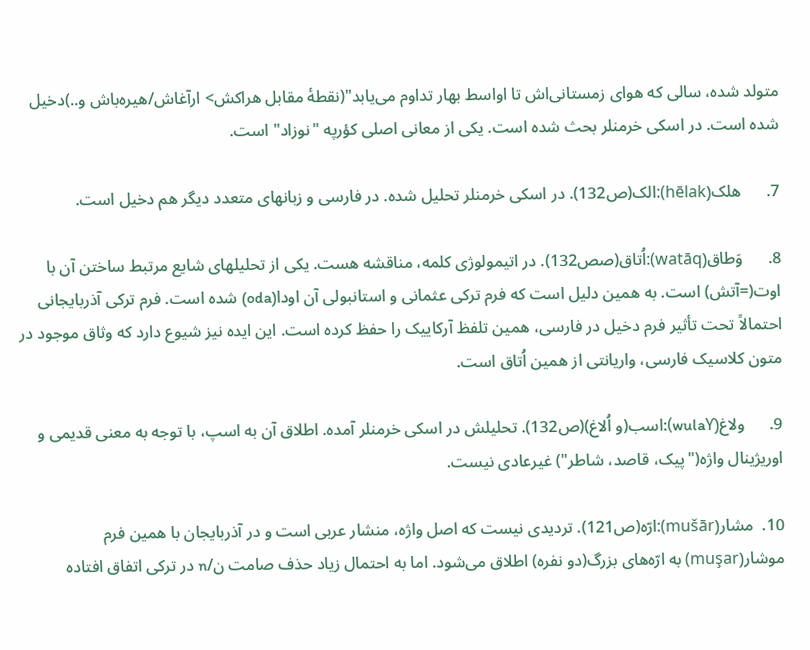متولد شده، سالی که هوای زمستانی‌اش تا اواسط بهار تداوم می‌یابد"(نقطۀ مقابل هراکش> ارآغاش/هیره‌باش و..)دخیل شده است. در اسکی خرمنلر بحث شده است. یکی از معانی اصلی کؤرپه "نوزاد" است.

7.      هلک(hēlak):الک(ص132). در اسکی خرمنلر تحلیل شده. در فارسی و زبانهای متعدد دیگر هم دخیل است.

8.      وَطاق(watāq):اُتاق(صص132). در اتیمولوژی کلمه، مناقشه هست. یکی از تحلیلهای شایع مرتبط ساختن آن با اوت(=آتش) است. به همین دلیل است که فرم ترکی عثمانی و استانبولی آن اودا(oda) شده است. فرم ترکی آذربایجانی احتمالاً تحت تأثیر فرم دخیل در فارسی، همین تلفظ آرکاییک را حفظ کرده است. این ایده نیز شیوع دارد که وثاق موجود در متون کلاسیک فارسی، واریانتی از همین اُتاق است.

9.      ولاغ(wulaϒ):اسب(و اُلاغ)(ص132). تحلیلش در اسکی خرمنلر آمده. اطلاق آن به اسپ، با توجه به معنی قدیمی و اوریژینال واژه("پیک، قاصد، شاطر") غیرعادی نیست.

10.  مشار(mušār):ارّه(ص121). تردیدی نیست که اصل واژه، منشار عربی است و در آذربایجان با همین فرم موشار(muşar) به ارّه‌های بزرگ(دو نفره) اطلاق می‌شود. اما به احتمال زیاد حذف صامت ن/n در ترکی اتفاق افتاده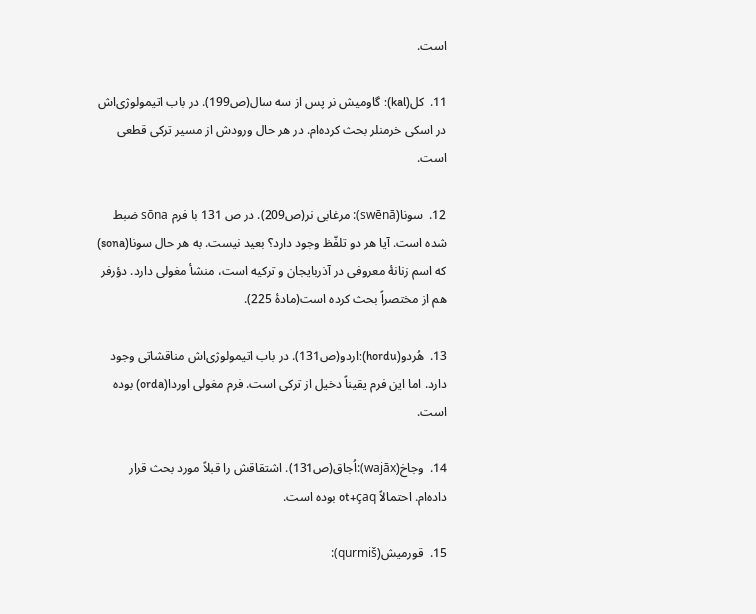است.

11.  کل(kal): گاومیش نر پس از سه سال(ص199). در باب اتیمولوژی‌اش در اسکی خرمنلر بحث کرده‌ام. در هر حال ورودش از مسیر ترکی قطعی است.

12.  سونا(swēnā): مرغابی نر(ص209). در ص 131 با فرم sōna ضبط شده است. آیا هر دو تلفّظ وجود دارد؟ بعید نیست. به هر حال سونا(sona) که اسم زنانۀ معروفی در آذربایجان و ترکیه است، منشأ مغولی دارد. دؤرفر هم از مختصراً بحث کرده است(مادۀ 225).

13.  هُردو(hordu):اردو(ص131). در باب اتیمولوژی‌اش مناقشاتی وجود دارد. اما این فرم یقیناً دخیل از ترکی است. فرم مغولی اوردا(orda) بوده است.

14.  وجاخ(wajāx):اُجاق(ص131). اشتقاقش را قبلاً مورد بحث قرار داده‌ام. احتمالاً ot+çaq بوده است.

15.  قورمیش(qurmiš):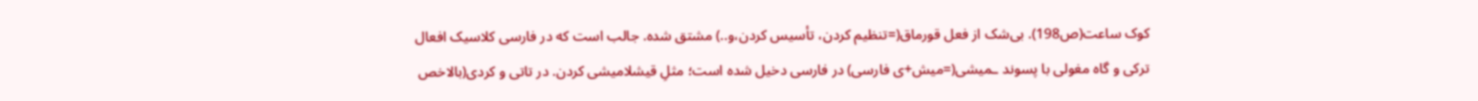کوک ساعت(ص198). بی‌شک از فعل قورماق(=تنظیم کردن، تأسیس کردن،و..) مشتق شده. جالب است که در فارسی کلاسیک افعال ترکی و گاه مغولی با پسوند ـمیشی(=میش+ی فارسی) در فارسی دخیل شده است؛ مثلِ قیشلامیشی کردن. در تاتی و کردی(بالاخص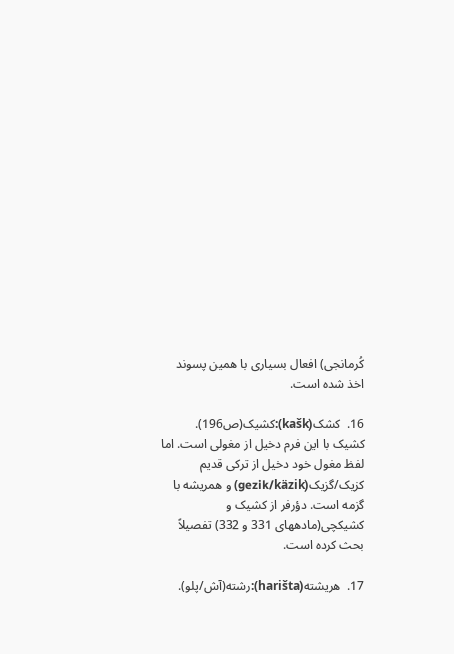کُرمانجی) افعال بسیاری با همین پسوند اخذ شده است.

16.  کشک(kašk):کشیک(ص196). کشیک با این فرم دخیل از مغولی است. اما لفظ مغول خود دخیل از ترکی قدیم کزیک/گزیک(gezik/käzik) و همریشه با گزمه است. دؤرفر از کشیک و کشیکچی(مادههای 331 و 332) تفصیلاً بحث کرده است.

17.  هریشته(harišta):رشته(آش/پلو).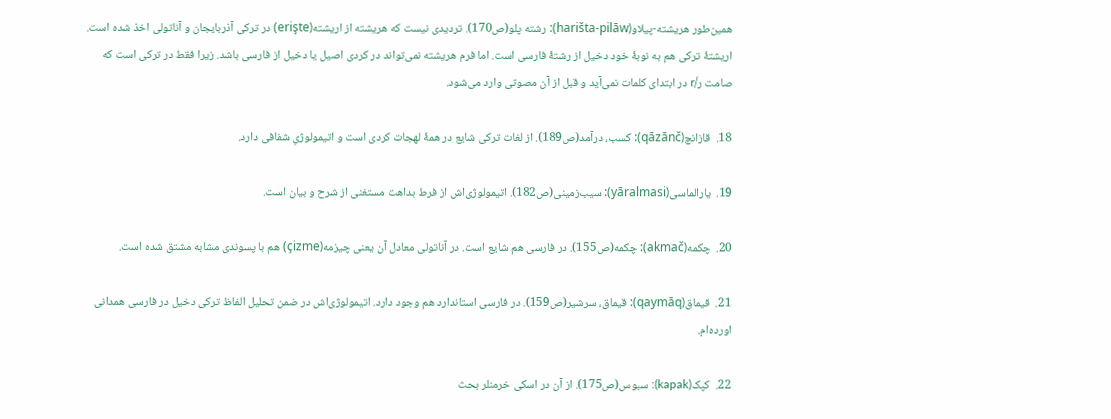همین‌طور هریشته-پیلاو(harišta-pilāw): رشته پلو(ص170). تردیدی نیست که هریشته از اریشته(erişte) در ترکی آذربایجان و آناتولی اخذ شده است. اریشتۀ ترکی هم به نوبۀ خود دخیل از رشتۀ فارسی است. اما فرم هریشته نمی‌تواند در کردی اصیل یا دخیل از فارسی باشد. زیرا فقط در ترکی است که صامت ر/r در ابتدای کلمات نمی‌آید و قبل از آن مصوتی وارد می‌شود.

18.  قازانچ(qāzānč): کسب، درآمد(ص189). از لغات ترکی شایع در همۀ لهجات کردی است و اتیمولوژیِ شفافی دارد.

19.  یارالماسی(yāralmasi): سیب‌زمینی(ص182). اتیمولوژی‌اش از فرط بداهت مستغنی از شرح و بیان است.

20.  چکمه(akmač): چکمه(ص155). در فارسی هم شایع است. در آناتولی معادل آن یعنی چیزمه(çizme) هم با پسوندی مشابه مشتق شده است.

21.  قیماق(qaymāq): قیماق، سرشیر(ص159). در فارسی استاندارد هم وجود دارد. اتیمولوژی‌اش در ضمن تحلیل الفاظ ترکی دخیل در فارسی همدانی اورده‌ام.

22.  کپک(kapak): سبوس(ص175). از آن در اسکی خرمنلر بحث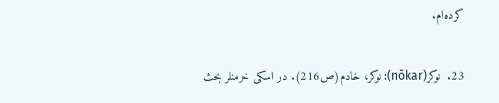کرده‌ام.

23.  نوکر(nōkar): نوکر، خادم(ص216). در اسکی خرمنلر بحث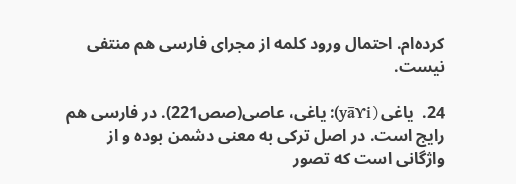کرده‌ام. احتمال ورود کلمه از مجرای فارسی هم منتفی نیست.

24.  یاغی(yāϒi): یاغی، عاصی(صص221). در فارسی هم رایج است. در اصل ترکی به معنی دشمن بوده و از واژگانی است که تصور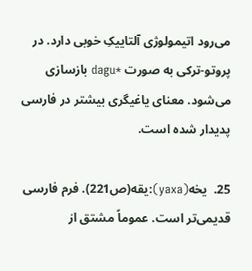می‌رود اتیمولوژی آلتاییکِ خوبی دارد. در پروتو-ترکی به صورت *dagu بازسازی می‌شود. معنای یاغیگری بیشتر در فارسی پدیدار شده است.

25.  یخه(yaxa):یقه(ص221). فرم فارسی قدیمی‌تر است. عموماً مشتق از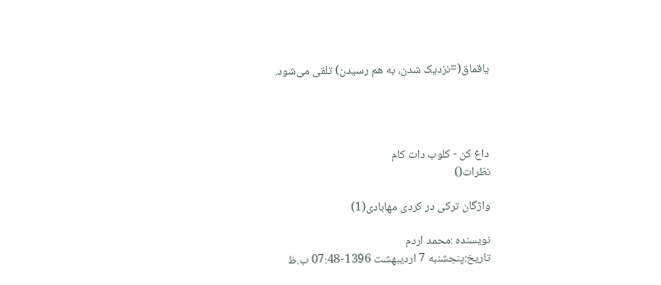یاقماق(=نزدیک شدن، به هم رسیدن) تلقی می‌شود.




داغ کن - کلوب دات کام
نظرات()

واژگان ترکی در کردی مهابادی(1)

نویسنده :محمد اردم
تاریخ:پنجشنبه 7 اردیبهشت 1396-07:48 ب.ظ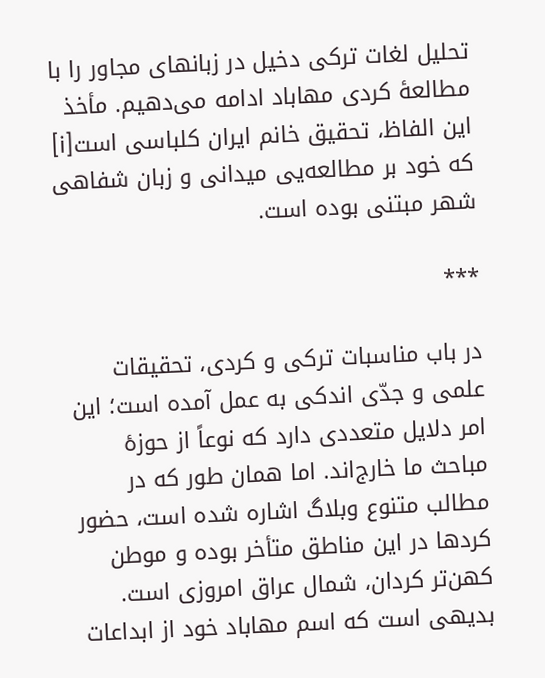تحلیل لغات ترکی دخیل در زبانهای مجاور را با مطالعۀ کردی مهاباد ادامه می‌دهیم. مأخذ این الفاظ، تحقیق خانم ایران کلباسی است[i] که خود بر مطالعه‌یی میدانی و زبان شفاهی شهر مبتنی بوده است.

***

در باب مناسبات ترکی و کردی، تحقیقات علمی و جدّی اندکی به عمل آمده است؛ این امر دلایل متعددی دارد که نوعاً از حوزۀ مباحث ما خارج‌اند. اما همان طور که در مطالب متنوع وبلاگ اشاره شده است، حضور کردها در این مناطق متأخر بوده و موطن کهن‌تر کردان، شمال عراق امروزی است. بدیهی است که اسم مهاباد خود از ابداعات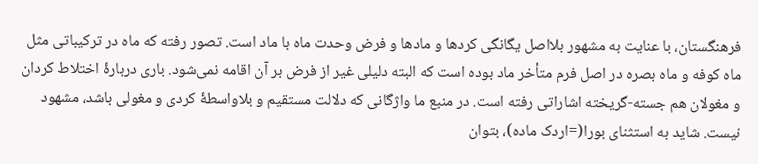فرهنگستان، با عنایت به مشهور بلااصل یگانگی کردها و مادها و فرض وحدت ماه با ماد است. تصور رفته که ماه در ترکیباتی مثل ماه کوفه و ماه بصره در اصل فرم متأخر ماد بوده است که البته دلیلی غیر از فرض بر آن اقامه نمی‌شود. باری دربارۀ اختلاط کردان و مغولان هم جسته-گریخته اشاراتی رفته است. در منبع ما واژگانی که دلالت مستقیم و بلاواسطۀ کردی و مغولی باشد، مشهود نیست. شاید به استثنای بورا(=اردک ماده)، بتوان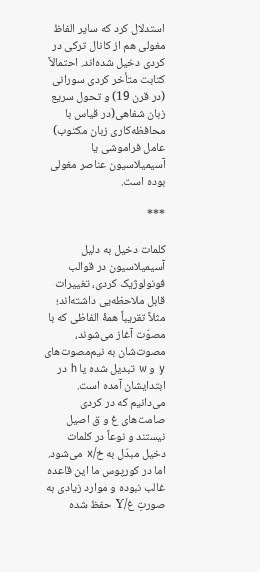استدلال کرد که سایر الفاظ مغولی هم از کانال ترکی در کردی دخیل شده‌اند. احتمالاً کتابت متأخر کردی سورانی (در قرن 19) و تحول سریع زبان شفاهی(در قیاس با محافظه‌کاری زبان مکتوب) عامل فراموشی یا آسیمیلاسیون عناصر مغولی بوده است.

***

کلمات دخیل به دلیل آسیمیلاسیون در قوالب فونولوژیک کردی، تغییرات قابل ملاحظه‌یی داشته‌اند؛ مثلاً تقریباً همۀ الفاظی که با مصوّت آغاز می‌شوند، مصوت‌شان به نیم‌مصوت‌های y و w تبدیل شده یا h در ابتدایشان آمده است. می‌دانیم که در کردی صامت‌های غ و ق اصیل نیستند و نوعاً در کلمات دخیل مبدّل به خ/x می‌شود. اما در کورپوس ما این قاعده غالب نبوده و موارد زیادی به صورتِ غ/ϒ حفظ شده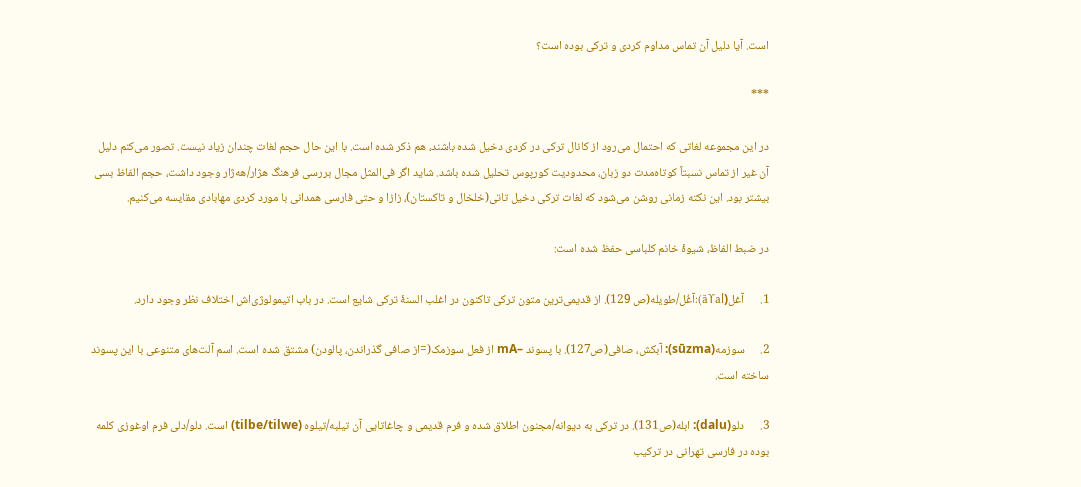است. آیا دلیل آن تماس مداوم کردی و ترکی بوده است؟

***

در این مجموعه لغاتی که احتمال می‌رود از کانال ترکی در کردی دخیل شده باشند، هم ذکر شده است. با این حال حجم لغات چندان زیاد نیست. تصور می‌کنم دلیل آن غیر از تماس نسبتاً کوتاه‌مدت دو زبان، محدودیت کورپوس تحلیل شده باشد. شاید اگر فی‌المثل مجال بررسی فرهنگ هژار/هه‌ژار وجود داشت، حجم الفاظ بسی بیشتر بود. این نکته زمانی روشن می‌شود که لغات ترکی دخیل تاتی(خلخال و تاکستان)، زازا و حتی فارسی همدانی با مورد کردی مهابادی مقایسه می‌کنیم.

در ضبط الفاظ، شیوۀ خانم کلباسی حفظ شده است:

1.      آغل(āϒal):آغُل/طویله(ص 129). از قدیمی‌ترین متون ترکی تاکنون در اغلب السنۀ ترکی شایع است. در باب اتیمولوژی‌اش اختلاف نظر وجود دارد.

2.      سوزمه(sūzma): آبکش، صافی(ص127). با پسوند –mA از فعل سوزمک(=از صافی گذراندن، پالودن) مشتق شده است. اسم آلت‌های متنوعی با این پسوند ساخته است.

3.      دلو(dalu): ابله(ص131). در ترکی به دیوانه/مجنون اطلاق شده و فرم قدیمی و چاغاتایی آن تیلبه/تیلوه (tilbe/tilwe) است. دلو/دلی فرم اوغوزی کلمه بوده در فارسی تهرانی در ترکیب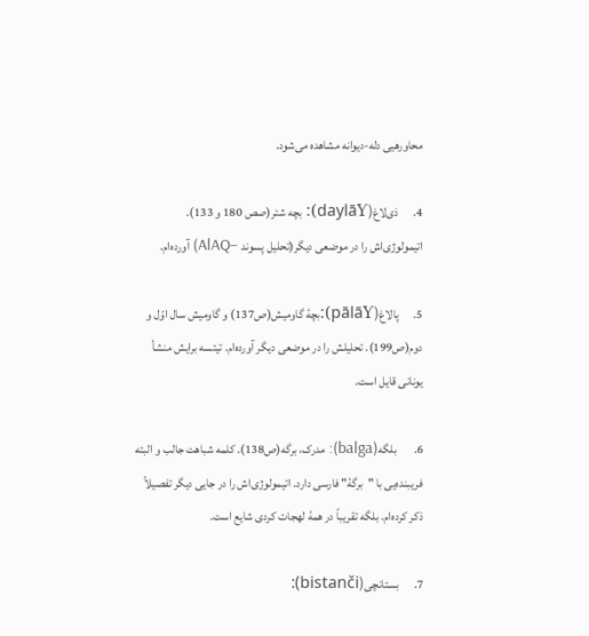محاورهیی دله-دیوانه مشاهده می‌شود.

4.      دَی‌لاغ(daylāϒ): بچه شتر(صص 180 و 133). اتیمولوژی‌اش را در موضعی دیگر(تحلیل پسوند –AlAQ) آورده‌ام.

5.      پالاغ(pālāϒ):بچۀ گاومیش(ص137) و گاومیش سال اوّل و دوم(ص199). تحلیلش را در موضعی دیگر آورده‌ام. تیتسه برایش منشأ یونانی قایل است.

6.       بلگه(balga): مدرک، برگه(ص138). کلمه شباهت جالب و البته فریبنده‌یی با "برگۀ" فارسی دارد. اتیمولوژی‌اش را در جایی دیگر تفصیلاً ذکر کرده‌ام. بلگه تقریباً در همۀ لهجات کردی شایع است.

7.      بستانچی(bistanči):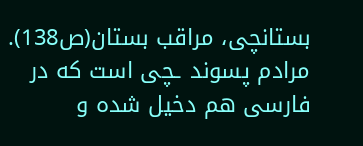بستانچی، مراقب بستان(ص138). مرادم پسوند ـچی است که در فارسی هم دخیل شده و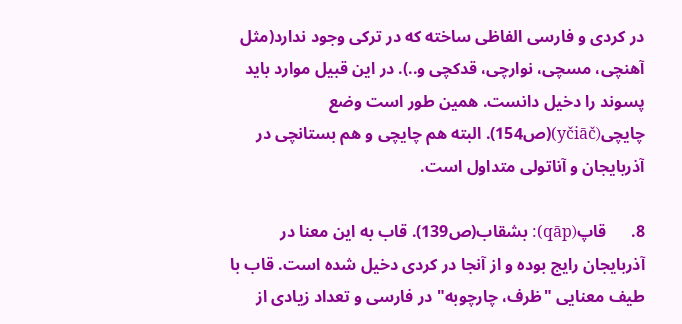در کردی و فارسی الفاظی ساخته که در ترکی وجود ندارد(مثل آهنچی، مسچی، نوارچی، قدکچی و..). در این قبیل موارد باید پسوند را دخیل دانست. همین طور است وضع چایچی(yčiāč)(ص154). البته هم چایچی و هم بستانچی در آذربایجان و آناتولی متداول است.

8.      قاپ(qāp): بشقاب(ص139). قاب به این معنا در آذربایجان رایج بوده و از آنجا در کردی دخیل شده است. قاب با طیف معنایی "ظرف، چارچوبه" در فارسی و تعداد زیادی از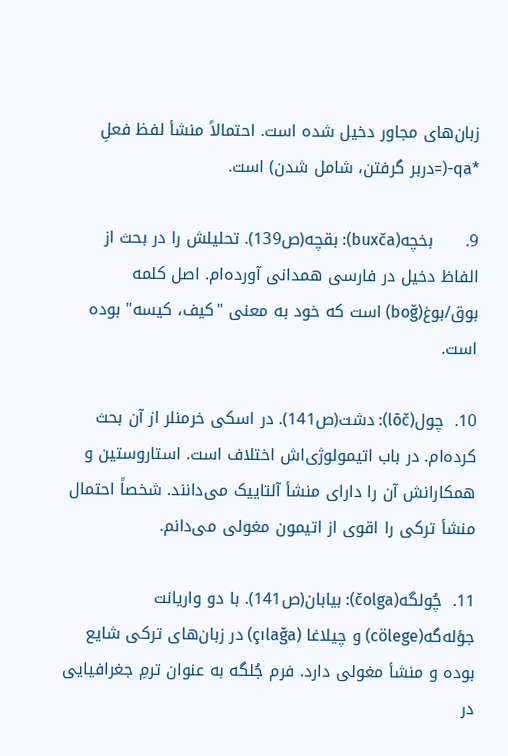زبان‌های مجاور دخیل شده است. احتمالاً منشأ لفظ فعلِ *qa-(=دربر گرفتن، شامل شدن) است.

9.      بخچه(buxča): بقچه(ص139). تحلیلش را در بحث از الفاظ دخیل در فارسی همدانی آورده‌ام. اصل کلمه بوق/بوغ(boğ) است که خود به معنی "کیف، کیسه" بوده است.

10.  چول(lōč): دشت(ص141). در اسکی خرمنلر از آن بحث کرده‌ام. در باب اتیمولوژی‌اش اختلاف است. استاروستین و همکارانش آن را دارای منشأ آلتاییک می‌دانند. شخصاً احتمال منشأ ترکی را اقوی از اتیمون مغولی می‌دانم.

11.  چُولگه(čolga): بیابان(ص141). با دو واریانت جؤله‌گه(cölege) و چیلاغا (çılağa) در زبان‌های ترکی شایع بوده و منشأ مغولی دارد. فرم جُلگه به عنوان ترمِ جغرافیایی در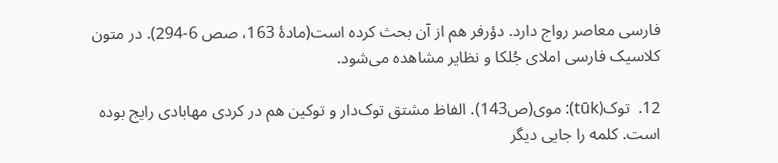فارسی معاصر رواج دارد. دؤرفر هم از آن بحث کرده است(مادۀ 163، صص 6-294). در متون کلاسیک فارسی املای جُلکا و نظایر مشاهده می‌شود.

12.  توک(tūk): موی(ص143). الفاظ مشتق توک‌دار و توکین هم در کردی مهابادی رایج بوده است. کلمه را جایی دیگر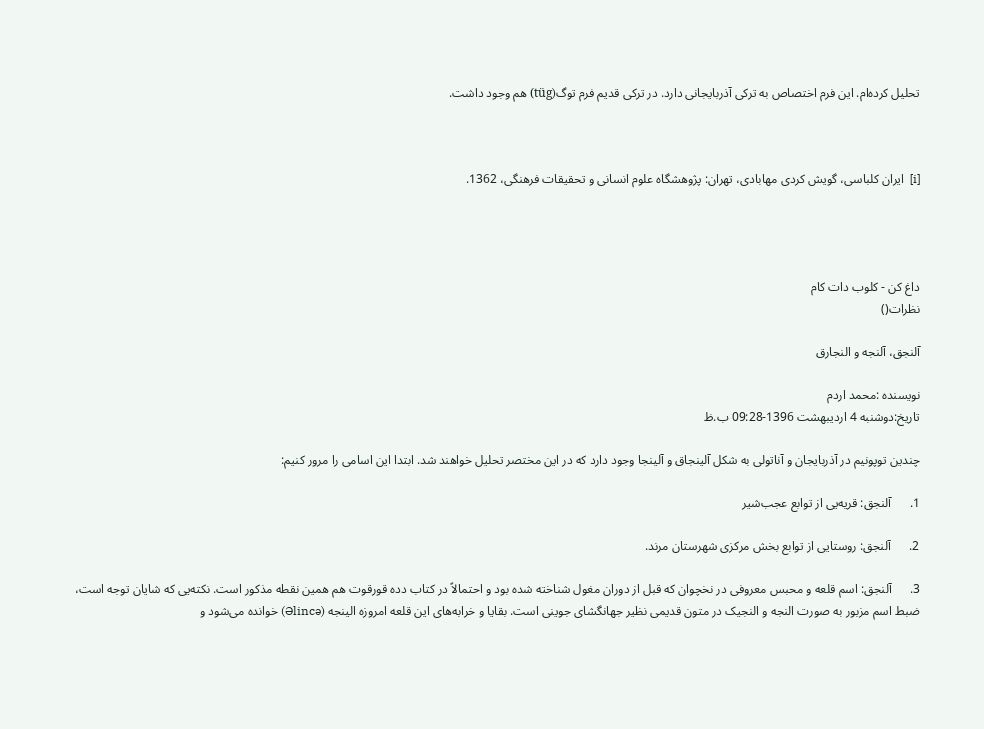تحلیل کرده‌ام. این فرم اختصاص به ترکی آذربایجانی دارد. در ترکی قدیم فرم توگ(tüg) هم وجود داشت.



[i]  ایران کلباسی، گویش کردی مهابادی، تهران: پژوهشگاه علوم انسانی و تحقیقات فرهنگی، 1362.




داغ کن - کلوب دات کام
نظرات()

آلنجق، آلنجه و النجارق

نویسنده :محمد اردم
تاریخ:دوشنبه 4 اردیبهشت 1396-09:28 ب.ظ

چندین توپونیم در آذربایجان و آناتولی به شکل آلینجاق و آلینجا وجود دارد که در این مختصر تحلیل خواهند شد. ابتدا این اسامی را مرور کنیم:

1.      آلنجق: قریه‌یی از توابع عجب‌شیر

2.      آلنجق: روستایی از توابع بخش مرکزی شهرستان مرند.

3.      آلنجق: اسم قلعه و محبس معروفی در نخچوان که قبل از دوران مغول شناخته شده بود و احتمالاً در کتاب دده قورقوت هم همین نقطه مذکور است. نکته‌یی که شایان توجه است، ضبط اسم مزبور به صورت النجه و النجیک در متون قدیمی نظیر جهانگشای جوینی است. بقایا و خرابه‌های این قلعه امروزه الینجه (Əlincə) خوانده می‌شود و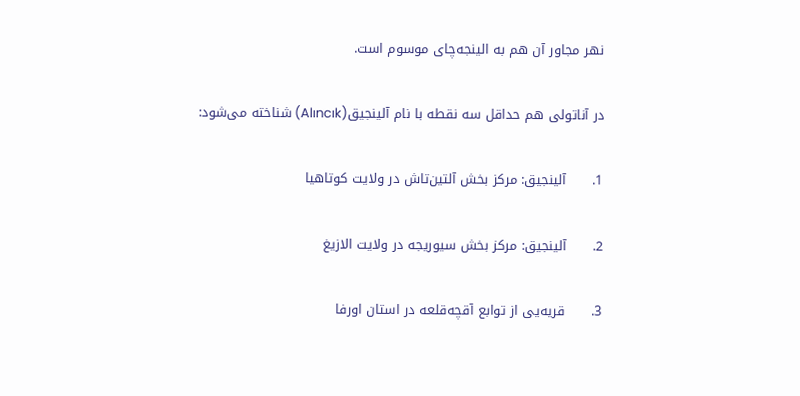نهر مجاور آن هم به الینجه‌چای موسوم است.

در آناتولی هم حداقل سه نقطه با نام آلینجیق(Alıncık) شناخته می‌شود:

1.      آلینجیق: مرکز بخش آلتین‌تاش در ولایت کوتاهیا

2.      آلینجیق: مرکز بخش سیوریجه در ولایت الازیغ

3.      قریه‌یی از توابع آقچه‌قلعه در استان اورفا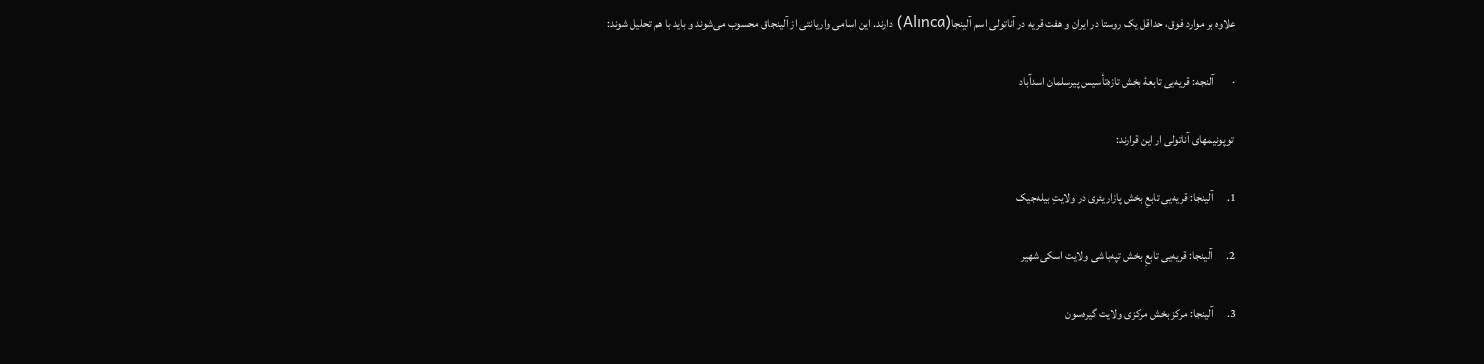علاوه بر موارد فوق، حداقل یک روستا در ایران و هفت قریه در آناتولی اسم آلینجا(Alınca) دارند. این اسامی واریانتی از آلینجاق محسوب می‌شوند و باید با هم تحلیل شوند:

·        آلنجه: قریه‌یی تابعۀ بخش تازه‌تأسیس پیرسلمان اسدآباد

 توپونیمهای آناتولی ار این قرارند:

1.      آلینجا: قریه‌یی تابعِ بخش پازاریئری در ولایتِ بیله‌جیک

2.      آلینجا: قریه‌یی تابعِ بخش تپه‌باشی ولایت اسکی‌شهیر

3.      آلینجا: مرکز بخش مرکزی ولایت گیره‌سون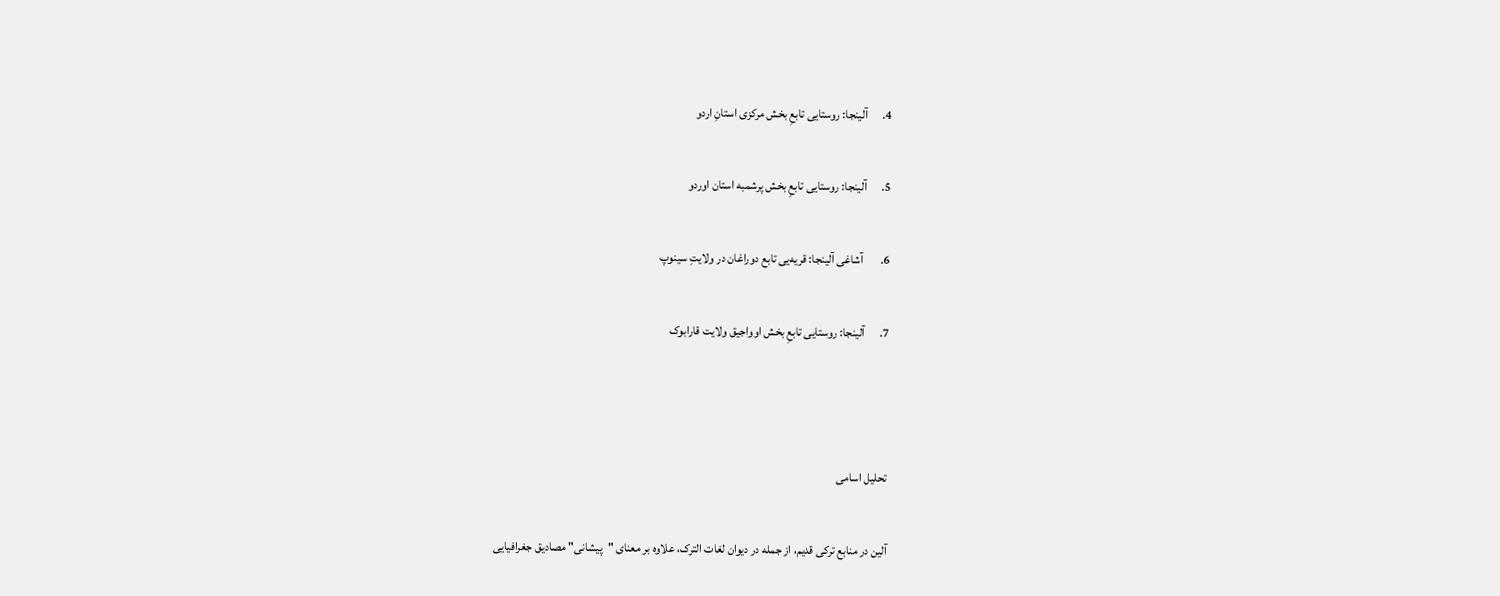4.      آلینجا: روستا‌یی تابعِ بخش مرکزی استانِ اردو

5.      آلینجا: روستا‌یی تابعِ بخش پرشمبه استان اوردو

6.       آشاغی آلینجا: قریه‌یی تابع دوراغان در ولایتِ سینوپ

7.      آلینجا: روستا‌یی تابعِ بخش اوواجیق ولایت قارابوک



تحلیل اسامی

آلین در منابع ترکی قدیم، از جمله در دیوان لغات الترک، علاوه بر معنای "پیشانی" مصادیق جغرافیایی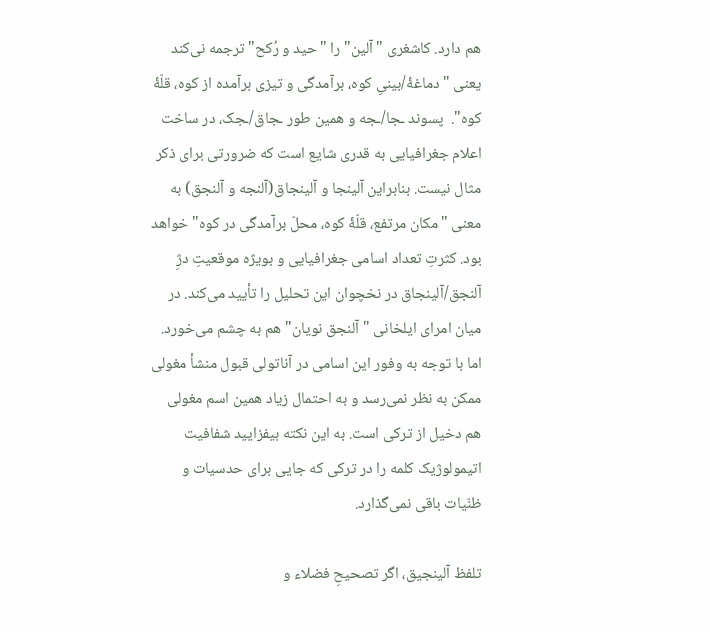هم دارد. کاشغری "آلین" را "حید و رُکح" ترجمه نی‌کند یعنی "دماغۀ/بینیِ کوه، برآمدگی و تیزی برآمده از کوه، قلّۀ کوه".  پسوند ـجا/ـجه و همین طور ـجاق/ـجک، در ساخت اعلام جغرافیایی به قدری شایع‌ است که ضرورتی برای ذکر مثال نیست. بنابراین آلینجا و آلینجاق(آلنجه و آلنجق) به معنی "مکان مرتفع، قلّۀ کوه، محلّ برآمدگی در کوه" خواهد بود. کثرتِ تعداد اسامی جغرافیایی و بویژه موقعیتِ دژِ آلنجق/آلینجاق در نخچوان این تحلیل را تأیید می‌کند. در میان امرای ایلخانی "آلنجق نویان" هم به چشم می‌خورد. اما با توجه به وفور این اسامی در آناتولی قبول منشأ مغولی ممکن به نظر نمی‌رسد و به احتمال زیاد همین اسم مغولی هم دخیل از ترکی است. به این نکته بیفزایید شفافیت اتیمولوژیک کلمه را در ترکی که جایی برای حدسیات و ظنّیات باقی نمی‌گذارد.

تلفظ آلینجیق، اگر تصحیحِ فضلاء و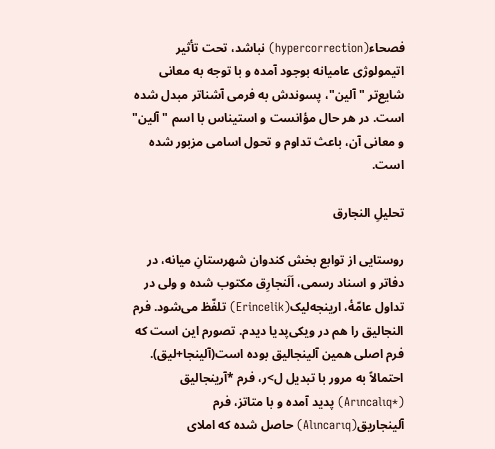فصحاء(hypercorrection) نباشد، تحت تأثیر اتیمولوژی عامیانه بوجود آمده و با توجه به معانی شایع‌تر "آلین"، پسوندش به فرمی آشناتر مبدل شده است. در هر حال مؤانست و استیناس با اسم "آلین" و معانی آن، باعث تداوم و تحول اسامی مزبور شده است.

تحلیلِ النجارق

روستایی از توابع بخش کندوان شهرستانِ میانه، در دفاتر و اسناد رسمی، اَلَنجارِق مکتوب شده و ولی در تداول عامّۀ، ارینجه‌لیک(Erincelik) تلفّظ می‌شود. فرم النجالیق را هم در ویکی‌پدیا دیدم. تصورم این است که فرم اصلی همین آلینجالیق بوده است(آلینجا+لیق). احتمالاً به مرور با تبدیل ل>ر، فرم *آرینجالیق (*Arıncalıq) پدید آمده و با متاتز، فرم آلینجاریق(Alıncarıq) حاصل شده که املای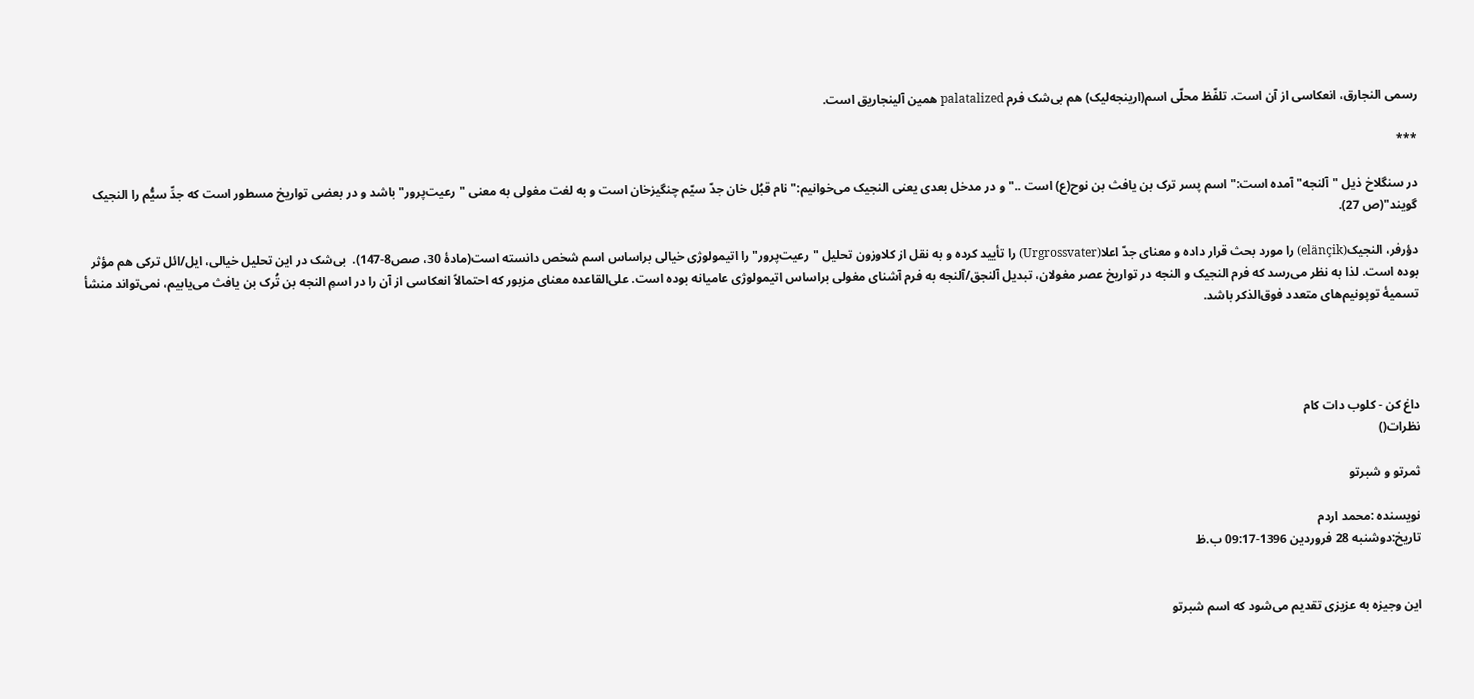رسمی النجارق، انعکاسی از آن است. تلفّظ محلّی اسم(ارینجه‌لیک) هم بی‌شک فرم palatalized همین آلینجاریق است.

***

در سنگلاخ ذیل "آلنجه" آمده است:"اسم پسر ترک بن یافث بن نوح(ع) است .." و در مدخل بعدی یعنی النجیک می‌خوانیم:"نام قبُل خان جدّ سیّم چنگیزخان است و به لغت مغولی به معنی "رعیت‌پرور" باشد و در بعضی تواریخ مسطور است که جدِّ سیُّم را النجیک گویند"(ص 27).

دؤرفر، النجیک(elänçik) را مورد بحث قرار داده و معنای جدّ اعلا(Urgrossvater) را تأیید کرده و به نقل از کلاوزون تحلیل "رعیت‌پرور" را اتیمولوژی خیالی براساس اسم شخص دانسته است(مادۀ 30، صص8-147).  بی‌شک در این تحلیل خیالی، ایل/ائل ترکی هم مؤثر بوده است. لذا به نظر می‌رسد که فرم النجیک و النجه در تواریخ عصر مغولان، تبدیل آلنجق/آلنجه به فرم آشنای مغولی براساس اتیمولوژی عامیانه بوده است. علی‌القاعده معنای مزبور که احتمالاً انعکاسی از آن را در اسمِ النجه بن تُرک بن یافث می‌یابیم، نمی‌تواند منشأ تسمیۀ توپونیم‌های متعدد فوق‌الذکر باشد.




داغ کن - کلوب دات کام
نظرات()

ثمرتو و شبرتو

نویسنده :محمد اردم
تاریخ:دوشنبه 28 فروردین 1396-09:17 ب.ظ


این وجیزه به عزیزی تقدیم می‌شود که اسم شبرتو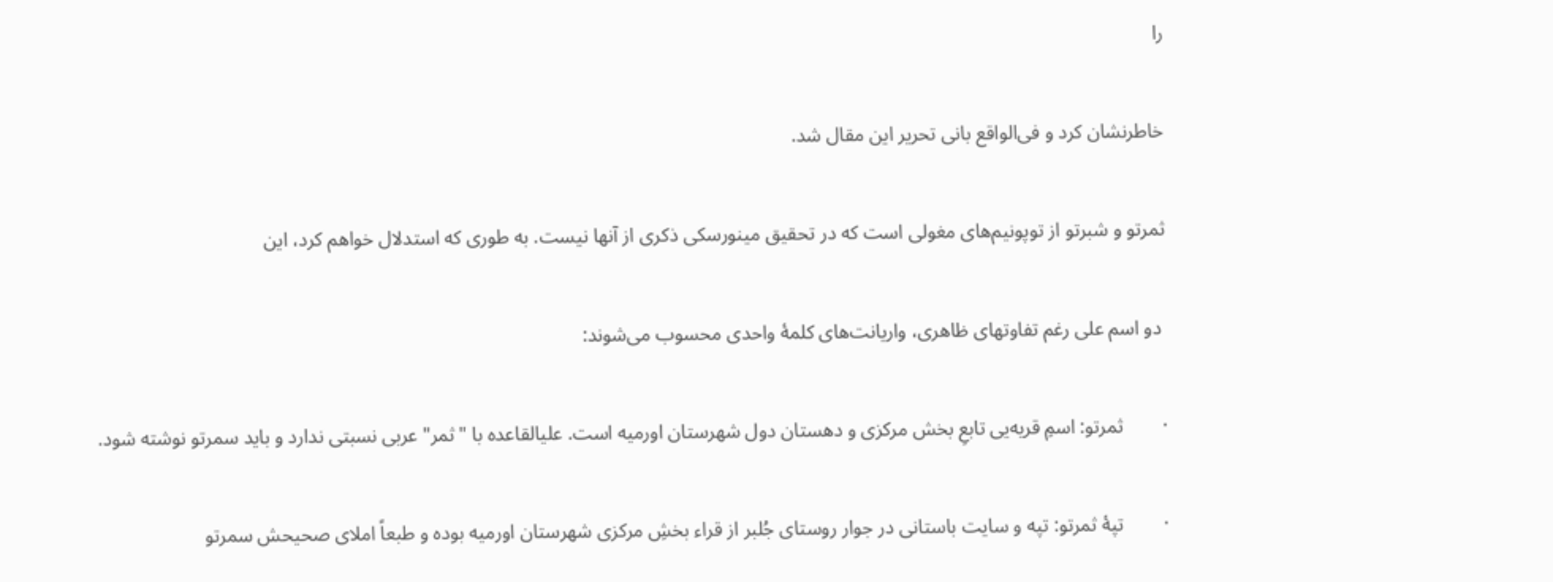را

خاطرنشان کرد و فی‌الواقع بانی تحریر این مقال شد.

ثمرتو و شبرتو از توپونیم‌های مغولی است که در تحقیق مینورسکی ذکری از آنها نیست. به طوری که استدلال خواهم کرد، این

 دو اسم علی رغم تفاوتهای ظاهری، واریانت‌های کلمۀ واحدی محسوب می‌شوند:

·        ثمرتو: اسمِ قریه‌یی تابعِ بخش مرکزی و دهستان دول شهرستان اورمیه است. علیالقاعده با "ثمر" عربی نسبتی ندارد و باید سمرتو نوشته شود.

·        تپۀ ثمرتو: تپه‌ و سایت باستانی در جوار روستای جُلبر از قراء بخشِ مرکزی شهرستان اورمیه بوده و طبعاً املای صحیحش سمرتو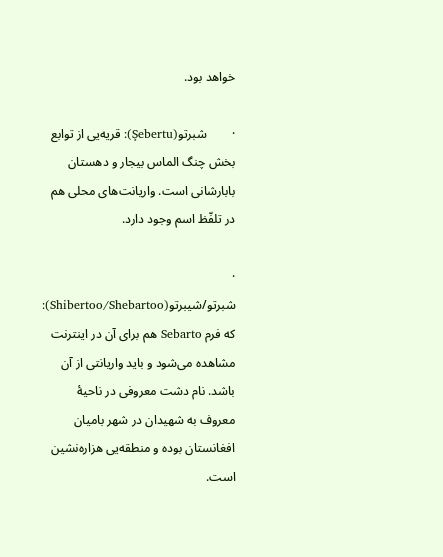خواهد بود.

·        شبرتو(Şebertu): قریه‌یی از توابع بخش چنگ الماس بیجار و دهستان بابارشانی است. واریانت‌های محلی هم در تلفّظ اسم وجود دارد.

·        شبرتو/شیبرتو(Shibertoo/Shebartoo): که فرم Sebarto هم برای آن در اینترنت مشاهده می‌شود و باید واریانتی از آن باشد. نام دشت معروفی در ناحیۀ معروف به شهیدان در شهر بامیان افغانستان بوده و منطقه‌یی هزاره‌نشین است.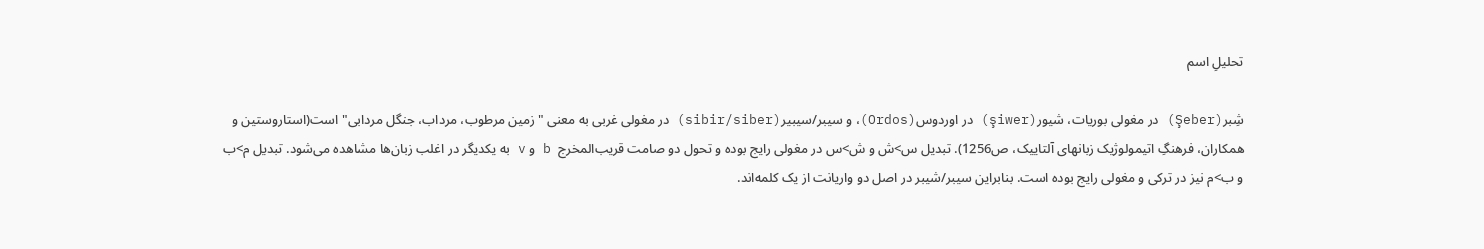تحلیلِ اسم

شِبر(Şeber) در مغولی بوریات، شیور(şiwer) در اوردوس(Ordos)، و سیبر/سیبیر(sibir/siber) در مغولی غربی به معنی "زمین مرطوب، مرداب، جنگل مردابی" است(استاروستین و همکاران، فرهنگِ اتیمولوژیک زبانهای آلتاییک، ص1256). تبدیل س>ش و ش>س در مغولی رایج بوده و تحول دو صامت قریب‌المخرج  b و v به یکدیگر در اغلب زبان‌ها مشاهده می‌شود. تبدیل م>ب و ب>م نیز در ترکی و مغولی رایج بوده است. بنابراین سیبر/شیبر در اصل دو واریانت از یک کلمه‌اند.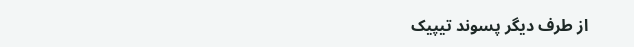از طرف دیگر پسوند تیپیک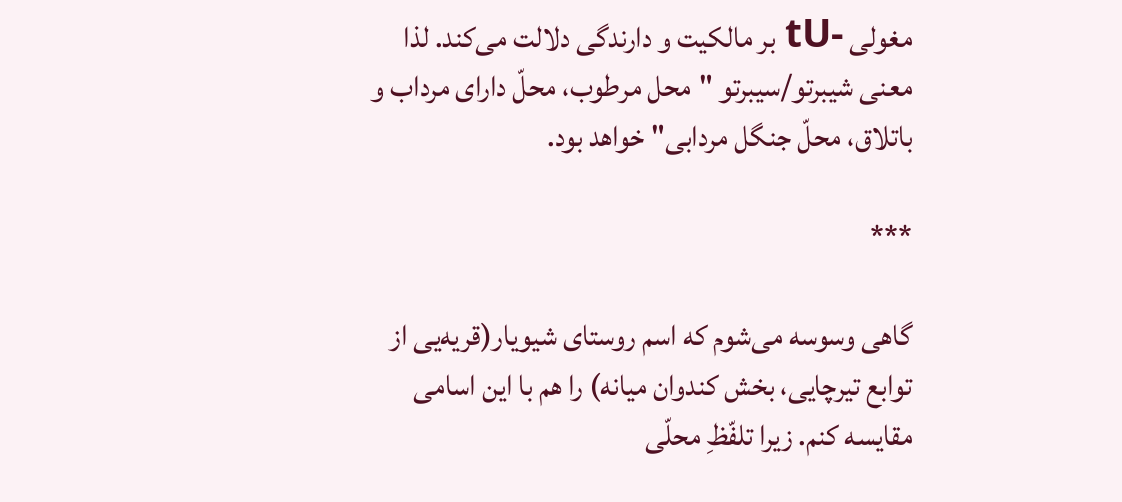مغولی -tU بر مالکیت و دارندگی دلالت می‌کند. لذا معنی شیبرتو/سیبرتو "محل مرطوب، محلّ دارای مرداب و باتلاق، محلّ جنگل مردابی" خواهد بود.

***

گاهی وسوسه می‌شوم که اسم روستای شیویار(قریه‌یی از توابع تیرچایی، بخش کندوان میانه) را هم با این اسامی مقایسه کنم. زیرا تلفّظِ محلّی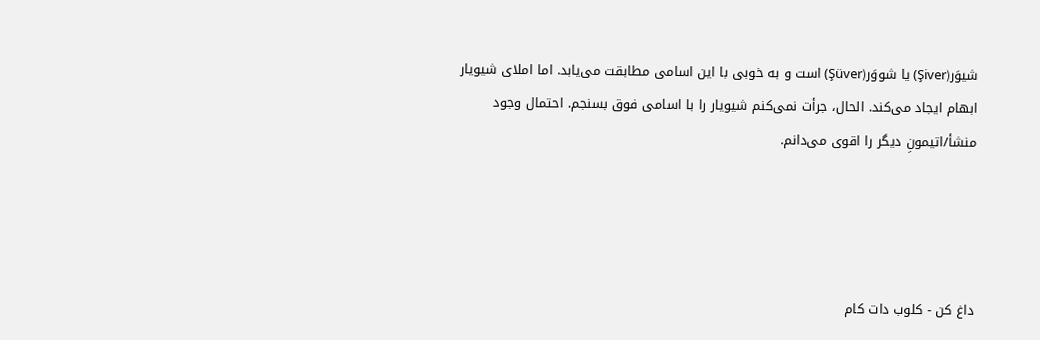شیوَر(Şiver) یا شووَر(Şüver) است و به خوبی با این اسامی مطابقت می‌یابد. اما املای شیویار ابهام ایجاد می‌کند. الحال، جرأت نمی‌کنم شیویار را با اسامی فوق بسنجم. احتمال وجود منشأ/اتیمونِ دیگر را اقوی می‌دانم.




داغ کن - کلوب دات کام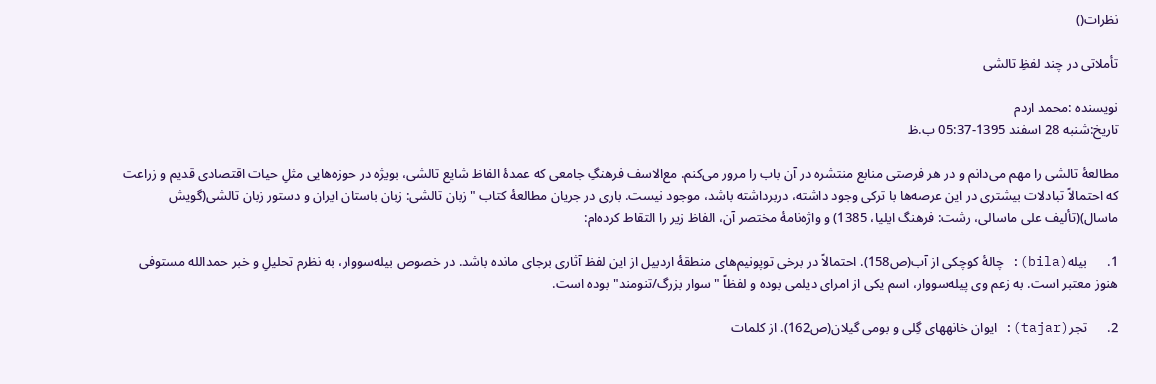نظرات()

تأملاتی در چند لفظِ تالشی

نویسنده :محمد اردم
تاریخ:شنبه 28 اسفند 1395-05:37 ب.ظ

مطالعۀ تالشی را مهم می‌دانم و در هر فرصتی منابع منتشره در آن باب را مرور می‌کنم. مع‌الاسف فرهنگِ جامعی که عمدۀ الفاظ شایع تالشی، بویژه در حوزه‌هایی مثلِ حیات اقتصادی قدیم و زراعت که احتمالاً تبادلات بیشتری در این عرصه‌ها با ترکی وجود داشته، دربرداشته باشد، موجود نیست. باری در جریان مطالعۀ کتاب "زبان تالشی: زبان باستان ایران و دستور زبان تالشی(گویش ماسال)(تألیف علی ماسالی، رشت: فرهنگ ایلیا، 1385) و واژه‌نامۀ مختصر آن، الفاظ زیر را التقاط کرده‌ام:

1.      بیله(bila): چالۀ کوچکی از آب(ص158). احتمالاً در برخی توپونیم‌های منطقۀ اردبیل از این لفظ آثاری برجای مانده باشد. در خصوص بیله‌سووار، به نظرم تحلیلِ و خبر حمدالله مستوفی هنوز معتبر است. به زعم وی پیله‌سووار، اسم یکی از امرای دیلمی بوده و لفظاً "سوار بزرگ/تنومند" بوده است.

2.      تجر(tajar): ایوان خانههای گِلی و بومی گیلان(ص162). از کلمات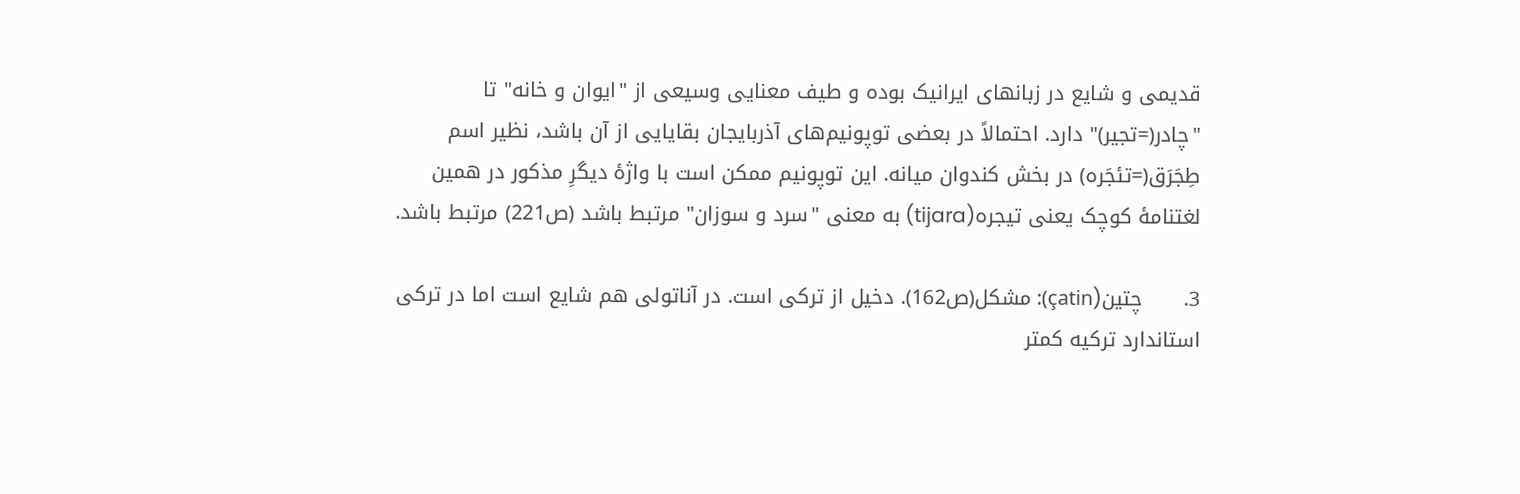قدیمی و شایع در زبانهای ایرانیک بوده و طیف معنایی وسیعی از "ایوان و خانه" تا "چادر(=تجیر)" دارد. احتمالاً در بعضی توپونیم‌های آذربایجان بقایایی از آن باشد، نظیر اسم طِجَرَق(=تئجَره) در بخش کندوان میانه. این توپونیم ممکن است با واژۀ دیگرِ مذکور در همین لغتنامۀ کوچک یعنی تیجره(tijara) به معنی "سرد و سوزان" مرتبط باشد (ص221) مرتبط باشد.

3.      چتین(çatin): مشکل(ص162). دخیل از ترکی است. در آناتولی هم شایع است اما در ترکی استاندارد ترکیه کمتر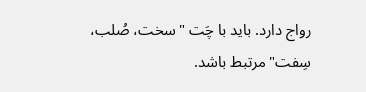رواج دارد. باید با چَت "سخت، صُلب، سِفت" مرتبط باشد.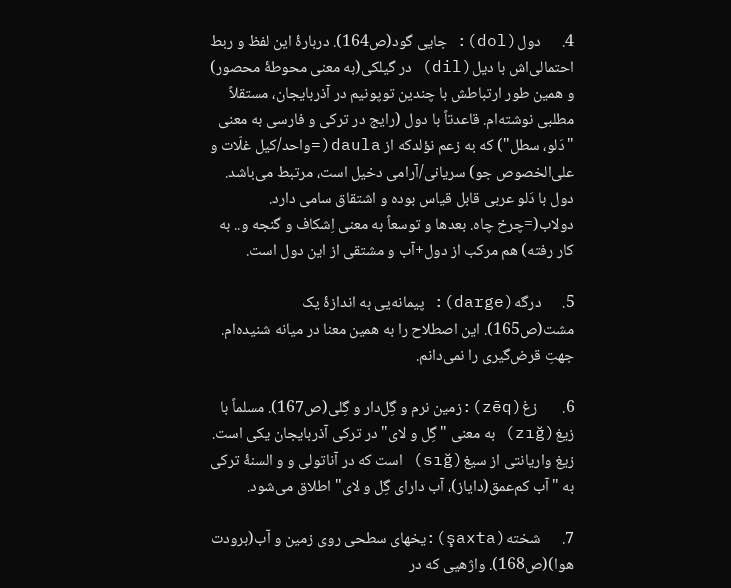4.      دول(dol): جایی گود(ص164). دربارۀ این لفظ و ربط احتمالی‌اش با دیل(dil) در گیلکی(به معنی محوطۀ محصور) و همین طور ارتباطش با چندین توپونیم در آذربایجان، مستقلاً مطلبی نوشته‌ام. قاعدتاً با دول (رایج در ترکی و فارسی به معنی "دَلو، سطل") که به زعم نؤلدکه از daula(=واحد/کیل غلّات و علی‌الخصوص جو) سریانی/آرامی دخیل است، مرتبط می‌باشد. دول با دَلو عربی قابل قیاس بوده و اشتقاق سامی دارد. دولاب(=چرخ چاه. بعدها و توسعاً به معنی اِشکاف و گنجه و.. به کار رفته) هم مرکب از دول+آب و مشتقی از این دول است.

5.      درگه(darge): پیمانه‌یی به اندازۀ یک مشت(ص165). این اصطلاح را به همین معنا در میانه شنیده‌ام. جهتِ قرض‌گیری را نمی‌دانم.

6.       زغ(zēq):زمین نرم و گِل‌دار و گِلی(ص167). مسلماً با زیغ(zığ) به معنی "گِل و لای" در ترکی آذربایجان یکی است. زیغ واریانتی از سیغ(sığ) است که در آناتولی و و السنۀ ترکی به "آب کم‌عمق(دایاز)، آب دارای گِل و لای" اطلاق می‌شود.

7.      شخته(şaxta):یخهای سطحی روی زمین و آب(برودت هوا)(ص168). واژهیی که در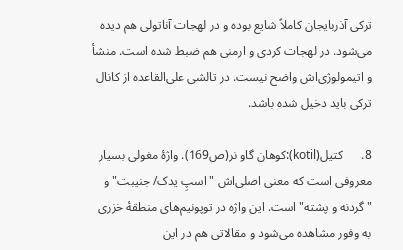ترکی آذربایجان کاملاً شایع بوده و در لهجات آناتولی هم دیده می‌شود. در لهجات کردی و ارمنی هم ضبط شده است. منشأ و اتیمولوژی‌اش واضح نیست. در تالشی علی‌القاعده از کانال ترکی باید دخیل شده باشد.

8.      کتیل(kotil):کوهان گاو نر(ص169). واژۀ مغولی بسیار معروفی است که معنی اصلی‌اش "اسپِ یدک/ جنیبت" و "گردنه و پشته" است. این واژه در توپونیم‌های منطقۀ خزری به وفور مشاهده می‌شود و مقالاتی هم در این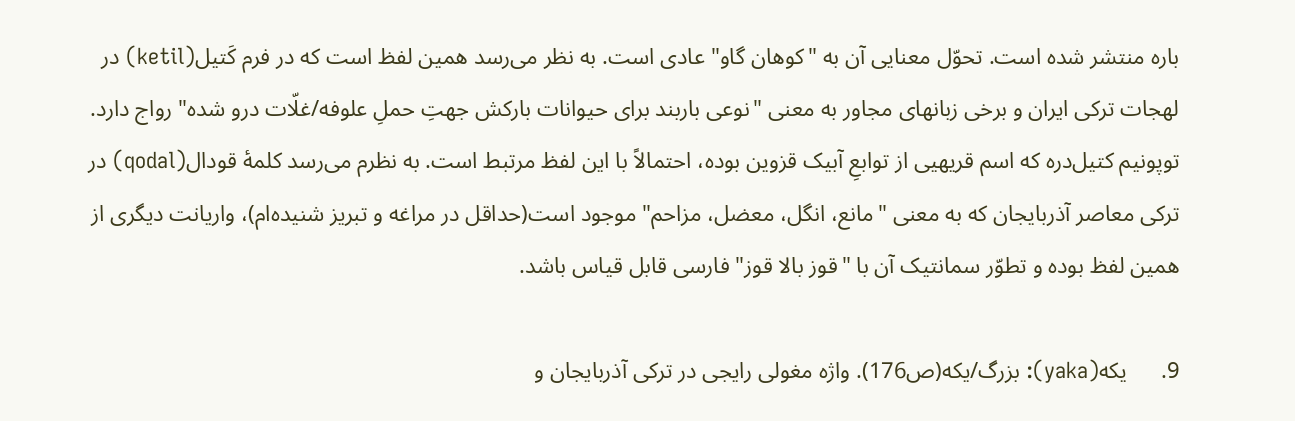باره منتشر شده است. تحوّل معنایی آن به "کوهان گاو" عادی است. به نظر می‌رسد همین لفظ است که در فرم کَتیل(ketil) در لهجات ترکی ایران و برخی زبانهای مجاور به معنی "نوعی باربند برای حیوانات بارکش جهتِ حملِ علوفه/غلّات درو شده" رواج دارد. توپونیم کتیل‌دره که اسم قریهیی از توابعِ آبیک قزوین بوده، احتمالاً با این لفظ مرتبط است. به نظرم می‌رسد کلمۀ قودال(qodal) در ترکی معاصر آذربایجان که به معنی "مانع، انگل، معضل، مزاحم" موجود است(حداقل در مراغه و تبریز شنیده‌ام)، واریانت دیگری از همین لفظ بوده و تطوّر سمانتیک آن با "قوز بالا قوز" فارسی قابل قیاس باشد.

9.      یکه(yaka): بزرگ/یکه(ص176). واژه مغولی رایجی در ترکی آذربایجان و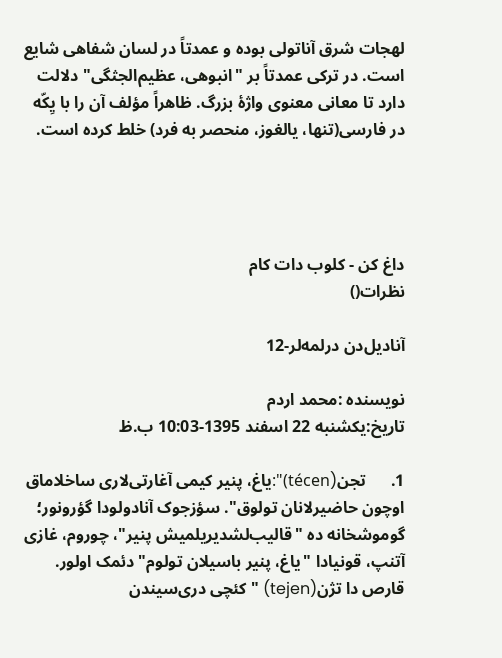لهجات شرق آناتولی بوده و عمدتاً در لسان شفاهی شایع است. در ترکی عمدتاً بر "انبوهی، عظیم‌الجثگی" دلالت دارد تا معانی معنوی واژۀ بزرگ. ظاهراً مؤلف آن را با یِکّه در فارسی(تنها، یالغوز، منحصر به فرد) خلط کرده است.




داغ کن - کلوب دات کام
نظرات()

آنادیل‌دن درلمه‌لر-12

نویسنده :محمد اردم
تاریخ:یکشنبه 22 اسفند 1395-10:03 ب.ظ

1.      تجن(técen)":یاغ، پنیر کیمی آغارتی‌لاری ساخلاماق اوچون حاضیرلانان تولوق". سؤزجوک آنادولودا گؤرونور؛ گوموشخانه ده "قالیب‌لشدیریلمیش پنیر"، چوروم‌، غازی آتنپ، قونیادا "یاغ، پنیر باسیلان تولوم" دئمک اولور. قارص دا تژن(tejen) "کئچی دری‌سیندن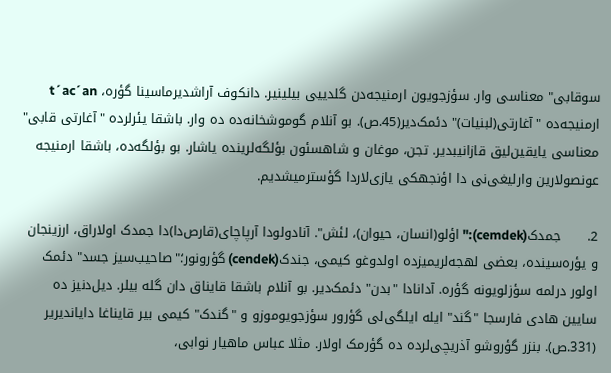سوقابی" معناسی وار. سؤزجویون ارمنیجه‌دن گلدییی بیلینیر. دانکوف آراشدیرماسینا گؤره، t´ac´an ارمنیجه‌ده "آغارتی(لبنیات)" دئمک‌دیر(45.ص). بو آنلام گوموشخانه‌ده ده وار. باشقا یئرلرده "آغارتی قابی" معناسی یایقین‌لیق قازانیبدیر. تجن، موغان و شاهسئون بؤلگه‌لرینده یاشار. بو بؤلگه‌ده، باشقا ارمنیجه عونصولارین وارلیغی‌نی دا اؤنجهکی یازی‌لاردا گؤسترمیشدیم.

2.      جمدک(cemdek):"اؤلو(انسان، حیوان)، لئش". آنادولودا آرپاچای(قارص‌دا)دا جمدک اولاراق، ارزینجان و یؤره‌سینده، بعضی لهجه‌لریمیزده اولدوغو کیمی، جندک(cendek) گؤرونور؛"صاحیب‌سیز جسد" دئمک اولور درلمه سؤزلویونه گؤره. آدانادا "بدن" دئمک‌دیر. بو آنلام باشقا قایناق دان گله بیلر. دیل‌دنیز ده  سایین هادی فارسجا "گند" ایله ایلگی‌لی گؤرور سؤزجویوموزو و "گندک" کیمی بیر قایناغا دایاندیریر (331.ص). بنزر گؤروشو آذریچی‌لرده ده گؤرمک اولار. مثلا عباس ماهیار نوابی،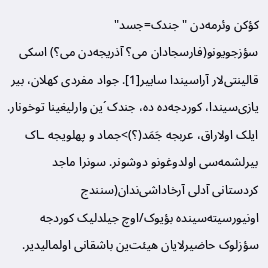کؤکن وئرمه‌دن "جندک=جسد" سؤزجویونو(فارسجادان می؟ آذریجه‌دن می؟) اسکی قالینتی‌لار آراسیندا ساییر[1]. جواد مفردی کهلان، بیر یازی‌سیندا، کوردجه‌ده ده، جندک´ین وارلیغینا توخونار. ایلک اولاراق، عربجه جَمَد(؟)>جماد و پهلویجه ـاک بیرلشمه‌سی اولدوغونو دوشونر. سونرا ماجد کردستانی آدلی آرخاداشی‌ندان(سنندج اونیورسیته‌سینده بؤیوک/اوچ جیلدلیک کوردجه سؤزلوک حاضیرلایان هیئت‌ین باشقانی اولمالیدیر.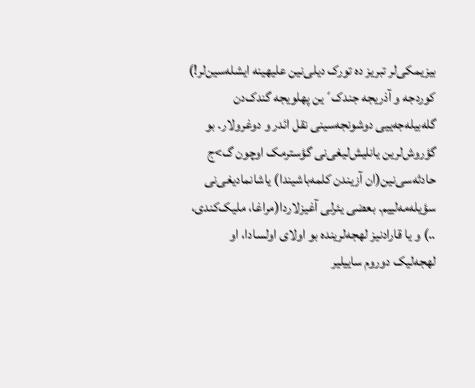بیزیمکی‌لر تبریز ده تورک دیلی‌نین علیهینه ایشله‌سین‌لر!) کوردجه و آذریجه جندک´ین پهلویجه گندک‌دن گله‌بیله‌جه‌ییی دوشونجه‌سینی نقل ائدر و دوغرولار. بو گؤروش‌لرین یانلیش‌لیغی‌نی گؤسترمک اوچون گ>ج حادثه‌سی‌نین(ان آزیندن کلمه‌باشیندا) یاشانمادیغی‌نی سؤیله‌مه‌لییم. بعضی یئرلی آغیزلاردا(مراغا، ملیک‌کندی، ..) و یا قارادنیز لهجه‌لرینده بو اولای اولسادا، او لهجه‌لیک دوروم ساییلیر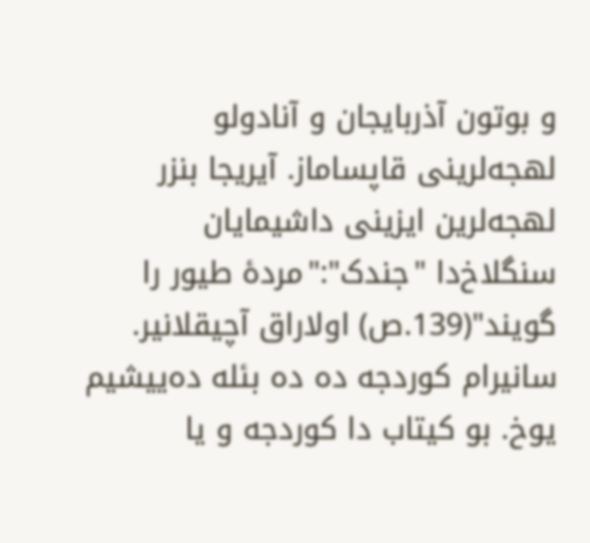و بوتون آذربایجان و آنادولو لهجه‌لرینی قاپساماز. آیریجا بنزر لهجه‌لرین ایزینی داشیمایان سنگلاخ‌دا "جندک":"مردۀ طیور را گویند"(139.ص) اولاراق آچیقلانیر. سانیرام کوردجه ده ده بئله ده‌ییشیم یوخ. بو کیتاب دا کوردجه و یا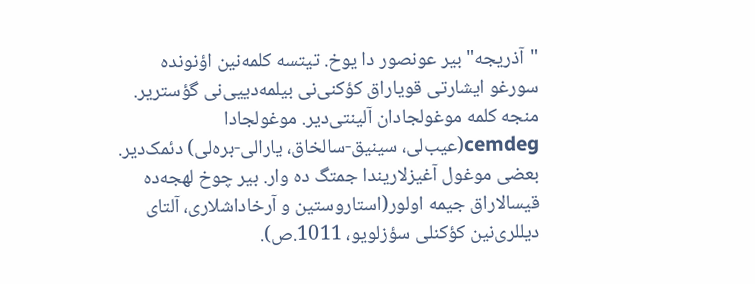"آذریجه" بیر عونصور دا یوخ. تیتسه کلمه‌نین اؤنونده سورغو ایشارتی قویاراق کؤکنی‌نی بیلمه‌دییی‌نی گؤستریر. منجه کلمه موغولجادان آلینتی‌دیر. موغولجادا cemdeg(عیب‌لی، سینیق-سالخاق، یارالی-بره‌لی) دئمک‌دیر. بعضی موغول آغیزلاریندا جمتگ ده وار. بیر چوخ لهجه‌ده قیسالاراق جیمه اولور(استاروستین و آرخاداشلاری، آلتای دیللری‌نین کؤکنلی سؤزلویو، 1011.ص).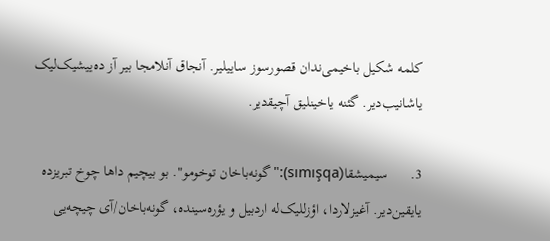کلمه شکیل باخیمی‌ندان قصورسوز ساییلیر. آنجاق آنلامجا بیر آز ده‌ییشیک‌لیک یاشانیب‌دیر. گئنه یاخینلیق آچیق‍‌دیر.

3.      سیمیشقا(sımışqa):"گونه‌باخان توخومو". بو بیچیم داها چوخ تبریزده یایقین‌دیر. آغیزلاردا، اؤزللیک‌له اردبیل و یؤره‌سینده، گونه‌باخان/آی چیچه‌یی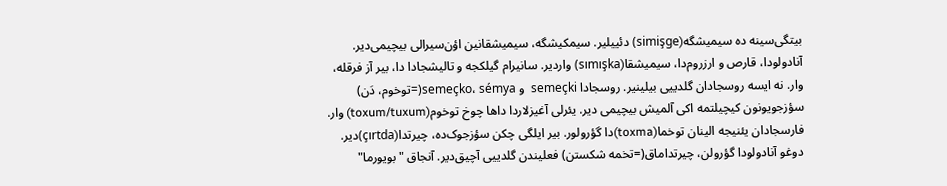بیتگی‌سینه ده سیمیشگه(simişge) دئییلیر. سیمکیشگه، سیمیشقانین اؤن‌سیرالی بیچیمی‌دیر. آنادولودا، قارص و ارزروم‌دا، سیمیشقا(sımışka) واردیر. سانیرام گیلکجه و تالیشجادا دا، بیر آز فرقله، وار. نه ایسه روسجادان گلدییی بیلینیر. روسجادا semeçki  و semeçko، sémya(=توخوم، دَن) سؤزجویونون کیچیلتمه اکی آلمیش بیچیمی دیر. یئرلی آغیزلاردا داها چوخ توخوم(toxum/tuxum) وار. فارسجادان یئنیجه الینان توخما(toxma)دا گؤرولور. بیر ایلگی چکن سؤزجوک‌ده، چیرتدا(çırtda)دیر. دوغو آنادولودا گؤرولن، چیرتداماق(=تخمه شکستن) فعلیندن گلدییی آچیق‌دیر. آنجاق "بویورما"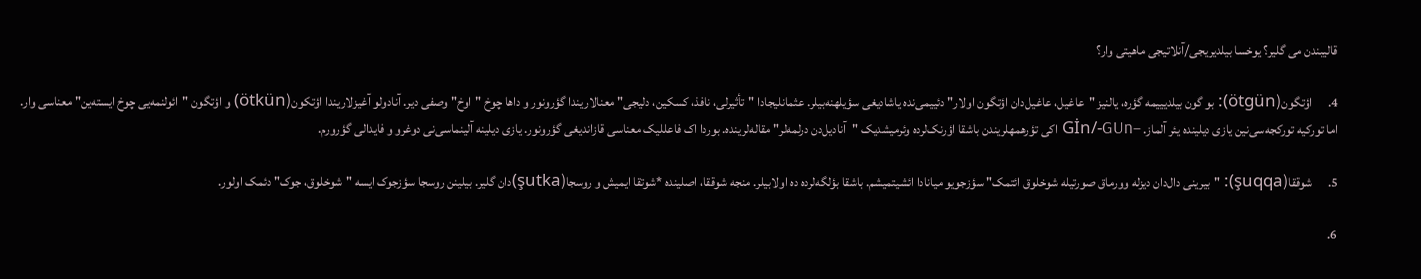قالیبندن می گلیر؟ یوخسا بیلدیریجی/آنلاتیجی ماهیتی وار؟

4.      اؤتگون(ötgün): بو گون بیلدیییمه گؤره، یالنیز "عاغیل، عاغیل‌دان اؤتگون اولار" دئییمی‌نده یاشادیغی سؤیلهنه‌بیلر. عثمانلیجادا "تأثیرلی، نافذ، کسکین، دلیجی" معنالاریندا گؤرونور و داها چوخ "اوخ" وصفی دیر. آنادولو آغیزلاریندا اؤتکون(ötkün) و اؤتگون "ائولنمه‌یی چوخ ایسته‌ین" معناسی وار. اما تورکیه تورکجه‌سی‌نین یازی دیلینده یئر آلماز. –Gİn/-GUn اکی تؤرهمهلریندن باشقا اؤرنک‌لرده وئرمیشدیک "آنادیل‌دن درلمه‌لر" مقاله‌لرینده. بوردا اک فاعللیک معناسی قازاندیغی گؤرونور. یازی دیلینه آلینماسی‌نی دوغرو و فایدالی گؤرورم.

5.      شوققا(şuqqa): "بیرینی دال‌دان دیزله وورماق صورتیله شوخلوق ائتمک" سؤزجویو میانادا ائشیتمیشم. باشقا بؤلگه‌لرده ده اولابیلر. منجه شوققا، اصلینده *شوتقا ایمیش و روسجا(şutka)دان گلیر. بیلینن روسجا سؤزجوک ایسه "شوخلوق، جوک" دئمک اولور.

6.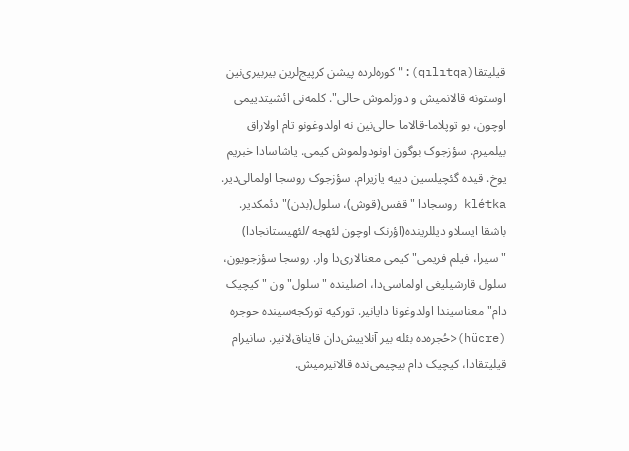قیلیتقا(qılıtqa):"کوره‌لرده پیشن کرپیج‌لرین بیربیری‌نین اوستونه قالانمیش و دوزلموش حالی". کلمه‌نی ائشیتدییمی اوچون، بو توپلاما-قالاما حالی‌نین نه اولدوغونو تام اولاراق بیلمیرم. سؤزجوک بوگون اونودولموش کیمی. یاشاسادا خبریم یوخ. قیده گئچیلسین دییه یازیرام. سؤزجوک روسجا اولمالی‌دیر. klétka روسجادا "قفس(قوش)، سلول(بدن)" دئمکدیر. باشقا ایسلاو دیللرینده(اؤرنک اوچون لئهجه /لئهیستانجادا) "سیرا، فیلم فریمی" کیمی معنالاری‌دا وار. روسجا سؤزجویون، سلول قارشیلیغی اولماسی‌دا، اصلینده "سلول"ون "کیچیک دام" معناسیندا اولدوغونا دایانیر. تورکیه تورکجه‌سینده حوجره (hücre)<حُجره‌ده بئله بیر آنلاییش‌دان قایناق‌لانیر. سانیرام قیلیتقادا، کیچیک دام بیچیمی‌نده قالانیرمیش.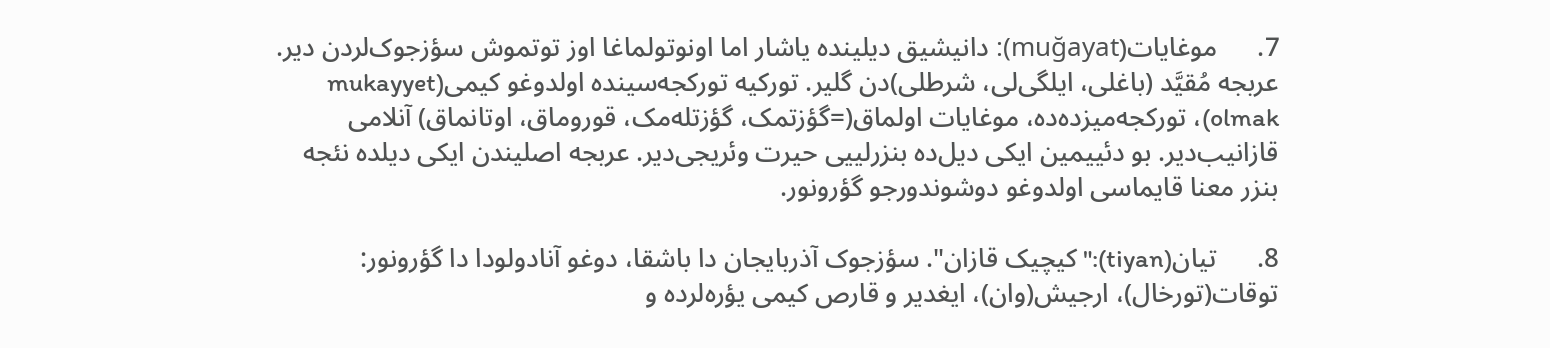7.      موغایات(muğayat): دانیشیق دیلینده یاشار اما اونوتولماغا اوز توتموش سؤزجوک‌لردن دیر. عربجه مُقیَّد (باغلی، ایلگی‌لی، شرطلی)دن گلیر. تورکیه تورکجه‌سینده اولدوغو کیمی(mukayyet olmak)، تورکجه‌میزده‌ده، موغایات اولماق(=گؤزتمک، گؤزتله‌مک، قوروماق، اوتانماق) آنلامی قازانیب‌دیر. بو دئییمین ایکی دیل‌ده بنزرلییی حیرت وئریجی‌دیر. عربجه اصلیندن ایکی دیلده نئجه بنزر معنا قایماسی اولدوغو دوشوندورجو گؤرونور.

8.      تیان(tiyan):"کیچیک قازان". سؤزجوک آذربایجان دا باشقا، دوغو آنادولودا دا گؤرونور: توقات(تورخال)، ارجیش(وان)، ایغدیر و قارص کیمی یؤره‌لرده و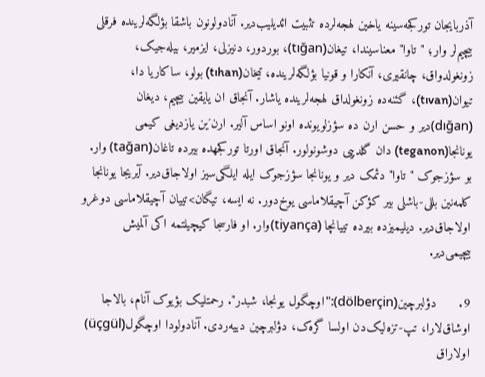آذربایجان تورکجه‌سینه یاخین لهجه‌لرده تثبیت ائدیلیب‌دیر. آنادولونون باشقا بؤلگه‌لرینده فرقلی بیچیم‌لر وار؛ "تاوا" معناسیندا، تیغان(tığan)، بوردور، دنیزلی، ایزمیر، بیله‌جیک، زونغولدواق، چانقیری، آنکارا و قونیا بؤلگه‌لرینده، تیخان(tıhan) بولو، ساکاریا دا، تیوان(tıvan)، گئنه‌ده زونغولداق لهجه‌لرینده یاشار. آنجاق ان یایقین بیچیم، دیغان (dığan)دیر و حسن ارن ده سؤزلویونده اونو اساس آلیر. ارن´ین یازدیغی کیمی یونانجا(teganon) دان گلدییی دوشونولور. آنجاق اورتا تورکجهده بیرده تاغان(tağan) وار. بو سؤزجوک "تاوا" دئمک دیر و یونانجا سؤزجوک ایله ایلگی‌سیز اولاجاق‌دیر. آیریجا یونانجا کلمه‌نین بللی-باشلی بیر کؤکن آچیقلاماسی یوخ‌دور. نه ایسه، تیگان>تییان آچیقلاماسی دوغرو اولاجاق‌دیر. دیلیمیزده بیرده تییانچا (tiyança)وار. او فارسجا کیچیلتمه اکی آلمیش بیچیمی‌دیر.

9.      دؤلبرچین(dölberçin):"اوچگول یونجا، شبدر". رحمتلیک بؤیوک آنام، بالاجا اوشاق‌لارا، تپ-تزه‌لیک‌دن اولسا گره‌ک، دؤلبرچین دییه‌ردی. آنادولودا اوچگول(üçgül) اولاراق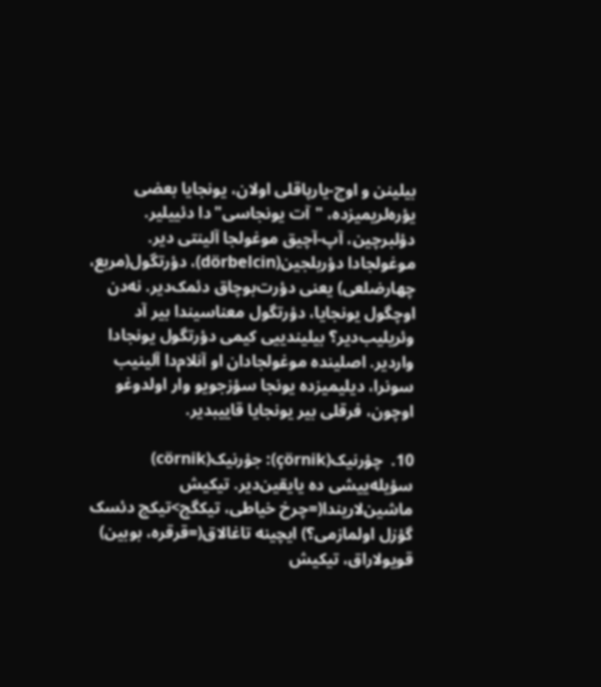بیلینن و اوچ-یارپاقلی اولان، یونجایا بعضی یؤره‌لریمیزده، "آت یونجاسی"دا دئییلیر. دؤلبرچین، آپ-آچیق موغولجا آلینتی دیر. موغولجادا دؤربلجین(dörbelcin)، دؤرتگول(مربع، چهارضلعی) یعنی دؤرت‌بوچاق دئمک‌دیر. نه‌دن اوچگول یونجایا، دؤرتگول معناسیندا بیر آد وئریلیب‌دیر؟ بیلیندییی کیمی دؤرتگول یونجادا واردیر. اصلینده موغولجادان او آنلام‌دا آلینیب سونرا، دیلیمیزده یونجا سؤزجویو وار اولدوغو اوچون، فرقلی بیر یونجایا قاییبدیر.

10.  چؤرنیک(çörnik): جؤرنیک(cörnik) سؤیله‌ییشی ده یایقین‌دیر. تیکیش ماشین‌لاریندا(=چرخ خیاطی، تیکگج>تیکج دئسک گؤزل اولمازمی؟) ایچینه تاغالاق(=قرقره، بوبین) قویولاراق، تیکیش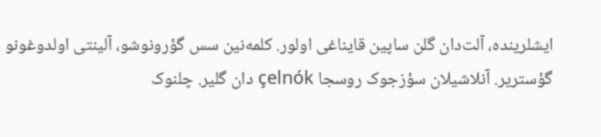ایشلرینده، آلت‌دان گلن ساپین قایناغی اولور. کلمه‌نین سس گؤرونوشو، آلینتی اولدوغونو گؤستریر. آنلاشیلان سؤزجوک روسجا çelnók دان گلیر. چلنوک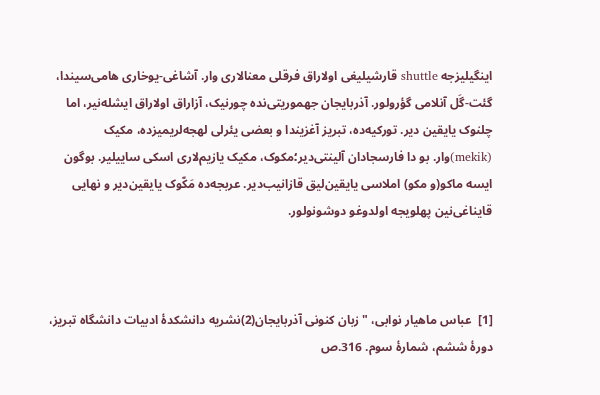اینگیلیزجه shuttle قارشیلیغی اولاراق فرقلی معنالاری وار. آشاغی-یوخاری هامی‌سیندا، گئت-گَل آنلامی گؤرولور. آذربایجان جهموریتی‌نده چورنیک، آزاراق اولاراق ایشله‌نیر، اما چلنوک یایقین دیر. تورکیه‌ده، تبریز آغزیندا و بعضی یئرلی لهجه‌لریمیزده، مکیک (mekik)وار. بو دا فارسجادان آلینتی‌دیر؛مکوک، مکیک یازیم‌لاری اسکی ساییلیر. بوگون ایسه ماکو(و مکو) املاسی یایقین‌لیق قازانیب‌دیر. عربجه‌ده مَکّوک یایقین‌دیر و نهایی قایناغی‌نین پهلویجه اولدوغو دوشونولور.



[1]  عباس ماهیار نوابی، "زبان کنونی آذربایجان(2)نشریه دانشکدۀ ادبیات دانشگاه تبریز، دورۀ ششم، شمارۀ سوم. 316.ص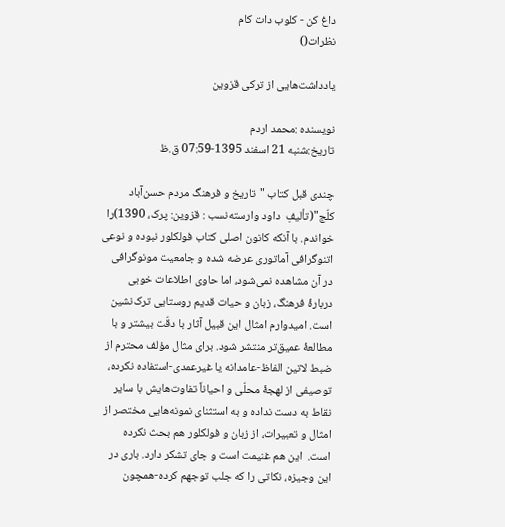داغ کن - کلوب دات کام
نظرات()

یادداشت‌هایی از ترکی قزوین

نویسنده :محمد اردم
تاریخ:شنبه 21 اسفند 1395-07:59 ق.ظ

چندی قبل کتاب "تاریخ و فرهنگ مردم حسن‌آباد کلّج"(تألیفِ  داود وارسته‌نسب : قزوین: پرک، 1390)را خواندم. با آنکه کانون اصلی کتاب فولکلور نبوده و نوعی اتنوگرافی آماتوری عرضه شده و جامعیت مونوگرافی در آن مشاهده نمی‌شود، اما حاوی اطلاعات خوبی دربارۀ فرهنگ، زبان و حیات قدیم روستایی ترک‌نشین است. امیدوارم امثال این قبیل آثار با دقّت بیشتر و با مطالعۀ عمیق‌تر منتشر شود. برای مثال مؤلف محترم از ضبط لاتین الفاظ-عامدانه یا غیرعمدی-استفاده نکرده، توصیفی از لهجۀ محلّی و احیاناً تفاوت‌هایش با سایر نقاط به دست نداده و به استثنای نمونه‌هایی مختصر از امثال و تعبیرات، از زبان و فولکلور هم بحث نکرده است.  این هم غنیمت است و جای تشکر دارد. باری در این وجیزه، نکاتی را که جلب توجهم کرده-همچون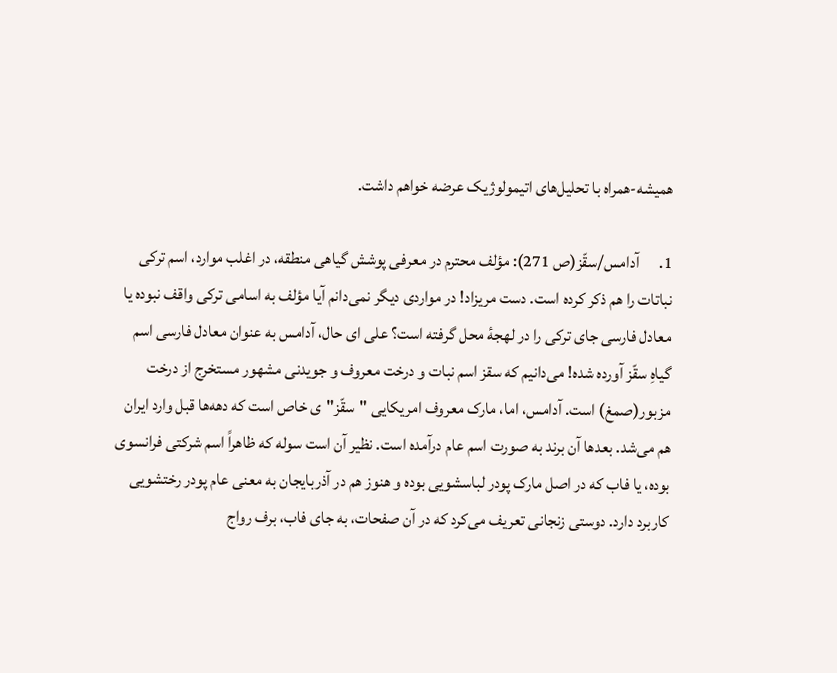همیشه-همراه با تحلیل‌های اتیمولوژیک عرضه خواهم داشت.

1.      آدامس/سقّز(ص 271): مؤلف محترم در معرفی پوشش گیاهی منطقه، در اغلب موارد، اسم ترکی نباتات را هم ذکر کرده است. دست مریزاد! در مواردی دیگر نمی‌دانم آیا مؤلف به اسامی ترکی واقف نبوده یا معادل فارسی جای ترکی را در لهجۀ محل گرفته است؟ علی ای حال، آدامس به عنوان معادل فارسی اسم گیاهِ سقّز آورده شده! می‌دانیم که سقز اسم نبات و درخت معروف و جویدنی مشهور مستخرج از درخت مزبور(صمغ) است. آدامس، اما، مارک معروف امریکایی "سقّز"ی خاص است که دهه‌ها قبل وارد ایران هم می‌شد. بعدها آن برند به صورت اسم عام درآمده است. نظیر آن است سوله که ظاهراً اسم شرکتی فرانسوی بوده، یا فاب که در اصل مارک پودر لباسشویی بوده و هنوز هم در آذربایجان به معنی عام پودر رختشویی کاربرد دارد. دوستی زنجانی تعریف می‌کرد که در آن صفحات، به جای فاب، برف رواج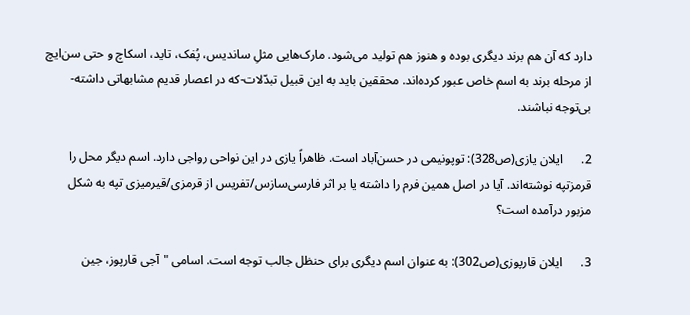دارد که آن هم برند دیگری بوده و هنوز هم تولید می‌شود. مارک‌هایی مثلِ ساندیس، پُفک، تاید، اسکاچ و حتی سن‌ایچ از مرحله برند به اسم خاص عبور کرده‌اند. محققین باید به این قبیل تبدّلات-که در اعصار قدیم مشابهاتی داشته-بی‌توجه نباشند.

2.      ایلان یازی(ص328): توپونیمی در حسن‌آباد است. ظاهراً یازی در این نواحی رواجی دارد. اسم دیگر محل را قرمزتپه نوشته‌اند. آیا در اصل همین فرم را داشته یا بر اثر فارسی‌سازس/تفریس از قرمزی/قیرمیزی تپه به شکل مزبور درآمده است؟

3.      ایلان قارپوزی(ص302): به عنوان اسم دیگری برای حنظل جالب توجه است. اسامی "آجی قارپوز، جین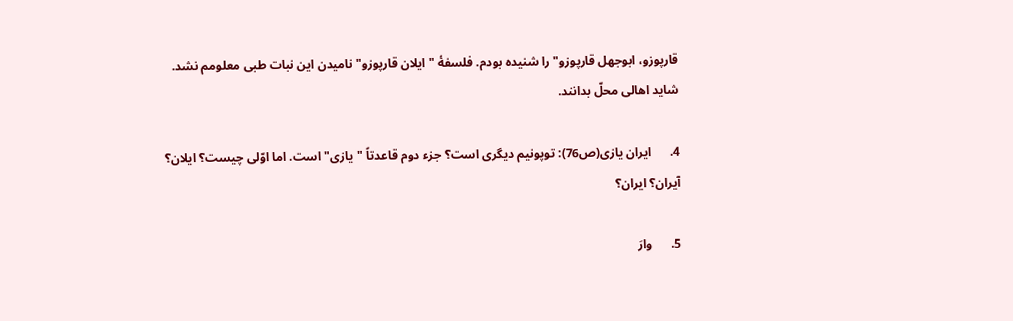قارپوزو، ابوجهل قارپوزو" را شنیده‌ بودم. فلسفۀ "ایلان قارپوزو" نامیدن این نبات طبی معلومم نشد. شاید اهالی محلّ بدانند.

4.      ایران یازی(ص76): توپونیم دیگری است؟ جزء دوم قاعدتاً "یازی" است. اما اوّلی چیست؟ ایلان؟ آیران؟ ایران؟

5.      وارَ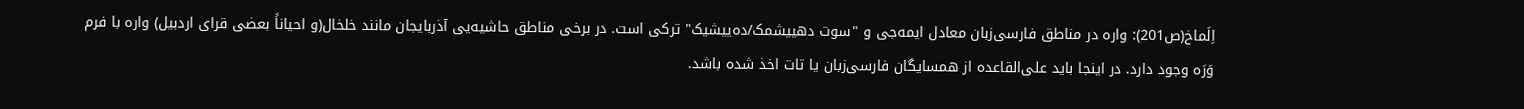اِلَماخ(ص201): واره در مناطق فارسی‌زبان معادل ایمه‌جی و "سوت دهییشمک/ده‌ییشیک" ترکی است. در برخی مناطق حاشیه‌یی آذربایجان مانند خلخال(و احیاناً بعضی قرای اردبیل) واره با فرم وَرَه وجود دارد. در اینجا باید علی‌القاعده از همسایگان فارسی‌زبان یا تات اخذ شده باشد.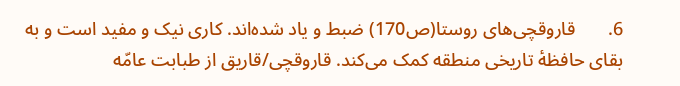6.       قاروقچی‌های روستا(ص170) ضبط و یاد شده‌اند. کاری نیک و مفید است و به بقای حافظۀ تاریخی منطقه کمک می‌کند. قاروقچی/قاریق از طبابت عامّه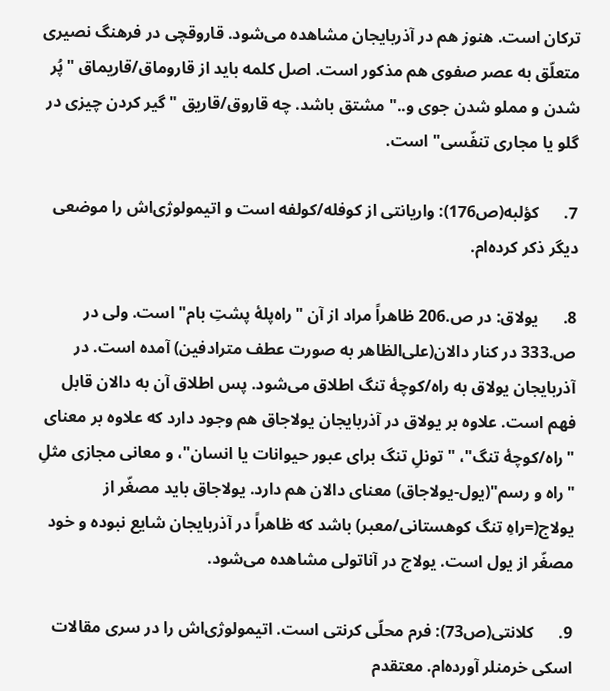ترکان است. هنوز هم در آذربایجان مشاهده می‌شود. قاروقچی در فرهنگ نصیری متعلّق به عصر صفوی هم مذکور است. اصل کلمه باید از قاروماق/قاریماق "پُر شدن و مملو شدن جوی و.." مشتق باشد. چه قاروق/قاریق "گیر کردن چیزی در گلو یا مجاری تنفّسی" است.

7.      کؤلبه(ص176): واریانتی از کوفله/کولفه است و اتیمولوژی‌اش را موضعی دیگر ذکر کرده‌ام.

8.      یولاق: در ص.206 ظاهراً مراد از آن "راه‌پلۀ پشتِ بام" است. ولی در ص.333 در کنار دالان(علی‌الظاهر به صورت عطف مترادفین) آمده است. در آذربایجان یولاق به راه/کوچۀ تنگ اطلاق می‌شود. پس اطلاق آن به دالان قابل فهم است. علاوه بر یولاق در آذربایجان یولاجاق هم وجود دارد که علاوه بر معنای "راه/کوچۀ تنگ"، "تونلِ تنگ برای عبور حیوانات یا انسان"، و معانی مجازی مثلِ "راه و رسم"(یول-یولاجاق) معنای دالان هم دارد. یولاجاق باید مصغّر از یولاج(=راهِ تنگ کوهستانی/معبر) باشد که ظاهراً در آذربایجان شایع نبوده و خود مصغّر از یول است. یولاج در آناتولی مشاهده می‌شود.

9.      کلانتی(ص73): فرم محلّی کرنتی است. اتیمولوژی‌اش را در سری مقالات اسکی خرمنلر آورده‌ام. معتقدم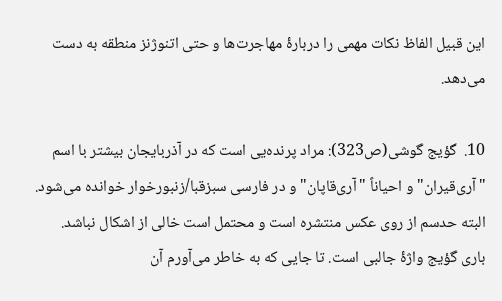این قبیل الفاظ نکات مهمی را دربارۀ مهاجرت‌ها و حتی اتنوژنز منطقه به دست می‌دهد.

10.  گؤیج گوشی(ص323): مراد پرنده‌یی است که در آذربایجان بیشتر با اسم  "آری‌قیران" و احیاناً "آری‌قاپان" و در فارسی سبزقبا/زنبورخوار خوانده می‌شود. البته حدسم از روی عکس منتشره است و محتمل است خالی از اشکال نباشد. باری گؤیج واژۀ جالبی است. تا جایی که به خاطر می‌آورم آن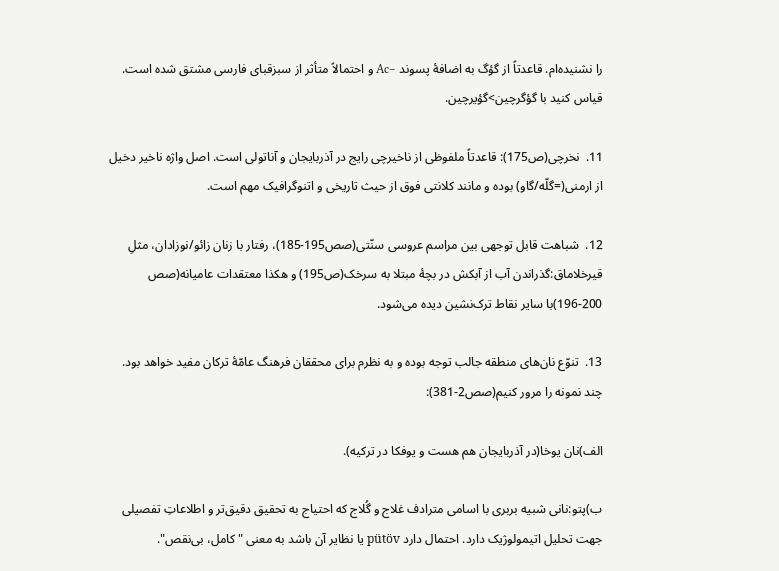را نشنیده‌ام. قاعدتاً از گؤگ به اضافۀ پسوند –Ac و احتمالاً متأثر از سبزقبای فارسی مشتق شده است. قیاس کنید با گؤگرچین>گؤیرچین.

11.  نخرچی(ص175): قاعدتاً ملفوظی از ناخیرچی رایج در آذربایجان و آناتولی است. اصل واژه ناخیر دخیل از ارمنی(=گلّه/گاو) بوده و مانند کلانتی فوق از حیث تاریخی و اتنوگرافیک مهم است.

12.  شباهت قابل توجهی بین مراسم عروسی سنّتی(صص195-185)، رفتار با زنان زائو/نوزادان، مثلِ قیرخلاماق:گذراندن آب از آبکش در بچۀ مبتلا به سرخک(ص195) و هکذا معتقدات عامیانه(صص 200-196)با سایر نقاط ترک‌نشین دیده می‌شود.

13.  تنوّع نان‌های منطقه جالب توجه بوده و به نظرم برای محققان فرهنگ عامّۀ ترکان مفید خواهد بود. چند نمونه را مرور کنیم(صص2-381):

الف)نان یوخا(در آذربایجان هم هست و یوفکا در ترکیه).

ب)پتو:نانی شبیه بربری با اسامی مترادف غلاج و گُلاج که احتیاج به تحقیق دقیق‌تر و اطلاعاتِ تفصیلی جهت تحلیل اتیمولوژیک دارد. احتمال دارد pütöv یا نظایر آن باشد به معنی "کامل، بی‌نقص".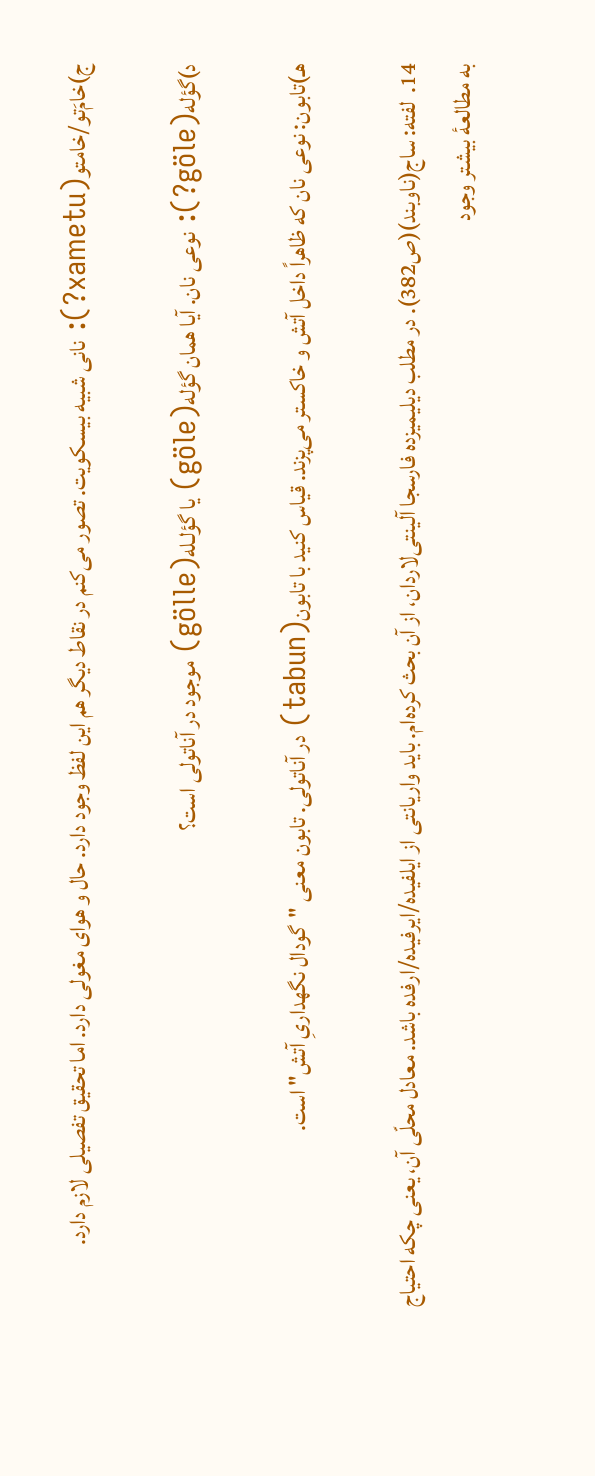ج)خامَ‌تو/خامتو(xametu?): نانی شبیه بیسکویت. تصور می‌کنم در نقاط دیگر هم این لفظ وجود دارد. حال و هوای مغولی دارد. اما تحقیق تفصیلی لازم دارد.

د)گؤله(göle?): نوعی نان. آیا همان‌ گؤله(göle) یا گؤلـله(gölle) موجود در آناتولی است؟

هـ)تابون: نوعی نان که ظاهراً داخل آتش و خاکستر می‌پزند. قیاس کنید با تابون(tabun) در آناتولی. تابون معنی "گودال نگهداریِ آتش" است.

14.  لفته: ساج(ناوبند)(ص382). در مطلب دیلیمیزده فارسجا آلینتی‌لاردان، از آن بحث کرده‌ام. باید واریانتی از ایلفیده/ایرفیده/ارفده باشد. معادل محلّی آن، یعنی چکه احتیاج به مطالعۀ بیشتر وجود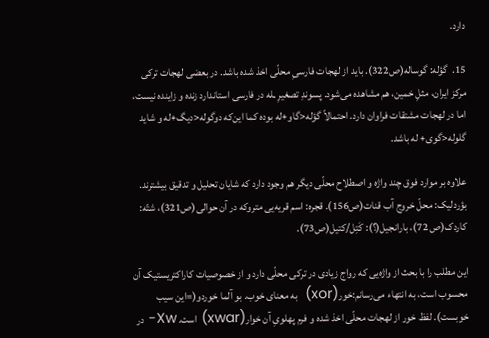دارد.

15.  گؤله: گوساله(ص322). باید از لهجات فارسیِ محلّی اخذ شده باشد. در بعضی لهجات ترکی مرکز ایران، مثلِ خمین، هم مشاهده می‌شود. پسوندِ تصغیرِ ـله در فارسی استاندارد زنده و زاینده نیست، اما در لهجات مشتقات فراوان دارد. احتمالاً گؤله<گاو+له بوده کما این‌که دوگوله<دیگ+له و شاید گلوله<گوی+ له باشد.

علاوه بر موارد فوق چند واژه و اصطلاح محلّی دیگر هم وجود دارد که شایان تحلیل و تدقیق بیشترند. بؤردلیک: محلّ خروج آب قنات(ص156). قجره: اسم قریه‌یی متروکه در آن حوالی(ص321)، شتّه: کاردک(ص 72)، بارانجیل(؟): کَتِل/کتیل(ص73).

این مطلب را با بحث از واژه‌یی که رواج زیادی در ترکی محلّی دارد و از خصوصیات کاراکتریستیک آن محسوب است، به انتهاء می‌رسانم:خور(xor)  به معنای خوب. بو آلما خوردو(=این سیب خوبست). لفظ خور از لهجات محلّی اخذ شده و فرم پهلویِ آن خوار(xwar) است. Xw- در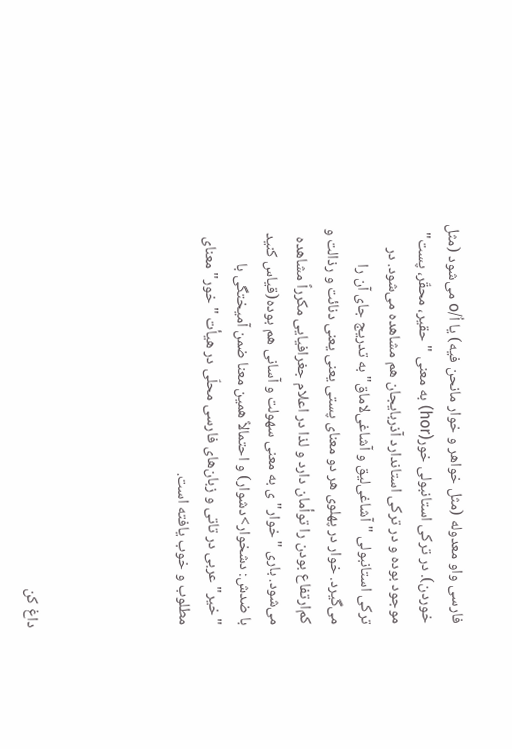فارسی واو معدوله (مثل خواهر و خوار مانحن فیه) یا اُ/o می‌شود (مثل خوردن). در ترکی استانبولی خور(hor) به معنی "حقیر، محقّر، پست" موجود بوده و در ترکی استاندارد آذربایجان هم مشاهده می‌شود. در ترکی استانبولی "آشاغی‌لیق و آشاغی‌لاماق" به تدریج جای آن را می‌گیرد. خوار در پهلوی هر دو معنای پستی یعنی یعنی دنائت و رذالت و کم‌ارتفاع بودن را توأمان دارد و لذا در اعلام جغرافیایی مکرراً مشاهده می‌شود. باری "خوار"ی به معنی سهولت و آسانی هم بوده(قیاس کنید با ضدش: دشخوار>دشوار) و احتمالاً همین معنا ضمن آمیختگی با "خیر" عربی در تاتی و زبان‌های فارسی محلّی در هیأت "خور" معنای مطلوب و خوب یافته است.




داغ کن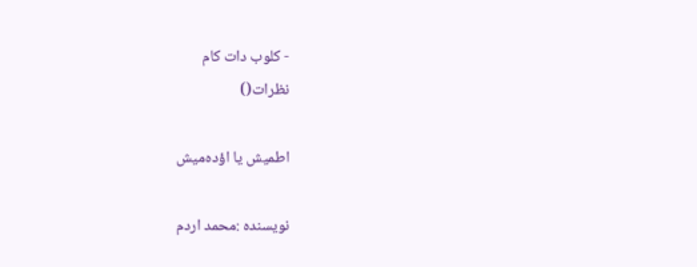- کلوب دات کام
نظرات()

اطمیش یا اؤده‌میش

نویسنده :محمد اردم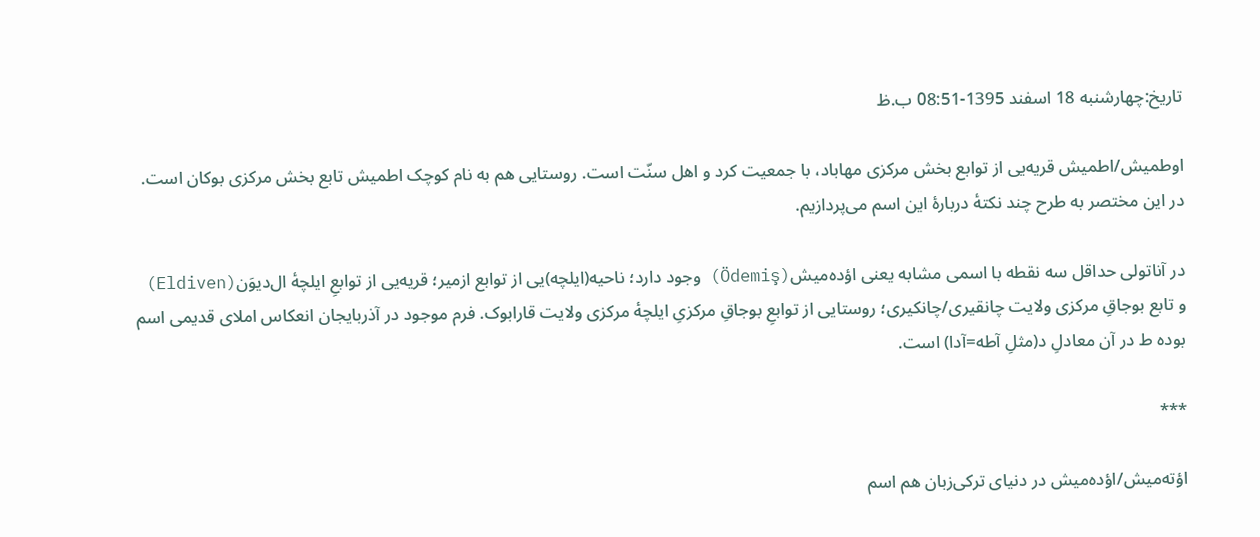تاریخ:چهارشنبه 18 اسفند 1395-08:51 ب.ظ

اوطمیش/اطمیش قریه‌یی از توابع بخش مرکزی مهاباد، با جمعیت کرد و اهل سنّت است. روستایی هم به نام کوچک اطمیش تابع بخش مرکزی بوکان است. در این مختصر به طرح چند نکتۀ دربارۀ این اسم می‌پردازیم.

در آناتولی حداقل سه نقطه با اسمی مشابه یعنی اؤده‌میش(Ödemiş) وجود دارد؛ ناحیه(ایلچه)یی از توابع ازمیر؛ قریه‌یی از توابعِ ایلچۀ ال‌دیوَن(Eldiven) و تابع بوجاقِ مرکزی ولایت چانقیری/چانکیری؛ روستایی از توابعِ بوجاقِ مرکزیِ ایلچۀ مرکزی ولایت قارابوک. فرم موجود در آذربایجان انعکاس املای قدیمی اسم بوده ط در آن معادلِ د(مثلِ آطه=آدا) است.

***

اؤته‌میش/اؤده‌میش در دنیای ترکی‌زبان هم اسم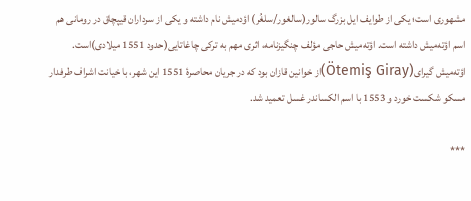مشهوری است؛ یکی از طوایف ایل بزرگ سالور(سالغور/سلغُر) اؤدمیش نام داشته و یکی از سرداران قیپچاق در رومانی هم اسم اؤته‌میش داشته است. اؤته‌میش حاجی مؤلف چنگیزنامه، اثری مهم به ترکی چاغاتایی(حدود 1551 میلادی)است. اؤته‌میش گیرای(Ötemiş Giray)از خوانین قازان بود که در جریان محاصرۀ 1551 این شهر، با خیانت اشراف طرفدار مسکو شکست خورد و 1553 با اسم الکساندر غسل تعمید شد.

***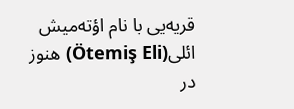قریه‌یی با نام اؤته‌میش ائلی(Ötemiş Eli) هنوز در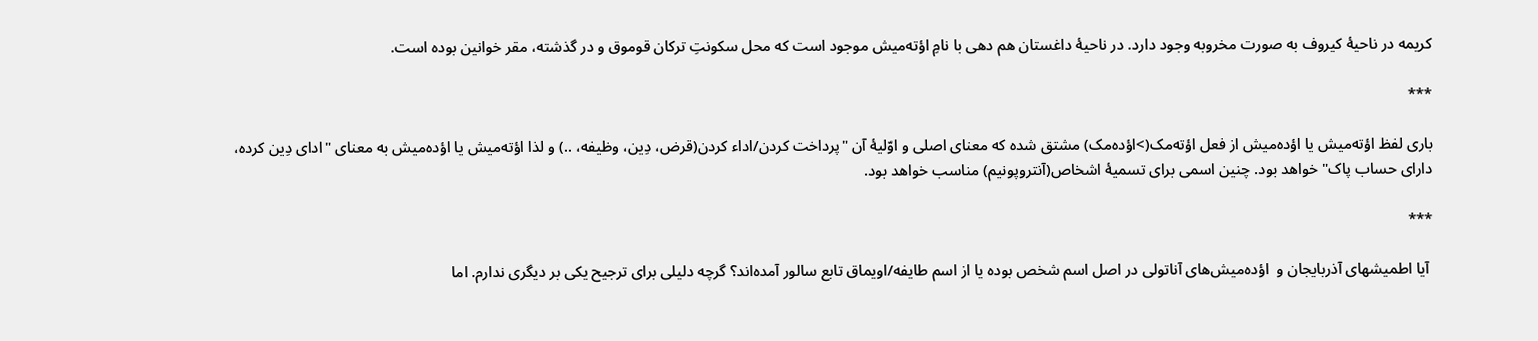کریمه در ناحیۀ کیروف به صورت مخروبه وجود دارد. در ناحیۀ داغستان هم دهی با نامِ اؤته‌میش موجود است که محل سکونتِ ترکان قوموق و در گذشته، مقر خوانین بوده است.

***

باری لفظ اؤته‌میش یا اؤده‌میش از فعل اؤته‌مک(>اؤده‌مک) مشتق شده که معنای اصلی و اوّلیۀ آن "پرداخت کردن/اداء کردن(قرض، دِین، وظیفه، ..) و لذا اؤته‌میش یا اؤده‌میش به معنای "ادای دِین کرده، دارای حساب پاک" خواهد بود. چنین اسمی برای تسمیۀ اشخاص(آنتروپونیم) مناسب خواهد بود.

***

 آیا اطمیشهای آذربایجان و  اؤده‌میش‌های آناتولی در اصل اسم شخص بوده یا از اسم طایفه/اویماق تابع سالور آمده‌اند؟ گرچه دلیلی برای ترجیح یکی بر دیگری ندارم. اما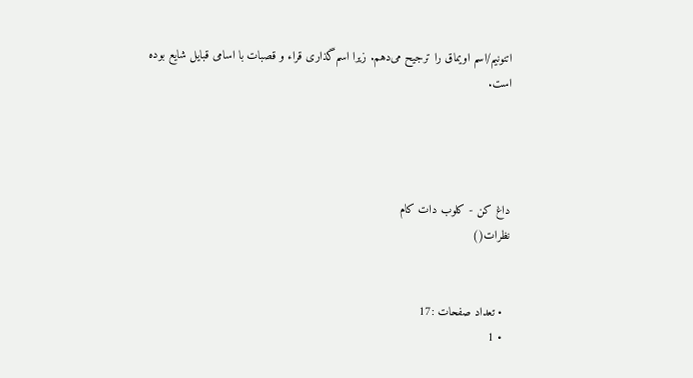اتنونیم/اسم اویماق را ترجیح می‌دهم. زیرا اسم‌گذاری قراء و قصبات با اسامی قبایل شایع بوده است.




داغ کن - کلوب دات کام
نظرات()


  • تعداد صفحات :17
  • 1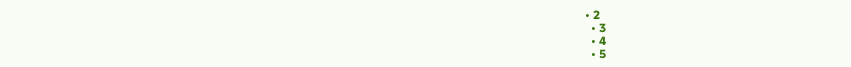• 2
  • 3
  • 4
  • 5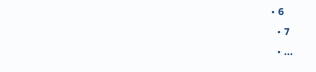• 6
  • 7
  • ...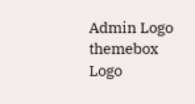Admin Logo
themebox Logo